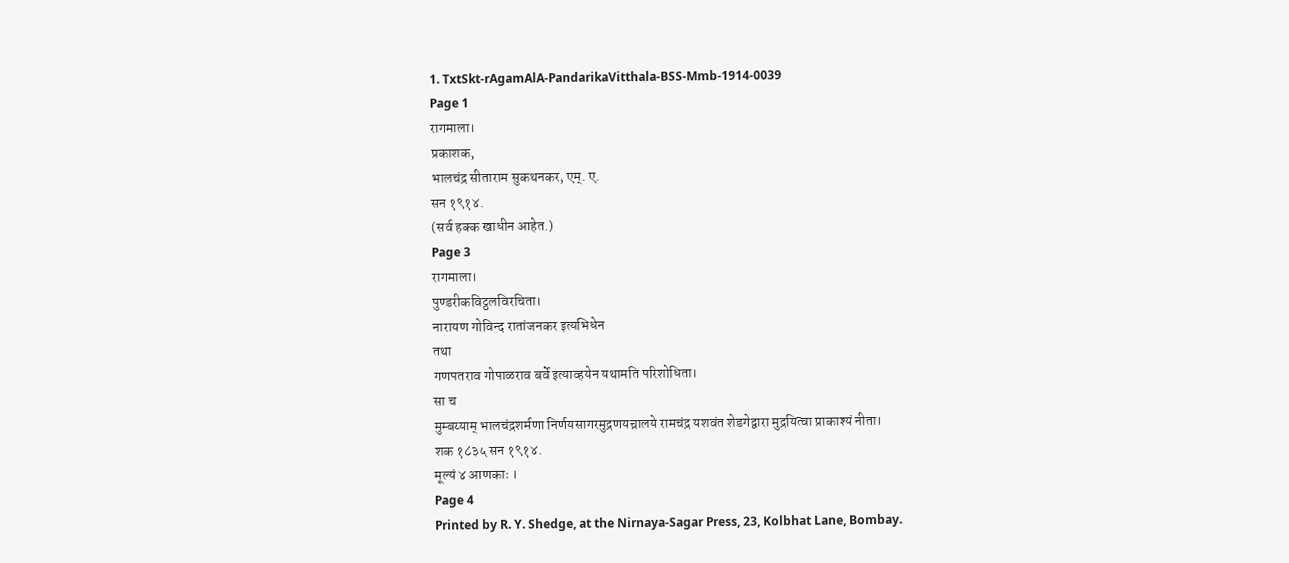1. TxtSkt-rAgamAlA-PandarikaVitthala-BSS-Mmb-1914-0039
Page 1
रागमाला।
प्रकाशक,
भालचंद्र सीताराम सुकथनकर, एम्. ए.
सन १९१४.
(सर्व हक्क खाधीन आहेत.)
Page 3
रागमाला।
पुण्डरीकविट्ठलविरचिता।
नारायण गोविन्द रातांजनकर इत्यभिधेन
तथा
गणपतराव गोपाळराव बर्वे इत्याव्हयेन यथामति परिशोधिता।
सा च
मुम्बय्याम् भालचंद्रशर्मणा निर्णयसागरमुद्रणयच्रालये रामचंद्र यशवंत शेडगेद्वारा मुद्रयित्वा प्राकाश्यं नीता।
शक १८३५ सन १९१४.
मूल्यं ४ आणकाः ।
Page 4
Printed by R. Y. Shedge, at the Nirnaya-Sagar Press, 23, Kolbhat Lane, Bombay.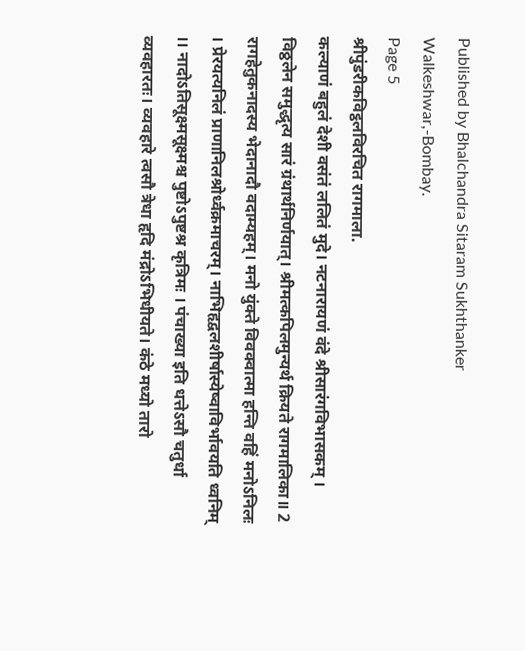Published by Bhalchandra Sitaram Sukhthanker Walkeshwar,-Bombay.
Page 5
श्रीपुंडरीकविट्ठलविरचित रागमाला.
कल्याणं बहुलं देशी वसंतं ललितं मुदे। नटनारायणं वंदे श्रीसारंगविभासकम् । विठ्ठलेन समुद्धृत्य सारं ग्रंथार्थनिर्णयात्। श्रीमत्कपिलमुन्यर्थ क्रियते रागमालिका॥ 2 रागहेतुकनादस्य भेदानादौ वदाम्यहम्। मनो युंक्ते विवक्वात्मा हन्ति वहिं मनोऽनिलः । प्रेरयत्यनिलं प्राणानिलश्रोर्ध्वक्रमाचरम्। नाभिहृद्वलशीर्षास्येष्वाविर्भावयति ध्वनिम् ।। नादोऽतिसूक्ष्मसूक्ष्मश्च पुष्टोऽपुष्टश्र कृत्रिमः । पंचाख्या इति धत्तेऽसौ चतुर्धा व्यवहारतः। व्यवहारे त्वसौ त्रेधा हृदि मंद्रोऽभिधीयते। कंठे मध्यो तारो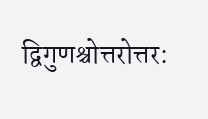द्विगुणश्चोत्तरोत्तर: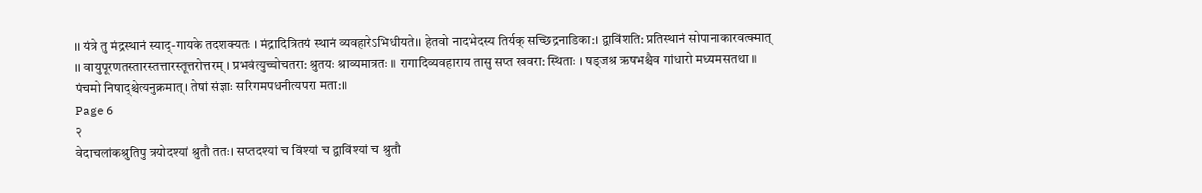।। यंत्रे तु मंद्रस्थानं स्याद्-गायके तदशक्यतः । मंद्रादित्रितयं स्थानं व्यवहारेऽभिधीयते।। हेतवो नादभेदस्य तिर्यक् सच्छिद्रनाडिका:। द्वाविंशति: प्रतिस्थानं सोपानाकारवत्क्मात् ।। वायुपूरणतस्तारस्तत्तारस्तूत्तरोत्तरम् । प्रभवंत्युच्चोचतरा: श्रुतयः श्राव्यमात्रतः ॥ रागादिव्यवहाराय तासु सप्त खवरा: स्थिताः । षड्जश्र ऋषभश्चैव गांधारो मध्यमसतथा ॥ पंचमो निषाद्श्चेत्यनुक्रमात्। तेषां संज्ञाः सरिगमपधनीत्यपरा मता:॥
Page 6
२
वेदाचलांकश्रुतिपु त्रयोदश्यां श्रुतौ ततः। सप्तदश्यां च विंश्यां च द्वाविंश्यां च श्रुतौ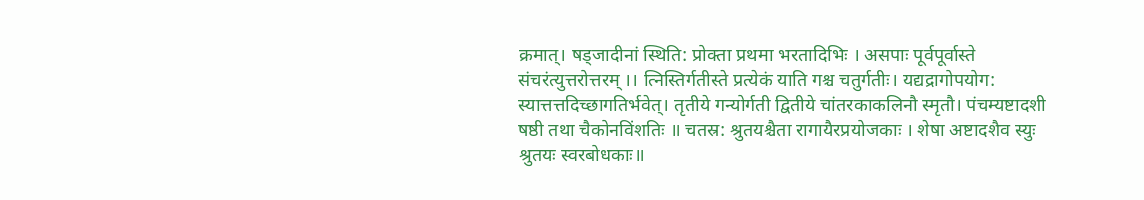क्रमात्। षड्जादीनां स्थिति: प्रोक्ता प्रथमा भरतादिभिः । असपाः पूर्वपूर्वास्ते संचरंत्युत्तरोत्तरम् ।। त्निस्तिर्गतीस्ते प्रत्येकं याति गश्च चतुर्गतीः। यद्यद्रागोपयोग: स्यात्तत्तदिच्छागतिर्भवेत्। तृतीये गन्योर्गती द्वितीये चांतरकाकलिनौ स्मृतौ। पंचम्यष्टादशी षष्ठी तथा चैकोनविंशतिः ॥ चतस्र: श्रुतयश्चैता रागायैरप्रयोजकाः । शेषा अष्टादशैव स्युः श्रुतयः स्वरबोधकाः॥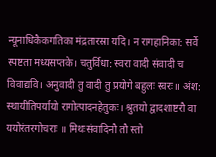न्यूनाधिकैकगतिका मंद्रतारस्रा यदि। न रागहानिका: सर्वे स्पष्टता मध्यसप्तके। चतुर्विधा: स्वरा वादी संवादी च विवाद्यवि। अनुवादी तु वादी तु प्रयोगे बहुलः स्वरः॥ अंश: स्थायीतिपर्यायो रागोत्पादनहेतुकः। श्रुतयो द्वादशाष्टरौ वा ययोरंतरगोचराः ॥ मिथःसंवादिनौ तौ स्तो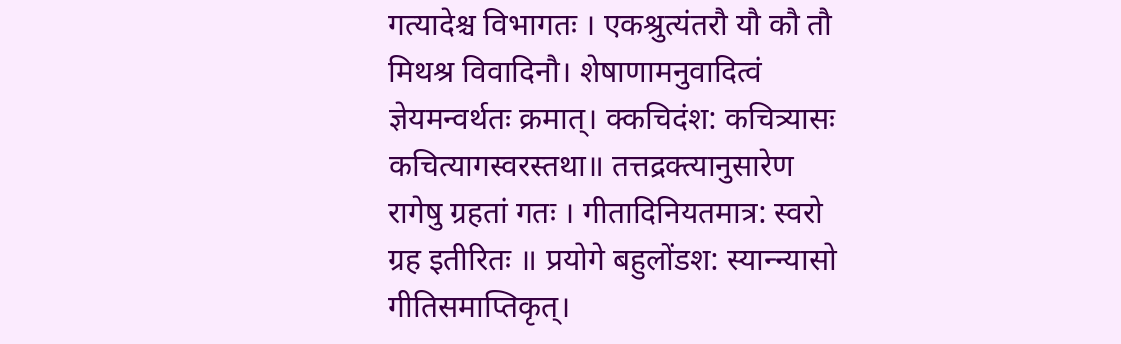गत्यादेश्च विभागतः । एकश्रुत्यंतरौ यौ कौ तौ मिथश्र विवादिनौ। शेषाणामनुवादित्वं ज्ञेयमन्वर्थतः क्रमात्। क्कचिदंश: कचित्र्यासः कचित्यागस्वरस्तथा॥ तत्तद्रक्त्यानुसारेण रागेषु ग्रहतां गतः । गीतादिनियतमात्र: स्वरो ग्रह इतीरितः ॥ प्रयोगे बहुलोंडश: स्यान्न्यासो गीतिसमाप्तिकृत्।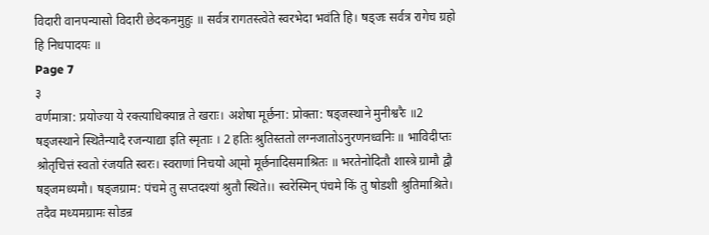विदारी वानपन्यासो विदारी छेदकनमुहुः ॥ सर्वत्र रागतस्त्वेते स्वरभेदा भवंति हि। षड्जः सर्वत्र रागेच ग्रहो हि निधपादयः ॥
Page 7
३
वर्णमात्रा: प्रयोज्या ये रक्त्याधिक्यान्न ते खराः। अशेषा मूर्छना: प्रोक्ता: षड्जस्थाने मुनीश्वरैः ॥2 षड्जस्थाने स्थितैन्यादै रजन्याद्या इति स्मृताः । 2 हतिः श्रुतिस्ततो लग्नजातोऽनुरणनध्वनिः ॥ भाविदीप्तः श्रोतृचित्तं स्वतो रंजयति स्वरः। स्वराणां निचयो आ्मो मूर्छनादिसमाश्रितः ॥ भरतेनोदितौ शास्त्रे ग्रामौ द्वौ षड्जमध्यमौ। षड्जग्राम: पंचमे तु सप्तदश्यां श्रुतौ स्थिते।। स्वरेस्मिन् पंचमे किं तु षोडशी श्रुतिमाश्रिते। तदैव मध्यमग्रामः सोडन्र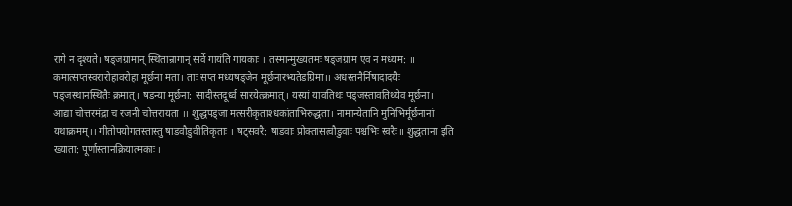रागे न दृश्यते। षड्जग्रामान् स्थितान्रागान् सर्वे गायंति गायकाः । तस्मान्मुख्यतमः षड्जग्राम एव न मध्यम: ॥ कमात्सप्तस्वरारोहावरोहा मूर्छना मता। ताः सप्त मध्यषड्जेन मूर्छनारभ्यतेडग्रिमा।। अधस्तनैर्निषादादयैः पड्जस्थानस्थितैः क्रमात्। षडन्या मूर्छना: सादीस्तदूर्ध्व सारयेत्क्रमात्। यस्यां यावतिथः पड्जस्तावतिथ्येव मूर्छना। आद्या चोत्तरमंद्रा च रजनी चोत्तरायता ।। शुद्धपड्जा मत्सरीकृताश्धकांताभिरुद्धता। नामान्येतानि मुनिभिर्मूर्छनानां यथाक्रमम्।। गीतोपयोगतस्तास्तु षाडवौडुवीतिकृताः । षट्सवरै: षाडवाः प्रोक्तासत्वौडुवाः पश्चभिः स्वरैः॥ शुद्धताना इति ख्याता: पूर्णास्तानक्रियात्मकाः ।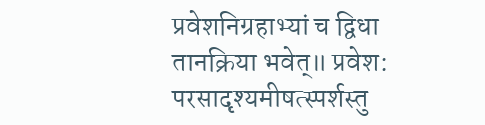प्रवेशनिग्रहाभ्यां च द्विधा तानक्रिया भवेत्॥ प्रवेश: परसादृश्यमीषत्स्पर्शस्तु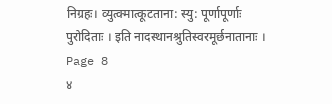निग्रहः। व्युत्क्मात्कूटताना: स्यु: पूर्णापूर्णाः पुरोदिताः । इति नादस्थानश्रुतिस्वरमूर्छनातानाः ।
Page 8
४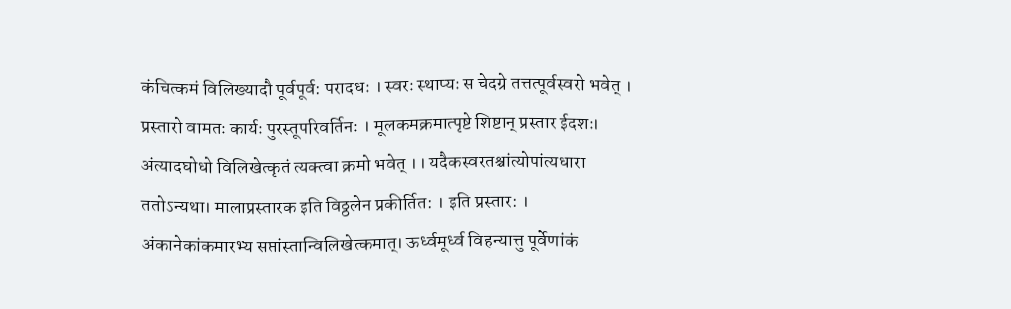कंचित्कमं विलिख्यादौ पूर्वपूर्व: परादधः । स्वरः स्थाप्यः स चेदग्रे तत्तत्पूर्वस्वरो भवेत् । प्रस्तारो वामतः कार्यः पुरस्तूपरिवर्तिनः । मूलकमक्रमात्पृष्टे शिष्टान् प्रस्तार ईदशः।
अंत्यादघोधो विलिखेत्कृतं त्यक्त्वा क्रमो भवेत् ।। यदैकस्वरतश्चांत्योपांत्यधारा ततोऽन्यथा। मालाप्रस्तारक इति विठ्ठलेन प्रकीर्तित: । इति प्रस्तार: । अंकानेकांकमारभ्य सप्तांस्तान्विलिखेत्कमात्। ऊर्ध्वमूर्ध्व विहन्यात्तु पूर्वेणांकं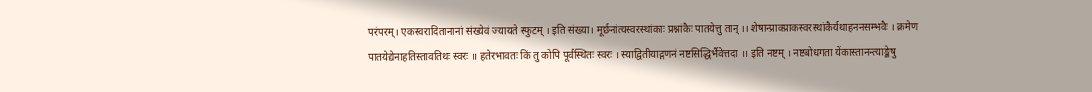परंपरम्। एकस्वरादितानानां संख्येवं ज्यायते स्फुटम् । इति संख्या। मूर्छनांत्यस्वरस्थांकाः प्रश्नांकैः पातयेत्तु तान् ।। शेषान्प्राक्प्राकस्वरस्थांकैर्यथाहननसम्भवैः । क्रमेण पातयेद्येनाहतिस्तावतिथः स्वरः ॥ हतेरभावतः किं तु कोपि पूर्वस्थितः स्वरः । स्याद्वितीयाद्गणनं नष्टसिद्धिर्भैवेत्तदा ।। इति नष्टम् । नष्टबोधगता येंकास्तानन्त्याङ्केषु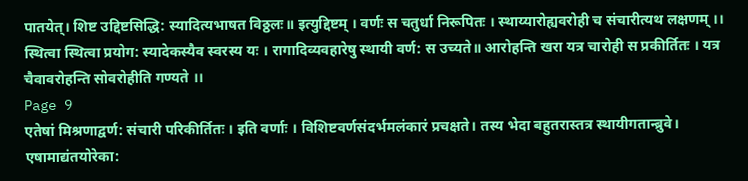पातयेत्। शिष्ट उद्दिष्टसिद्धि: स्यादित्यभाषत विठ्ठलः॥ इत्युद्दिष्टम् । वर्णः स चतुर्धा निरूपितः । स्थाय्यारोह्यवरोही च संचारीत्यथ लक्षणम् ।। स्थित्वा स्थित्वा प्रयोग: स्यादेकस्यैव स्वरस्य यः । रागादिव्यवहारेषु स्थायी वर्ण: स उच्यते॥ आरोहन्ति खरा यत्र चारोही स प्रकीर्तितः । यत्र चैवावरोहन्ति सोवरोहीति गण्यते ।।
Page 9
एतेषां मिश्रणाद्वर्ण: संचारी परिकीर्तितः । इति वर्णाः । विशिष्टवर्णसंदर्भमलंकारं प्रचक्षते। तस्य भेदा बहुतरास्तत्र स्थायीगतान्ब्रुवे। एषामाद्यंतयोरेका: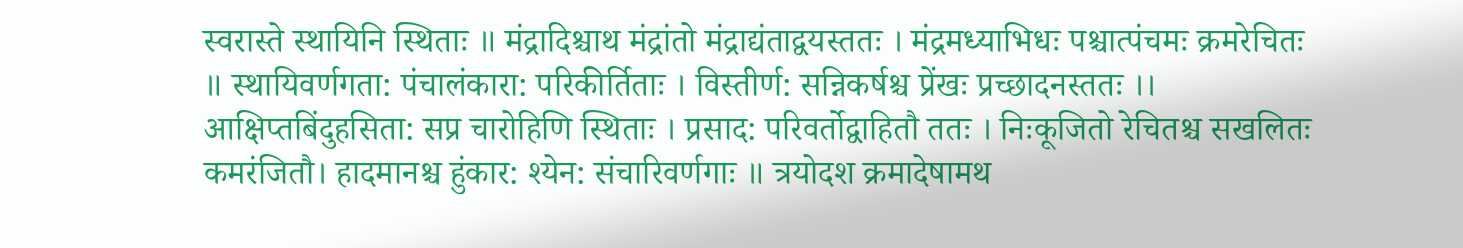स्वरास्ते स्थायिनि स्थिताः ॥ मंद्रादिश्चाथ मंद्रांतो मंद्राद्यंताद्वयस्ततः । मंद्रमध्याभिधः पश्चात्पंचमः क्रमरेचितः ॥ स्थायिवर्णगता: पंचालंकारा: परिकीर्तिताः । विस्तीर्ण: सन्निकर्षश्च प्रेंखः प्रच्छादनस्ततः ।। आक्षिप्तबिंदुहसिता: सप्र चारोहिणि स्थिताः । प्रसाद: परिवर्तोद्वाहितौ ततः । निःकूजितो रेचितश्च सखलितः कमरंजितौ। हादमानश्च हुंकार: श्येन: संचारिवर्णगाः ॥ त्रयोदश क्रमादेषामथ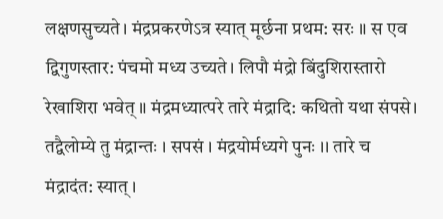लक्षणसुच्यते। मंद्रप्रकरणेऽत्र स्यात् मूर्छना प्रथम: सरः ॥ स एव द्विगुणस्तार: पंचमो मध्य उच्यते। लिपौ मंद्रो बिंदुशिरास्तारो रेखाशिरा भवेत् ॥ मंद्रमध्यात्परे तारे मंद्रादि: कथितो यथा संपसे। तद्वैलोम्ये तु मंद्रान्तः । सपसं । मंद्रयोर्मध्यगे पुनः ।। तारे च मंद्रादंत: स्यात्।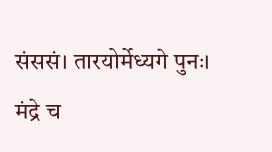संससं। तारयोर्मेध्यगे पुनः। मंद्रे च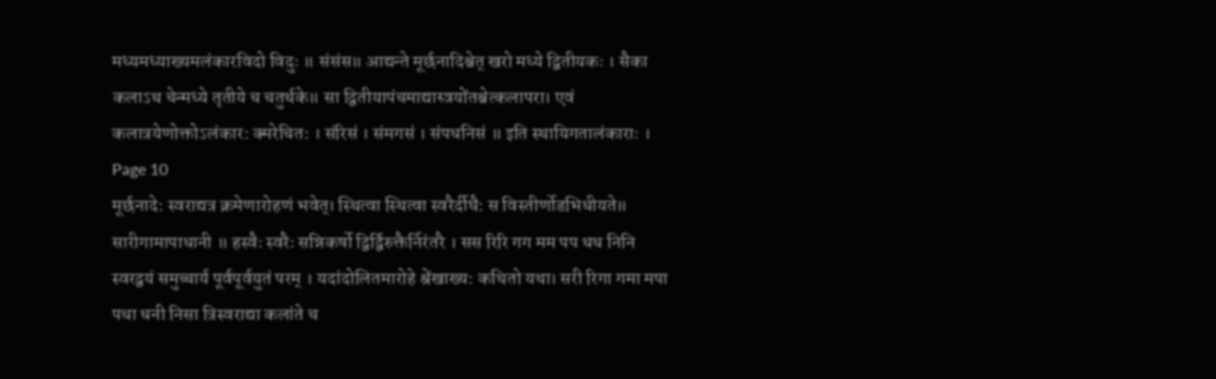मध्यमध्याख्यमलंकारविदो विदुः ॥ संसंस॥ आद्यन्ते मूर्छनादिश्चेत् खरो मध्ये द्वितीयकः । सैका कलाऽथ चेन्मध्ये तृतीये च चतुर्थके॥ सा द्वितीयापंचमाद्यास्त्रयोंतश्चेत्कलापरा। एवं कलात्रयेणोक्तोऽलंकार: क्मरेचित: । संरिसं । संमगसं । संपधनिसं ॥ इति स्थायिगतालंकाराः ।
Page 10
मूर्छनादे: स्वराद्यत्र क्रमेणारोहणं भवेत्। स्थित्वा स्थित्वा स्वरैर्दीघै: स विस्तीर्णोडभिधीयते॥ सारीगामापाधानी ॥ हस्वैः स्वरैः सन्निकर्षो द्विर्द्विरुक्तैर्निरंतरै । सस रिरि गग मम पप धध निनि स्वरद्वयं समुच्चार्य पूर्वपूर्वयुतं परम् । यदांदोलितमारोहे श्रेंखाख्य: कथितो यथा। सरी रिगा गमा मपा पधा धनी निसा त्रिस्वराद्या कलांते च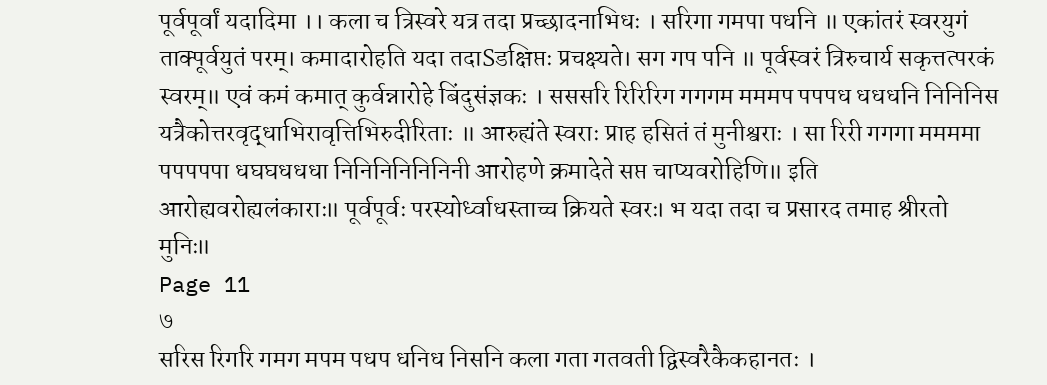पूर्वपूर्वां यदादिमा ।। कला च त्रिस्वरे यत्र तदा प्रच्छादनाभिधः । सरिगा गमपा पधनि ॥ एकांतरं स्वरयुगं ताक्पूर्वयुतं परम्। कमादारोहति यदा तदाSडक्षिप्तः प्रचक्ष्यते। सग गप पनि ॥ पूर्वस्वरं त्रिरुचार्य सकृत्तत्परकं स्वरम्॥ एवं कमं कमात् कुर्वन्नारोहे बिंदुसंज्ञकः । सससरि रिरिरिग गगगम मममप पपपध धधधनि निनिनिस यत्रैकोत्तरवृद्धाभिरावृत्तिभिरुदीरिताः ॥ आरुह्यंते स्वराः प्राह हसितं तं मुनीश्वराः । सा रिरी गगगा ममममा पपपपपा धघघधधधा निनिनिनिनिनिनी आरोहणे क्रमादेते सप्त चाप्यवरोहिणि॥ इति आरोह्यवरोह्यलंकाराः॥ पूर्वपूर्वः परस्योर्ध्वाधस्ताच्च क्रियते स्वरः। भ यदा तदा च प्रसारद तमाह श्रीरतो मुनिः॥
Page 11
७
सरिस रिगरि गमग मपम पधप धनिध निसनि कला गता गतवती द्विस्वरैकैकहानतः ।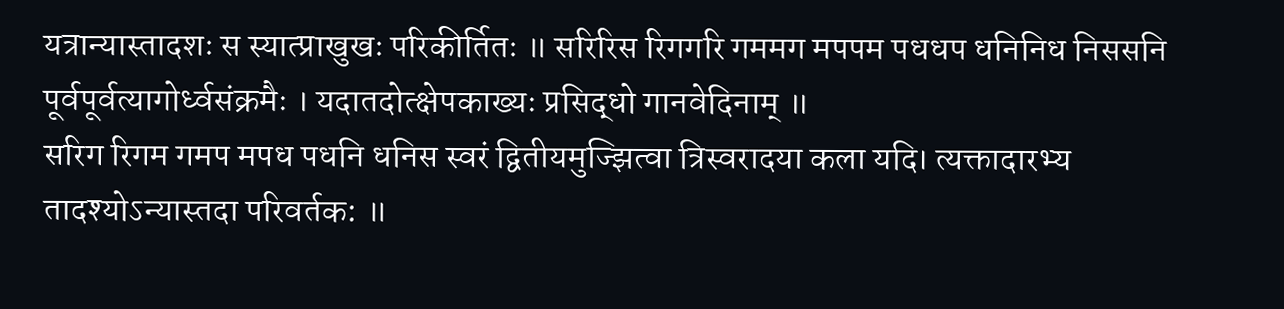यत्रान्यास्तादशः स स्यात्प्राखुखः परिकीर्तितः ॥ सरिरिस रिगगरि गममग मपपम पधधप धनिनिध निससनि पूर्वपूर्वत्यागोर्ध्वसंक्रमैः । यदातदोत्क्षेपकाख्यः प्रसिद्धो गानवेदिनाम् ॥
सरिग रिगम गमप मपध पधनि धनिस स्वरं द्वितीयमुज्झित्वा त्रिस्वरादया कला यदि। त्यक्तादारभ्य तादश्योऽन्यास्तदा परिवर्तक: ॥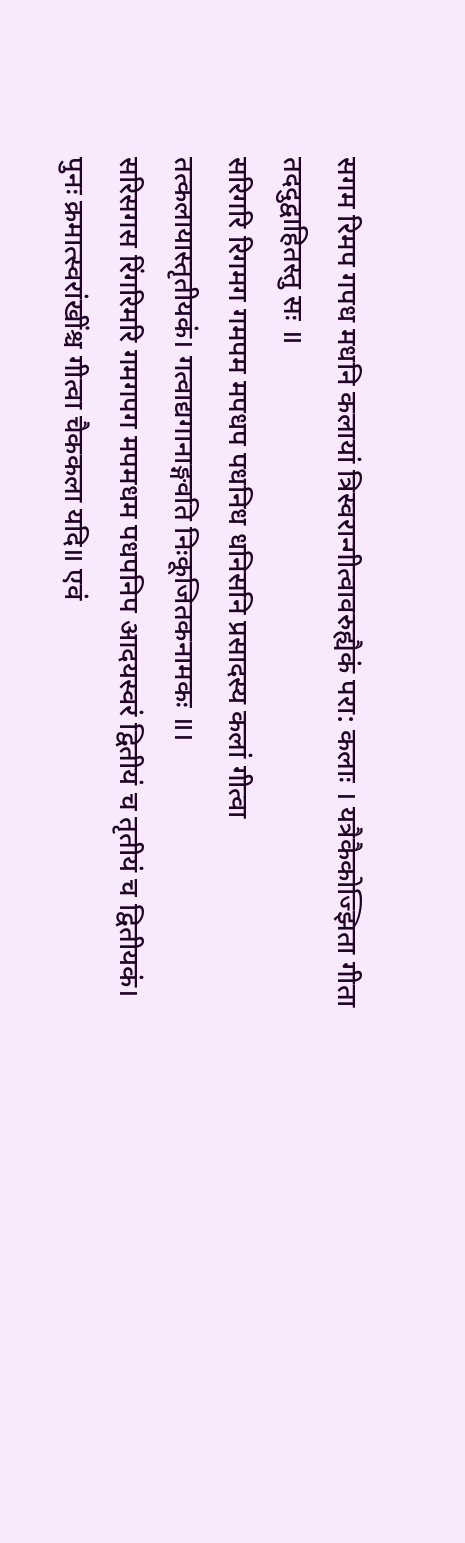सगम रिमप गपध मधनि कलायां त्रिस्वरान्गीत्वावरुह्यैकं परा: कलाः । यत्रैकैकोज्झिता गीता तददुद्वाहितस्तु सः ॥
सरिगरि रिगमग गमपम मपधप पधनिध धनिसनि प्रसादस्य कलां गीत्वा तत्कलायास्तृतीयकं। गत्वाद्यगानाङ्गवति निःकूजितकनामकः ॥।
सरिसगस रिंगरिमरि गमगपग मपमधम पधपनिप आदयस्वरं द्वितीयं च तृतीयं च द्वितीयकं। पुनः क्रमात्स्वरांखींश्च गीत्वा चैककला यदि॥ एवं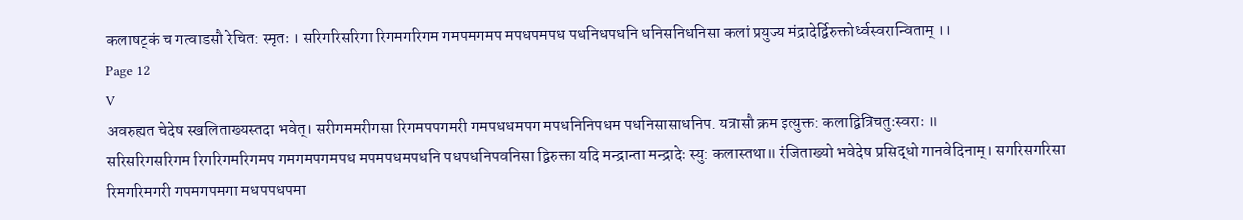कलाषट्कं च गत्वाडसौ रेचित: स्मृतः । सरिगरिसरिगा रिगमगरिगम गमपमगमप मपधपमपध पधनिधपधनि धनिसनिधनिसा कलां प्रयुज्य मंद्रादेर्द्विरुक्तोर्ध्वस्वरान्विताम् ।।
Page 12
V
अवरुह्यत चेदेष स्खलिताख्यस्तदा भवेत्। सरीगममरीगसा रिगमपपगमरी गमपधधमपग मपधनिनिपधम पधनिसासाधनिप. यत्रासौ क्रम इत्युक्त: कलाद्वित्रिचतुःस्वराः ॥
सरिसरिगसरिगम रिगरिगमरिगमप गमगमपगमपध मपमपधमपधनि पधपधनिपवनिसा द्विरुक्ता यदि मन्द्रान्ता मन्द्रादेः स्यु: कलास्तथा॥ रंजिताख्यो भवेदेष प्रसिद्धो गानवेदिनाम्। सगरिसगरिसा रिमगरिमगरी गपमगपमगा मधपपधपमा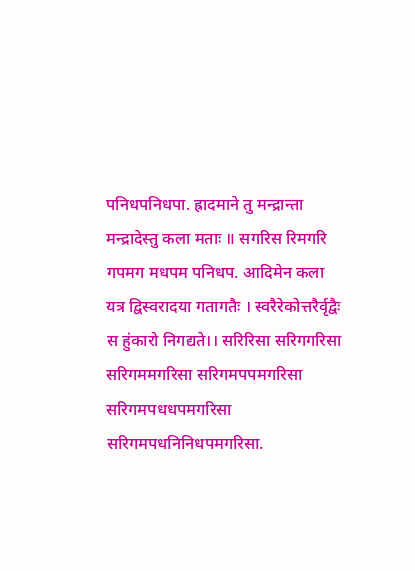पनिधपनिधपा. ह्रादमाने तु मन्द्रान्ता मन्द्रादेस्तु कला मताः ॥ सगरिस रिमगरि गपमग मधपम पनिधप. आदिमेन कला यत्र द्विस्वरादया गतागतैः । स्वरैरेकोत्तरैर्वृद्वैः स हुंकारो निगद्यते।। सरिरिसा सरिगगरिसा सरिगममगरिसा सरिगमपपमगरिसा सरिगमपधधपमगरिसा सरिगमपधनिनिधपमगरिसा.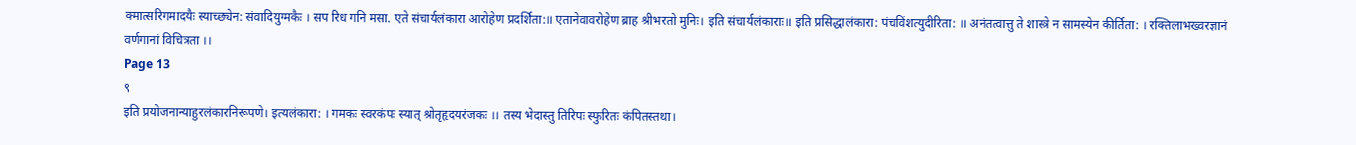क्मात्सरिगमादयैः स्याच्छ्येन: संवादियुग्मकैः । सप रिध गनि मसा. एते संचार्यलंकारा आरोहेण प्रदर्शिता:॥ एतानेवावरोहेण ब्राह श्रीभरतो मुनिः। इति संचार्यलंकाराः॥ इति प्रसिद्धालंकारा: पंचविंशत्युदीरिता: ॥ अनंतत्वात्तु ते शास्त्रे न सामस्येन कीर्तिता: । रक्तिलाभख्वरज्ञानं वर्णगानां विचित्रता ।।
Page 13
९
इति प्रयोजनान्याहुरलंकारनिरूपणे। इत्यलंकारा: । गमकः स्वरकंपः स्यात् श्रोतृहृदयरंजकः ।। तस्य भेदास्तु तिरिपः स्फुरितः कंपितस्तथा।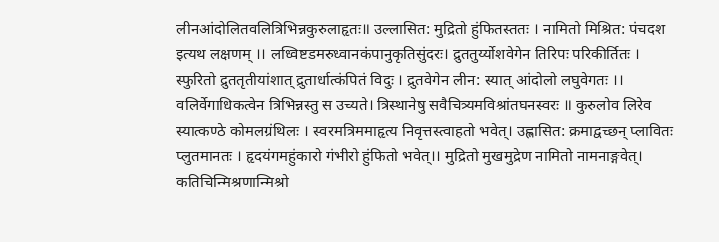लीनआंदोलितवलित्रिभिन्नकुरुलाहृतः॥ उल्लासित: मुद्रितो हुंफितस्ततः । नामितो मिश्रित: पंचदश इत्यथ लक्षणम् ।। लध्विष्टडमरुध्वानकंपानुकृतिसुंदरः। द्रुततुर्य्योशवेगेन तिरिपः परिकीर्तितः । स्फुरितो द्रुततृतीयांशात् द्रुतार्धात्कंपितं विदुः । द्रुतवेगेन लीन: स्यात् आंदोलो लघुवेगतः ।। वलिर्वेगाधिकत्वेन त्रिभिन्नस्तु स उच्यते। त्रिस्थानेषु सवैचित्र्यमविश्रांतघनस्वरः ॥ कुरुलोव लिरेव स्यात्कण्ठे कोमलग्रंथिलः । स्वरमत्रिममाहृत्य निवृत्तस्त्वाहतो भवेत्। उह्लासित: क्रमाद्वच्छन् प्लावितः प्लुतमानतः । हृदयंगमहुंकारो गंभीरो हुंफितो भवेत्।। मुद्रितो मुखमुद्रेण नामितो नामनाङ्गवेत्। कतिचिन्मिश्रणान्मिश्रो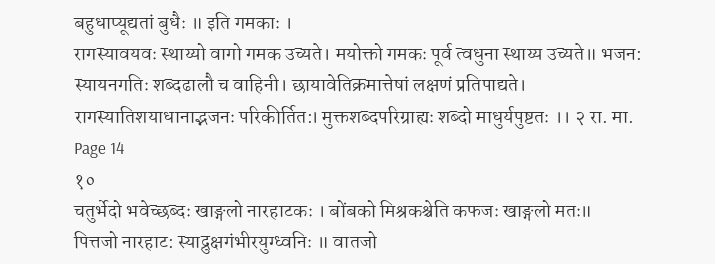बहुधाप्यूद्यतां बुधैः ॥ इति गमकाः ।
रागस्यावयवः स्थाय्यो वागो गमक उच्यते। मयोक्तो गमकः पूर्व त्वधुना स्थाय्य उच्यते॥ भजन: स्यायनगतिः शब्दढालौ च वाहिनी। छायावेतिक्रमात्तेषां लक्षणं प्रतिपाद्यते। रागस्यातिशयाधानाद्भजनः परिकीर्तित:। मुक्तशब्दपरिग्राह्यः शब्दो माधुर्यपुष्टतः ।। २ रा. मा.
Page 14
१०
चतुर्भेदो भवेच्छब्दः खाङ्गलो नारहाटकः । बोंबको मिश्रकश्चेति कफजः खाङ्गलो मतः॥
पित्तजो नारहाट: स्याद्रुक्षगंभीरयुग्ध्वनिः ॥ वातजो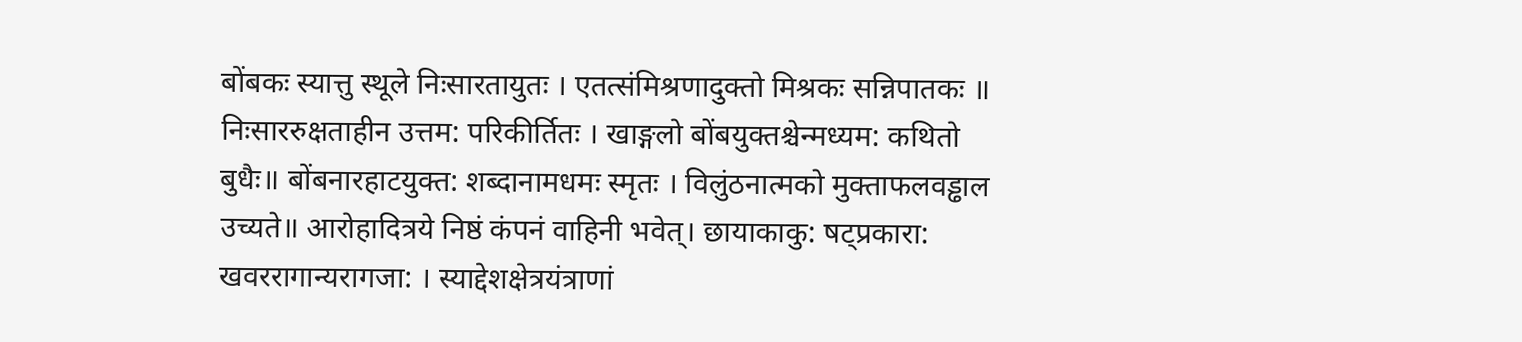बोंबकः स्यात्तु स्थूले निःसारतायुतः । एतत्संमिश्रणादुक्तो मिश्रकः सन्निपातकः ॥ निःसाररुक्षताहीन उत्तम: परिकीर्तितः । खाङ्गलो बोंबयुक्तश्चेन्मध्यम: कथितो बुधैः॥ बोंबनारहाटयुक्त: शब्दानामधमः स्मृतः । विलुंठनात्मको मुक्ताफलवड्ढाल उच्यते॥ आरोहादित्रये निष्ठं कंपनं वाहिनी भवेत्। छायाकाकु: षट्प्रकारा: खवररागान्यरागजा: । स्याद्देशक्षेत्रयंत्राणां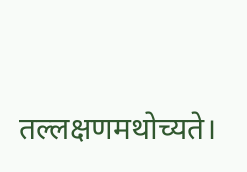तल्लक्षणमथोच्यते।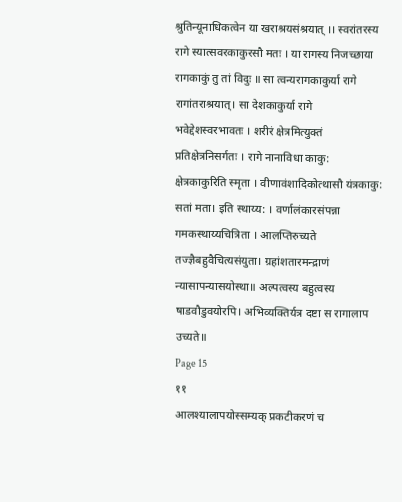श्रुतिन्यूनाधिकत्वेन या खराश्रयसंश्रयात् ।। स्वरांतरस्य रागे स्यात्सवरकाकुरसौ मतः । या रागस्य निजच्छाया रागकाकुं तु तां विदुः ॥ सा त्वन्यरागकाकुर्या रागे रागांतराश्रयात्। सा देशकाकुर्या रागे भवेद्देशस्वरभावतः । शरीरं क्षेत्रमित्युक्तं प्रतिक्षेत्रनिसर्गतः । रागे नानाविधा काकु: क्षेत्रकाकुरिति स्मृता । वीणावंशादिकोत्थासौ यंत्रकाकु: सतां मता। इति स्थाय्य: । वर्णालंकारसंपन्ना गमकस्थाय्यचित्रिता । आलप्तिरुच्यते तज्ज्ञैबहुवैचित्यसंयुता। ग्रहांशतारमन्द्राणं न्यासापन्यासयोस्था॥ अल्पत्वस्य बहुत्वस्य षाडवौडुवयोरपि। अभिव्यक्तिर्यत्र दष्टा स रागालाप उच्यते॥
Page 15
११
आलश्यालापयोस्सम्यक् प्रकटीकरणं च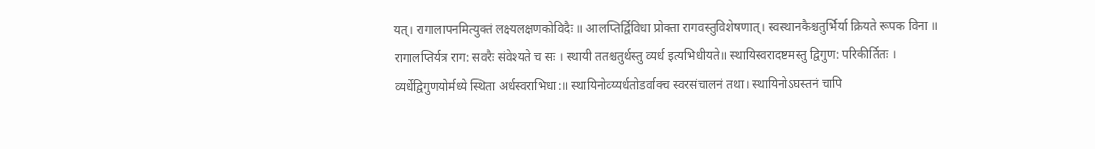यत्। रागालापनमित्युक्तं लक्ष्यलक्षणकोविदैः ॥ आलप्तिर्द्विविधा प्रोक्ता रागवस्तुविशेषणात्। स्वस्थानकैश्चतुर्भिर्या क्रियते रूपक विना ॥ रागालप्तिर्यत्र राग: सवरैः संवेश्यते च सः । स्थायी ततश्चतुर्थस्तु व्यर्ध इत्यभिधीयते॥ स्थायिस्वरादष्टमस्तु द्विगुण: परिकीर्तितः । व्यर्धेद्विगुणयोर्मध्ये स्थिता अर्धस्वराभिधा:॥ स्थायिनोव्य्यर्धतोडर्वाक्च स्वरसंचालनं तथा। स्थायिनोऽघस्तनं चापि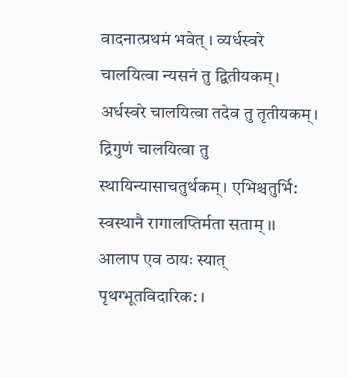वादनात्प्रथमं भवेत् । व्यर्धस्वरे चालयित्वा न्यसनं तु द्वितीयकम्। अर्धस्वरे चालयित्वा तदेव तु तृतीयकम्। द्रिगुणं चालयित्वा तु स्थायिन्यासाचतुर्थकम्। एभिश्चतुर्भि: स्वस्थानै रागालप्तिर्मता सताम् ।। आलाप एव ठायः स्यात् पृथग्भूतविदारिक: ।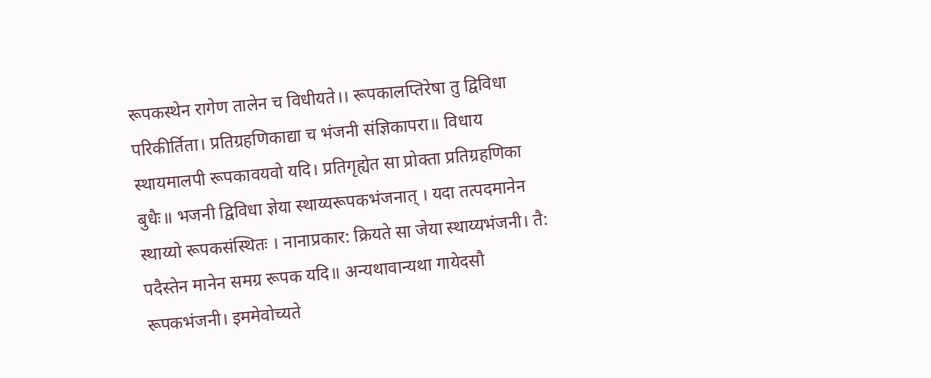रूपकस्थेन रागेण तालेन च विधीयते।। रूपकालप्तिरेषा तु द्विविधा परिकीर्तिता। प्रतिग्रहणिकाद्या च भंजनी संज्ञिकापरा॥ विधाय स्थायमालपी रूपकावयवो यदि। प्रतिगृह्येत सा प्रोक्ता प्रतिग्रहणिका बुधैः॥ भजनी द्विविधा ज्ञेया स्थाय्यरूपकभंजनात् । यदा तत्पदमानेन स्थाय्यो रूपकसंस्थितः । नानाप्रकार: क्रियते सा जेया स्थाय्यभंजनी। तै: पदैस्तेन मानेन समग्र रूपक यदि॥ अन्यथावान्यथा गायेदसौ रूपकभंजनी। इममेवोच्यते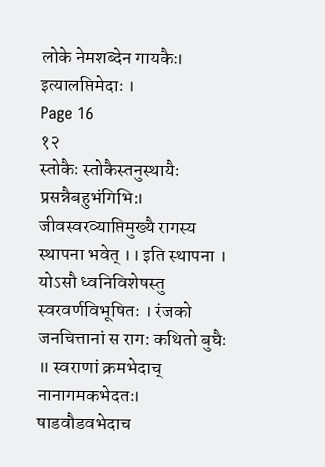लोके नेमशब्देन गायकैः। इत्यालप्तिमेदाः ।
Page 16
१२
स्तोकैः स्तोकैस्तनुस्थायैः प्रसन्नैबहुभंगिभि:। जीवस्वरव्याप्तिमुख्यै रागस्य स्थापना भवेत् ।। इति स्थापना । योऽसौ ध्वनिविशेषस्तु स्वरवर्णविभूषितः । रंजको जनचित्तानां स राग: कथितो बुघैः ॥ स्वराणां क्रमभेदाच् नानागमकभेदतः। षाडवौडवभेदाच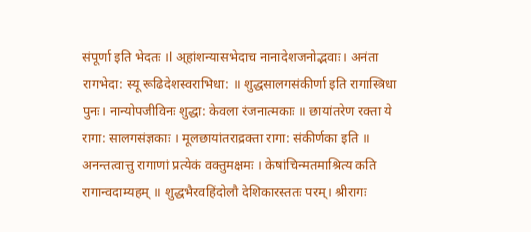संपूर्णा इति भेदतः ।l अ्हांशन्यासभेदाच नानादेशजनोद्भवाः। अनंता रागभेदा: स्यू रूढिदेशस्वराभिधा: ॥ शुद्धसालगसंकीर्णा इति रागास्त्रिधा पुनः। नान्योपजीविनः शुद्धा: केवला रंजनात्मकाः ॥ छायांतरेण रक्ता ये रागा: सालगसंज्ञकाः । मूलछायांतराद्रक्ता रागा: संकीर्णका इति ॥ अनन्तत्वात्तु रागाणां प्रत्येकं वक्तुमक्षमः । केषांचिन्मतमाश्रित्य कति रागान्वदाम्यहम् ॥ शुद्धभैरवहिंदोलौ देशिकारस्ततः परम्। श्रीरागः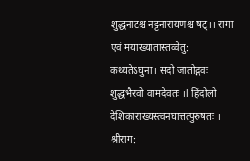शुद्धनाटश्च नट्टनारायणश्च षट्।। रागा एवं मयाख्यातास्तव्वेतु: कथ्यतेऽघुना। सदो जातोद्गवः शुद्धभैरवो वामदेवतः ।l हिंदोलो देशिकाराख्यस्त्वनघात्तत्पुरुषतः । श्रीराग: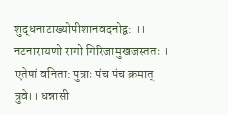शुद्धनाटाख्योपीशानवदनोद्व: ।। नटनारायणो रागो गिरिजामुखजस्ततः । एतेषां वनिता: पुत्राः पंच पंच क्रमात् त्रुवे।। धन्नासी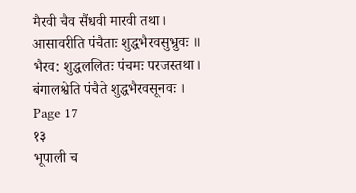मैरवी चैव सैंधवी मारवी तथा। आसावरीति पंचैताः शुद्धभैरवसुभ्रुवः ॥ भैरव: शुद्धललितः पंचमः परजस्तथा। बंगालश्वेति पंचैते शुद्धभैरवसूनवः ।
Page 17
१३
भूपाली च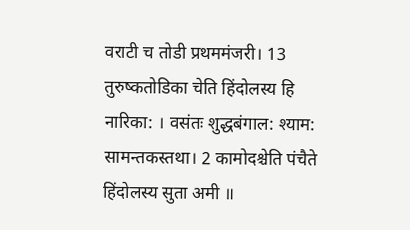वराटी च तोडी प्रथममंजरी। 13 तुरुष्कतोडिका चेति हिंदोलस्य हि नारिका: । वसंतः शुद्धबंगाल: श्याम: सामन्तकस्तथा। 2 कामोदश्चेति पंचैते हिंदोलस्य सुता अमी ॥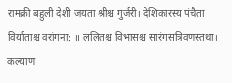रामक्री बहुली देशी जयता श्रीश्च गुर्जरी। देशिकारस्य पंचैता विर्याताश्च वरांगना: ॥ ललितश्च विभासश्च सारंगसत्रिवणस्तथा। कल्याण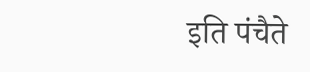इति पंचैते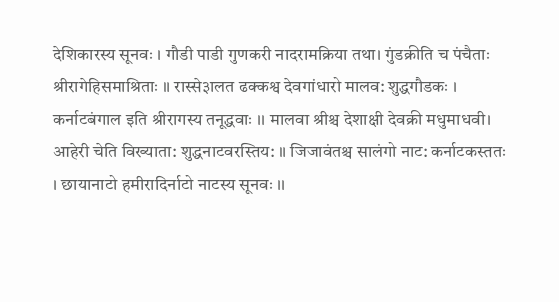देशिकारस्य सूनवः । गौडी पाडी गुणकरी नादरामक्रिया तथा। गुंडक्रीति च पंचैताः श्रीरागेहिसमाश्रिताः ॥ रास्से३ालत ढक्कश्व देवगांधारो मालव: शुद्धगौडकः । कर्नाटबंगाल इति श्रीरागस्य तनूद्धवाः ।। मालवा श्रीश्च देशाक्षी देवक्री मधुमाधवी। आहेरी चेति विख्याता: शुद्धनाटवरस्तिय: ॥ जिजावंतश्च सालंगो नाट: कर्नाटकस्ततः । छायानाटो हमीरादिर्नाटो नाटस्य सूनवः ।।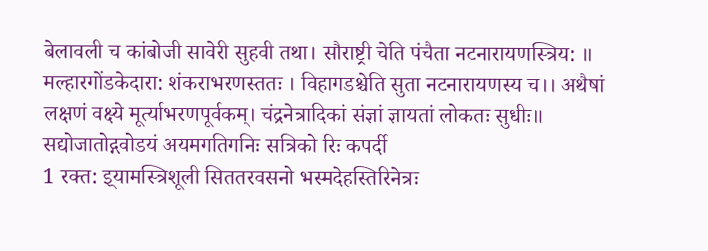बेलावली च कांबोजी सावेरी सुहवी तथा। सौराष्ट्री चेति पंचैता नटनारायणस्त्रिय: ॥ मल्हारगोंडकेदारा: शंकराभरणस्ततः । विहागडश्चेति सुता नटनारायणस्य च।। अथैषां लक्षणं वक्ष्ये मूर्त्याभरणपूर्वकम्। चंद्रनेत्रादिकां संज्ञां ज्ञायतां लोकतः सुधीः॥ सद्योजातोद्गवोडयं अयमगतिगनिः सत्रिको रिः कपर्दी
1 रक्त: इ्यामस्त्रिशूली सिततरवसनो भस्मदेहस्तिरिनेत्रः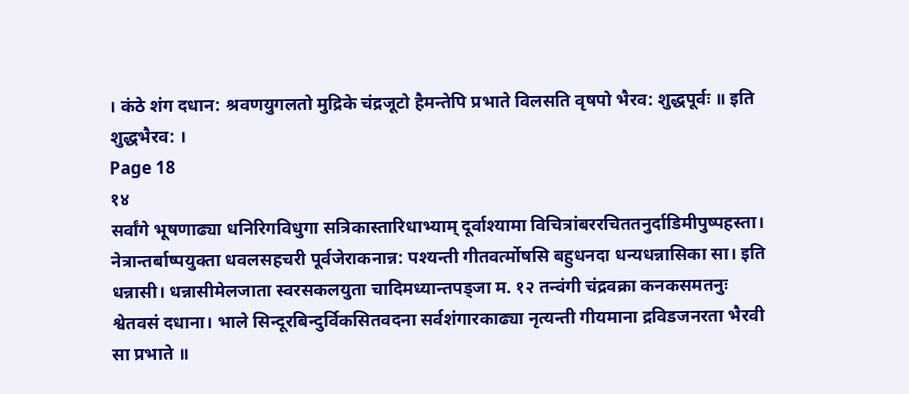। कंठे शंग दधान: श्रवणयुगलतो मुद्रिके चंद्रजूटो हैमन्तेपि प्रभाते विलसति वृषपो भैरव: शुद्धपूर्वः ॥ इति शुद्धभैरव: ।
Page 18
१४
सर्वांगे भूषणाढ्या धनिरिगविधुगा सत्रिकास्तारिधाभ्याम् दूर्वाश्यामा विचित्रांबररचिततनुर्दाडिमीपुष्पहस्ता। नेत्रान्तर्बाष्पयुक्ता धवलसहचरी पूर्वजेराकनान्न: पश्यन्ती गीतवर्त्मोषसि बहुधनदा धन्यधन्नासिका सा। इति धन्नासी। धन्नासीमेलजाता स्वरसकलयुता चादिमध्यान्तपड्जा म. १२ तन्वंगी चंद्रवक्रा कनकसमतनुः श्वेतवसं दधाना। भाले सिन्दूरबिन्दुर्विकसितवदना सर्वशंगारकाढ्या नृत्यन्ती गीयमाना द्रविडजनरता भैरवी सा प्रभाते ॥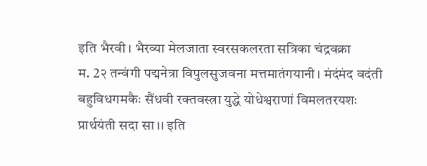इति भैरवी। भैरव्या मेलजाता स्वरसकलरता सत्रिका चंद्रवक्रा
म. 2२ तन्वंगी पद्मनेत्रा विपुलसुजवना मत्तमातंगयानी। मंदंमंद वदंती बहुविधगमकैः सैंधवी रक्तवस्त्रा युद्धे योधेश्वराणां विमलतरयशः प्रार्थयंती सदा सा ।। इति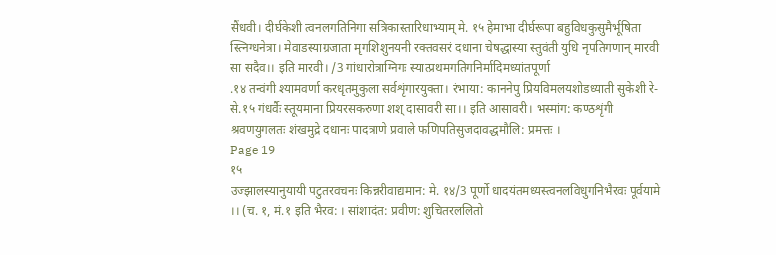सैंधवी। दीर्घकेशी त्वनलगतिनिगा सत्रिकास्तारिधाभ्याम् मे. १५ हेमाभा दीर्घरूपा बहुविधकुसुमैर्भूषिता स्त्निग्धनेत्रा। मेवाडस्याग्रजाता मृगशिशुनयनी रक्तवसरं दधाना चेषद्धास्या स्तुवंती युधि नृपतिगणान् मारवी सा सदैव।। इति मारवी। /3 गांधारोत्राग्निगः स्यात्प्रथमगतिगनिर्मादिमध्यांतपूर्णा
.१४ तन्वंगी श्यामवर्णा करधृतमुकुला सर्वशृंगारयुक्ता। रंभाया: काननेपु प्रियविमलयशोडध्याती सुकेशी रे-से.१५ गंधर्वैः स्तूयमाना प्रियरसकरुणा शश् दासावरी सा।। इति आसावरी। भस्मांग: कण्ठशृंगी श्रवणयुगलतः शंखमुद्रे दधानः पादत्राणे प्रवाले फणिपतिसुजदावद्धमौलि: प्रमत्तः ।
Page 19
१५
उज्झालस्यानुयायी पटुतरवचनः किन्नरीवाद्यमान: मे. १४/3 पूर्णो धादयंतमध्यस्त्वनलविधुगनिभैरवः पूर्वयामे ।। (च. १, मं.१ इति भैरव: । सांशादंत: प्रवीण: शुचितरललितो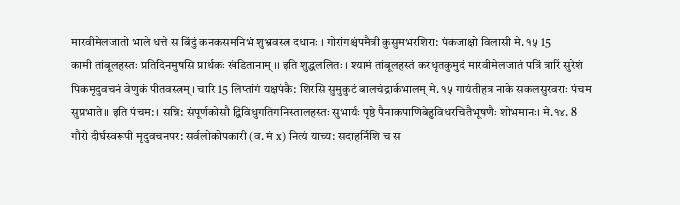मारवीमेलजातो भाले धत्ते स बिंदुं कनकसमनिभं शुभ्रवस्त्र दधानः । गोरांगश्चंपमैत्री कुसुमभरशिरा: पंकजाक्षो विलासी मे. १५ 15
कामी तांबूलहस्तः प्रतिदिनमुषसि प्रार्थकः खंडितानाम् ।। इति शुद्धललितः । श्यामं तांबूलहस्तं करधृतकुमुदं मारवीमेलजातं पत्रिं त्रारिं सुरेशं पिकमृदुवचनं वेणुकं पीतवस्त्रम्। चारि 15 लिप्तांगं यक्षपंकै: शिरसि सुमुकुटं बालचंद्रार्कभालम् मे. १५ गायंतीहत्र नाके सकलसुरवराः पंचम सुप्रभाते॥ इति पंचम: । सन्नि: संपूर्णकोसौ द्विविधुगतिगनिस्तालहस्तः सुभार्यः पृष्ठे पैनाकपाणिबेहुविधरचितैभूषणैः शोभमानः। मे.१४. 8
गौरो दीर्घस्वरूपी मृदुवचनपर: सर्वलोकोपकारी (व. मं x) नित्यं याच्य: सदाहर्निशि च स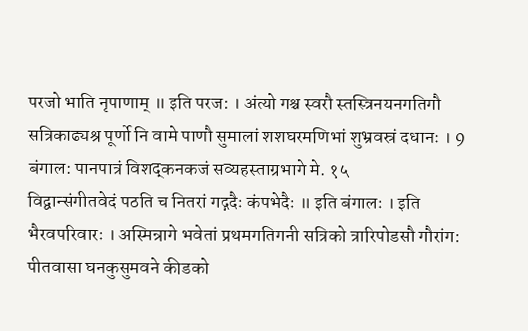परजो भाति नृपाणाम् ॥ इति परज: । अंत्यो गश्च स्वरौ स्तस्त्रिनयनगतिगौ सत्रिकाढ्यश्र पूर्णो नि वामे पाणौ सुमालां शशघरमणिभां शुभ्रवस्रं दधानः । 9
बंगाल: पानपात्रं विशद्कनकजं सव्यहस्ताग्रभागे मे. १५
विद्वान्संगीतवेदं पठति च नितरां गद्गदैः कंपभेदैः ॥ इति बंगालः । इति भैरवपरिवारः । अस्मिन्रागे भवेतां प्रथमगतिगनी सत्रिको त्रारिपोडसौ गौरांग: पीतवासा घनकुसुमवने कीडको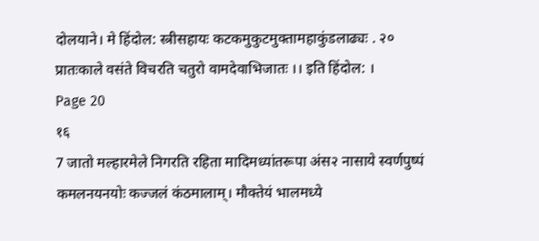दोलयाने। मे हिंदोल: स्त्रीसहायः कटकमुकुटमुक्तामहाकुंडलाढ्यः . २०
प्रातःकाले वसंते विचरति चतुरो वामदेवाभिजातः ।। इति हिंदोल: ।
Page 20
१६
7 जातो मल्हारमेले निगरति रहिता मादिमध्यांतरूपा अंस२ नासाये स्वर्णपुष्पं कमलनयनयोः कज्जलं कंठमालाम्। मौक्तेयं भालमध्ये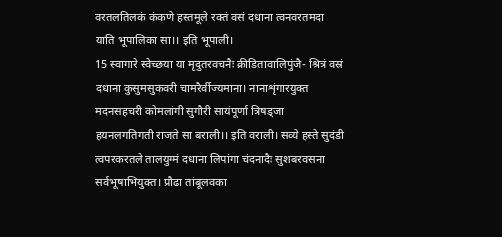वरतलतिलकं कंकणे हस्तमूले रक्तं वसं दधाना त्वनवरतमदा याति भूपालिका सा।। इति भूपाली।
15 स्वागारे स्वेच्छया या मृदुतरवचनैः क्रीडितावालिपुंजै- श्रित्रं वस्रं दधाना कुसुमसुकवरी चामरैर्वीज्यमाना। नानाशृंगारयुक्त मदनसहचरी कोमलांगी सुगौरी सायंपूर्णा त्रिषड्जा हयनलगतिगती राजते सा बराली।। इति वराली। सव्ये हस्ते सुदंडी त्वपरकरतले तालयुग्मं दधाना लिपांगा चंदनादैः सुशबरवसना सर्वभूषाभियुक्त। प्रौढा तांबूलवका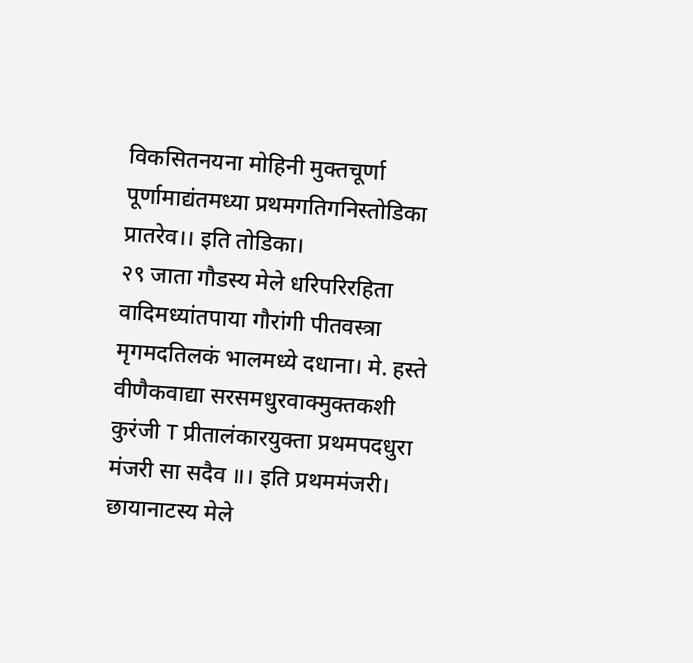विकसितनयना मोहिनी मुक्तचूर्णा पूर्णामाद्यंतमध्या प्रथमगतिगनिस्तोडिका प्रातरेव।। इति तोडिका।
२९ जाता गौडस्य मेले धरिपरिरहिता वादिमध्यांतपाया गौरांगी पीतवस्त्रा मृगमदतिलकं भालमध्ये दधाना। मे. हस्ते वीणैकवाद्या सरसमधुरवाक्मुक्तकशी कुरंजी T प्रीतालंकारयुक्ता प्रथमपदधुरा मंजरी सा सदैव ॥। इति प्रथममंजरी। छायानाटस्य मेले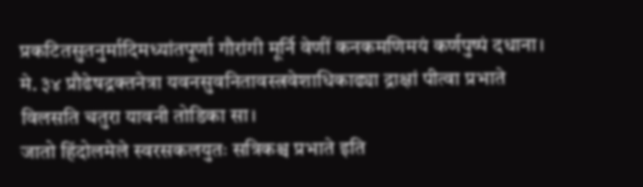प्रकटितसुतनुर्मादिमध्यांतपूर्णा गौरांगी मूर्नि वेणीं कनकमणिमयं कर्णपुष्पं दधाना। मे. ३४ प्रौढेषद्रक्तनेत्रा यवनसुवनितावस्त्रवेशाधिकाढ्या द्राक्षां पीत्वा प्रभाते विलसति चतुरा यावनी तोडिका सा।
जातो हिंदोलमेले स्वरसकलयुतः सत्रिकश्च प्रभाते इति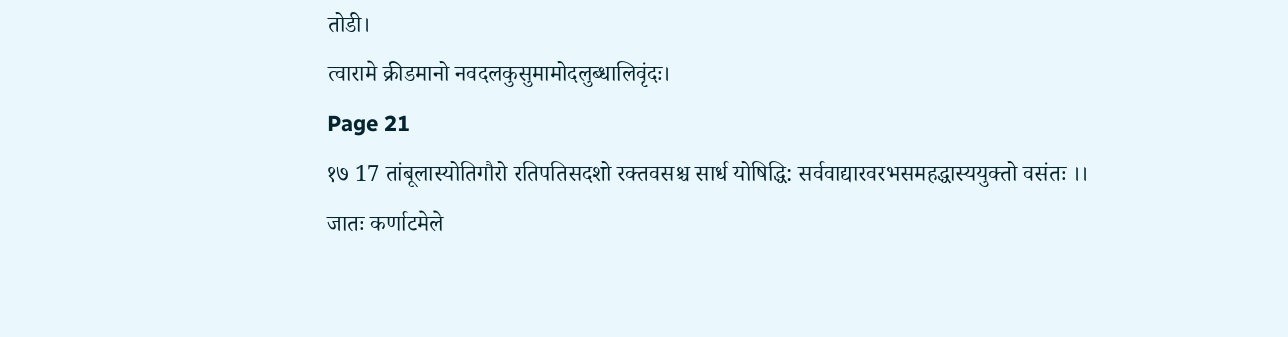तोडी।
त्वारामे क्रीडमानो नवदलकुसुमामोदलुब्धालिवृंदः।
Page 21
१७ 17 तांबूलास्योतिगौरो रतिपतिसदशो रक्तवसश्च सार्ध योषिद्धि: सर्ववाद्यारवरभसमहद्धास्ययुक्तो वसंतः ।।
जातः कर्णाटमेले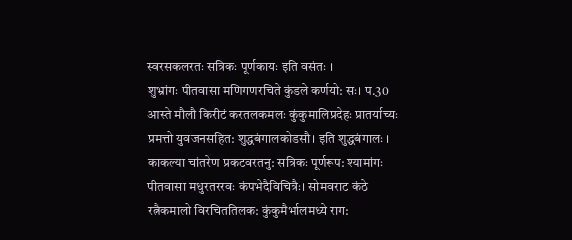स्वरसकलरतः सत्रिकः पूर्णकायः इति वसंतः ।
शुभ्रांगः पीतवासा मणिगणरचिते कुंडले कर्णयो: सः। प.30 आस्ते मौलौ किरीटं करतलकमलः कुंकुमालिप्रदेहः प्रातर्याच्यः प्रमत्तो युवजनसहित: शुद्धबंगालकोडसौ। इति शुद्धबंगालः । काकल्या चांतरेण प्रकटवरतनु: सत्रिकः पूर्णरूप: श्यामांगः पीतवासा मधुरतररवः कंपभेदैविचित्रैः। सोमवराट कंठे रत्नैकमालो विरचिततिलक: कुंकुमैर्भालमध्ये राग: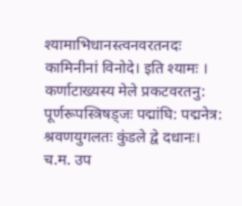श्यामाभिधानस्त्वनवरतनदः कामिनीनां विनोदे। इति श्यामः । कर्णाटाख्यस्य मेले प्रकटवरतनु: पूर्णरूपस्त्रिषड्जः पद्मांघि: पद्मनेत्र: श्रवणयुगलतः कुंडले द्वे दधानः। च.म. उप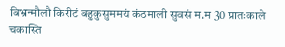बिभ्रन्मौलौ किरीटं बहुकुसुममयं कंठमाली सुवसं म.म 30 प्रातःकाले चकास्ति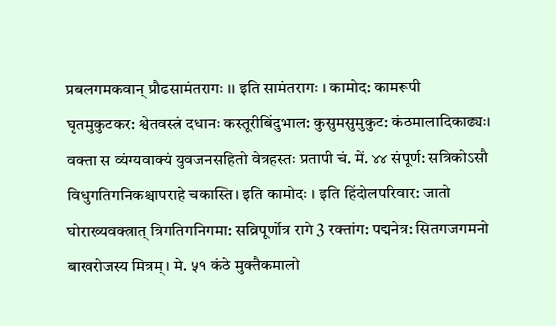प्रबलगमकवान् प्रौढसामंतरागः ।। इति सामंतरागः । कामोद: कामरूपी घृतमुकुटकर: श्वेतवस्त्रं दधानः कस्तूरीबिंदुभाल: कुसुमसुमुकुट: कंठमालादिकाढ्यः। वक्ता स व्यंग्यवाक्यं युवजनसहितो वेत्रहस्तः प्रतापी चं. में. ४४ संपूर्ण: सत्रिकोऽसौ विधुगतिगनिकश्चापराहे चकास्ति। इति कामोदः । इति हिंदोलपरिवार: जातो घोराख्यवक्त्रात् त्रिगतिगनिगमा: सव्रिपूर्णोत्र रागे 3 रक्तांग: पद्मनेत्र: सितगजगमनो बाखरोजस्य मित्रम्। मे. ५१ कंठे मुक्तैकमालो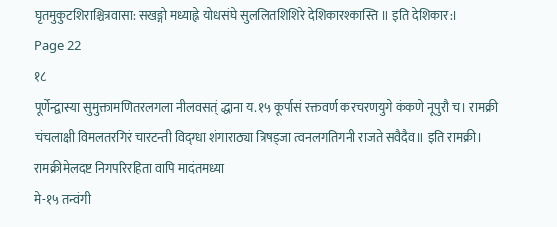घृतमुकुटशिराश्चित्रवासा: सखङ्गो मध्याह्ने योधसंघे सुललितशिशिरे देशिकारश्कास्ति ॥ इति देशिकार:।
Page 22
१८
पूर्णेन्द्वास्या सुमुक्तामणितरलगला नीलवसत्ं द्धाना य.१५ कूर्पासं रक्तवर्ण करचरणयुगे कंकणे नूपुरौ च। रामक्री चंचलाक्षी विमलतरगिरं चारटन्ती विद्ग्धा शंगाराठ्या त्रिषड्जा त्वनलगतिगनी राजते सवैदैव॥ इति रामक्री। रामक्रीमेलदष्ट निगपरिरहिता वापि मादंतमध्या
मे-१५ तन्वंगी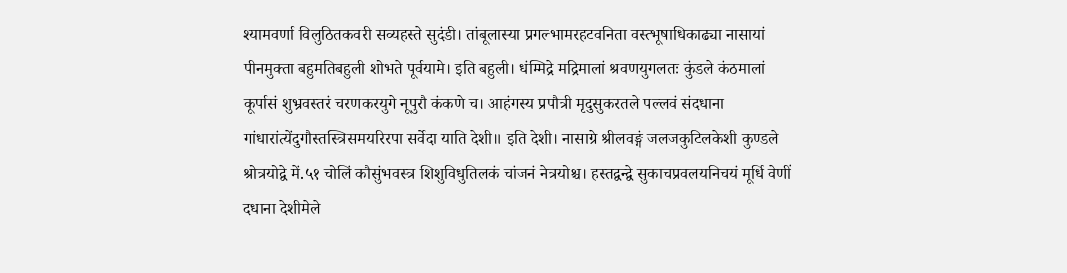श्यामवर्णा विलुठितकवरी सव्यहस्ते सुदंडी। तांबूलास्या प्रगल्भामरहटवनिता वस्त्भूषाधिकाढ्या नासायां पीनमुक्ता बहुमतिबहुली शोभते पूर्वयामे। इति बहुली। धंम्मिद्रे मद्रिमालां श्रवणयुगलतः कुंडले कंठमालां कूर्पासं शुभ्रवस्तरं चरणकरयुगे नूपुरौ कंकणे च। आहंगस्य प्रपौत्री मृदुसुकरतले पल्लवं संदधाना गांधारांत्येंदुगौस्तस्त्रिसमयरिरपा सर्वेदा याति देशी॥ इति देशी। नासाग्रे श्रीलवङ्गं जलजकुटिलकेशी कुण्डले श्रोत्रयोद्वे में.५१ चोलिं कौसुंभवस्त्र शिशुविधुतिलकं चांजनं नेत्रयोश्च। हस्तद्वन्द्वे सुकाचप्रवलयनिचयं मूर्धि वेणीं दधाना देशीमेले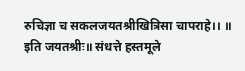रुचिज्ञा च सकलजयतश्रीखित्रिसा चापराहे।। ॥ इति जयतश्रीः॥ संधत्ते हस्तमूले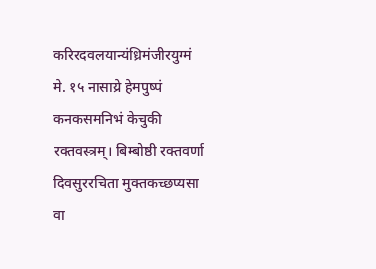करिरदवलयान्यंध्रिमंजीरयुग्मं मे. १५ नासाय्रे हेमपुष्पं कनकसमनिभं केचुकी रक्तवस्त्रम्। बिम्बोष्ठी रक्तवर्णा दिवसुररचिता मुक्तकच्छप्यसा वा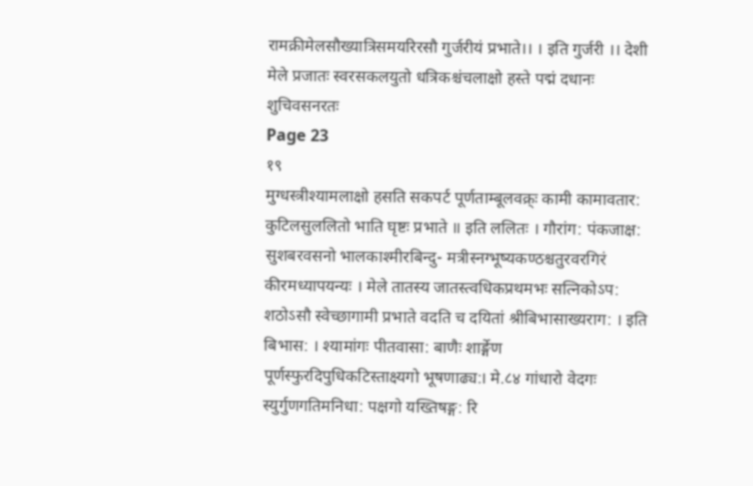रामक्रीमेलसौख्यात्रिसमयरिरसौ गुर्जरीयं प्रभाते।। । इति गुर्जरी ।। देशी मेले प्रजातः स्वरसकलयुतो धत्रिकश्चंचलाक्षो हस्ते पद्मं दधानः शुचिवसनरतः
Page 23
१९
मुग्धस्त्रीश्यामलाक्षो हसति सकपर्ट पूर्णताम्बूलवक्र्ः कामी कामावतार: कुटिलसुललितो भाति घृष्टः प्रभाते ॥ इति ललितः । गौरांग: पंकजाक्ष: सुशबरवसनो भालकाश्मीरबिन्दु- मत्रीस्नग्भूष्यकण्ठश्चतुरवरगिरं कीरमध्यापयन्यः । मेले तातस्य जातस्त्वधिकप्रथमभः सत्निकोऽप: शठोऽसौ स्वेच्छागामी प्रभाते वदति च दयितां श्रीबिभासाख्यराग: । इति बिभास: । श्यामांगः पीतवासा: बाणैः शार्ङ्गेण पूर्णस्फुरदिपुधिकटिस्ताक्ष्यगो भूषणाढ्य:। मे.८४ गांधारो वेदगः स्युर्गुणगतिमनिधा: पक्षगो यख्तिषङ्ग: रि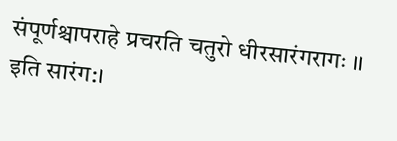संपूर्णश्चापराहे प्रचरति चतुरो धीरसारंगरागः ।। इति सारंग:।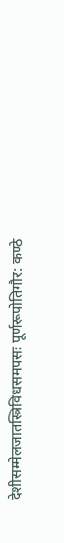देशीसम्मेलजातस्त्रिविधसमपसः पूर्णरूपोतिगौर: कण्ठे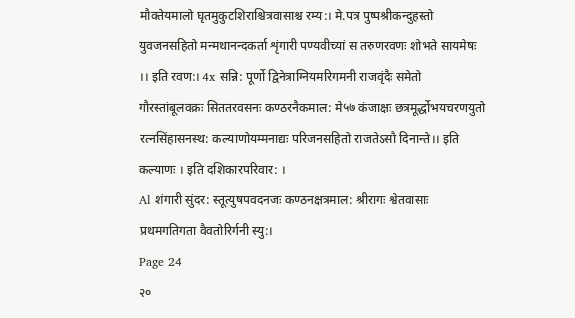मौक्तेयमालो घृतमुकुटशिराश्चित्रवासाश्च रम्य:। मे.पत्र पुष्पश्रीकन्दुहस्तो युवजनसहितो मन्मथानन्दकर्ता शृंगारी पण्यवीच्यां स तरुणरवणः शोभते सायमेषः ।। इति रवण:। 4x सन्नि: पूर्णो द्विनेत्राग्नियमरिगमनी राजवृंदैः समेतो गौरस्तांबूलवक्रः सिततरवसनः कण्ठरनैकमाल: मे५७ कंजाक्षः छत्रमूर्द्धोभयचरणयुतो रत्नसिंहासनस्थ: कल्याणोयम्मनाद्यः परिजनसहितो राजतेऽसौ दिनान्ते।। इति कल्याणः । इति दशिकारपरिवार: ।
Al शंगारी सुंदर: स्तूत्युषपवदनजः कण्ठनक्षत्रमाल: श्रीरागः श्वेतवासाः प्रथमगतिगता वैवतोरिर्गनी स्यु:।
Page 24
२०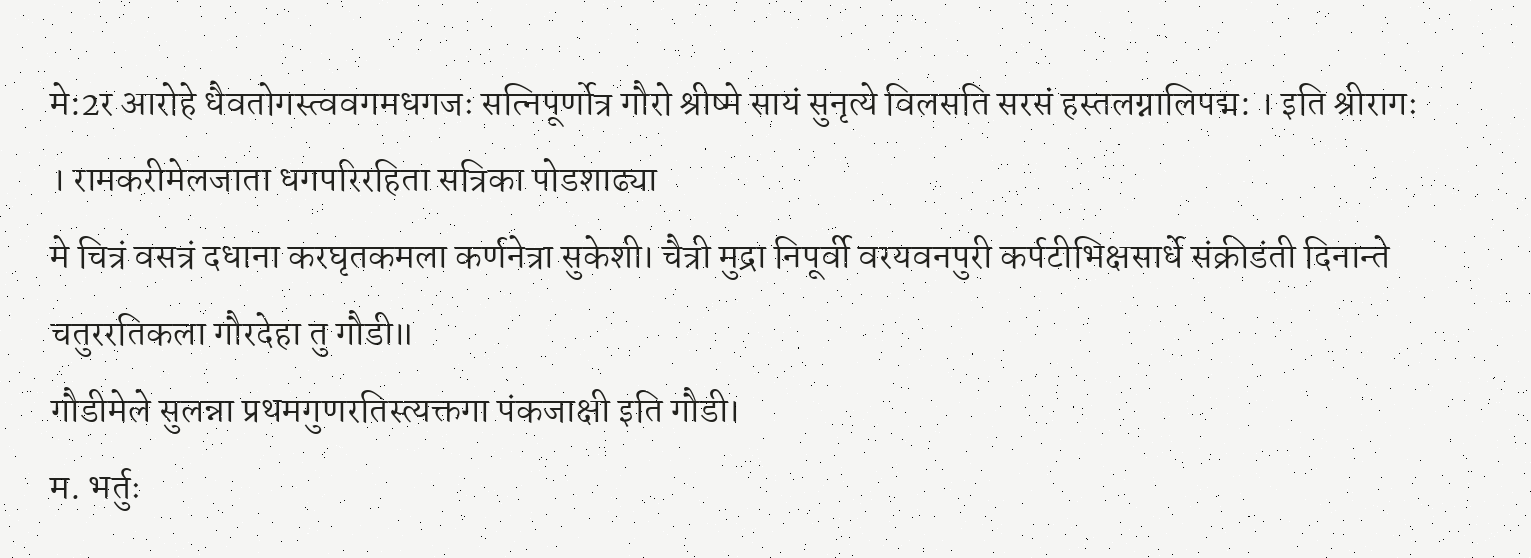मे:2र आरोहे धैवतोगस्त्ववगमधगजः सत्निपूर्णोत्र गौरो श्रीष्मे सायं सुनृत्ये विलसति सरसं हस्तलग्नालिपद्म: । इति श्रीरागः । रामकरीमेलजाता धगपरिरहिता सत्रिका पोडशाढ्या
मे चित्रं वसत्रं दधाना करघृतकमला कर्णनेत्रा सुकेशी। चैत्री मुद्रा निपूर्वी वरयवनपुरी कर्पटीभिक्षसार्धे संक्रीडंती दिनान्ते चतुररतिकला गौरदेहा तु गौडी॥
गौडीमेले सुलन्ना प्रथमगुणरतिस्त्यक्तगा पंकजाक्षी इति गौडी।
म. भर्तुः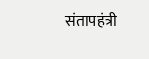संतापहंत्री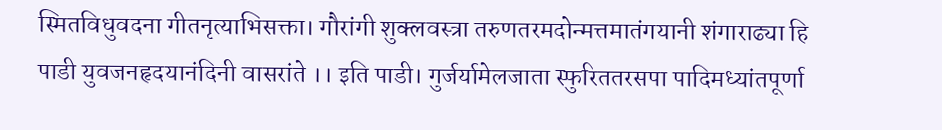स्मितविधुवदना गीतनृत्याभिसक्ता। गौरांगी शुक्लवस्त्रा तरुणतरमदोन्मत्तमातंगयानी शंगाराढ्या हि पाडी युवजनहृदयानंदिनी वासरांते ।। इति पाडी। गुर्जर्यामेलजाता स्फुरिततरसपा पादिमध्यांतपूर्णा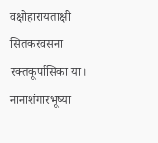वक्षोहारायताक्षी सितकरवसना रक्तकूर्पासिका या। नानाशंगारभूष्या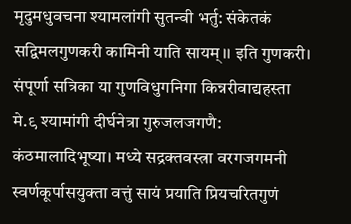मृदुमधुवचना श्यामलांगी सुतन्वी भर्तु: संकेतकं सद्विमलगुणकरी कामिनी याति सायम्।। इति गुणकरी। संपूर्णा सत्रिका या गुणविधुगनिगा किन्नरीवाद्यहस्ता मे.९ श्यामांगी दीर्घनेत्रा गुरुजलजगणै: कंठमालादिभूष्या। मध्ये सद्रक्तवस्त्रा वरगजगमनी स्वर्णकूर्पासयुक्ता वत्तुं सायं प्रयाति प्रियचरितगुणं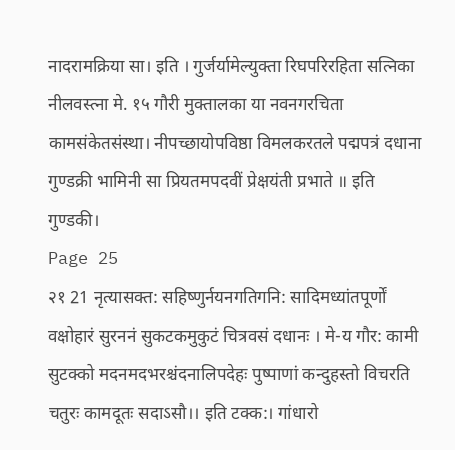नादरामक्रिया सा। इति । गुर्जर्यामेल्युक्ता रिघपरिरहिता सत्निका नीलवस्त्ना मे. १५ गौरी मुक्तालका या नवनगरचिता कामसंकेतसंस्था। नीपच्छायोपविष्ठा विमलकरतले पद्मपत्रं दधाना गुण्डक्री भामिनी सा प्रियतमपदवीं प्रेक्षयंती प्रभाते ॥ इति गुण्डकी।
Page 25
२१ 21 नृत्यासक्त: सहिष्णुर्नयनगतिगनि: सादिमध्यांतपूर्णों वक्षोहारं सुरननं सुकटकमुकुटं चित्रवसं दधानः । मे-य गौर: कामी सुटक्को मदनमदभरश्चंदनालिपदेहः पुष्पाणां कन्दुहस्तो विचरति चतुरः कामदूतः सदाऽसौ।। इति टक्क:। गांधारो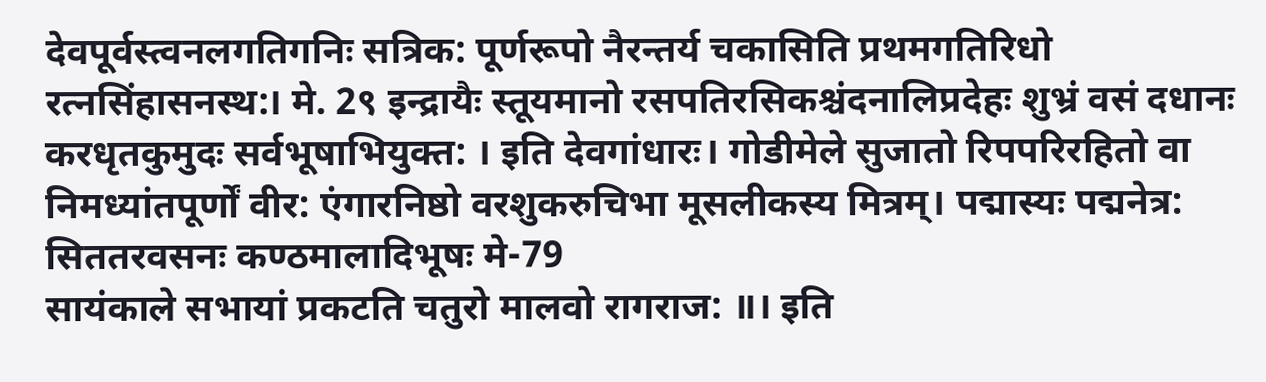देवपूर्वस्त्वनलगतिगनिः सत्रिक: पूर्णरूपो नैरन्तर्य चकासिति प्रथमगतिरिधो रत्नसिंहासनस्थ:। मे. 2९ इन्द्रायैः स्तूयमानो रसपतिरसिकश्चंदनालिप्रदेहः शुभ्रं वसं दधानः करधृतकुमुदः सर्वभूषाभियुक्त: । इति देवगांधारः। गोडीमेले सुजातो रिपपरिरहितो वा निमध्यांतपूर्णों वीर: एंगारनिष्ठो वरशुकरुचिभा मूसलीकस्य मित्रम्। पद्मास्यः पद्मनेत्र: सिततरवसनः कण्ठमालादिभूषः मे-79
सायंकाले सभायां प्रकटति चतुरो मालवो रागराज: ॥। इति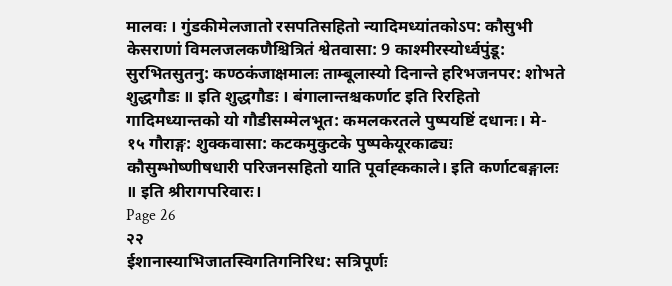मालवः । गुंडकीमेलजातो रसपतिसहितो न्यादिमध्यांतकोऽप: कौसुभी केसराणां विमलजलकणैश्चित्रितं श्वेतवासा: 9 काश्मीरस्योर्ध्वपुंडू: सुरभितसुतनु: कण्ठकंजाक्षमालः ताम्बूलास्यो दिनान्ते हरिभजनपर: शोभते शुद्धगौडः ॥ इति शुद्धगौडः । बंगालान्तश्चकर्णाट इति रिरहितो गादिमध्यान्तको यो गौडीसम्मेलभूत: कमलकरतले पुष्पयष्टिं दधानः। मे- १५ गौराङ्ग: शुक्कवासा: कटकमुकुटके पुष्पकेयूरकाढ्यः कौसुम्भोष्णीषधारी परिजनसहितो याति पूर्वाह्ककाले। इति कर्णाटबङ्गालः ॥ इति श्रीरागपरिवारः।
Page 26
२२
ईशानास्याभिजातस्विगतिगनिरिध: सत्रिपूर्णः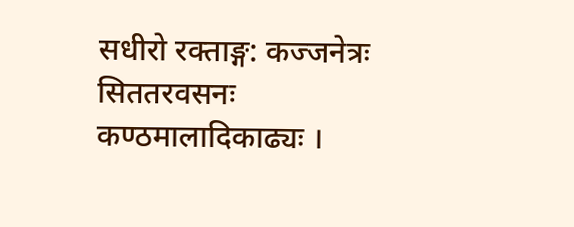सधीरो रक्ताङ्ग: कज्जनेत्रः सिततरवसनः कण्ठमालादिकाढ्यः ।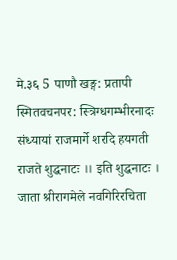मे.३६ 5 पाणौ खङ्ग: प्रतापी स्मितवचनपर: स्त्रिग्धगम्भीरनादः संध्यायां राजमार्गे शरदि हयगती राजते शुद्धनाटः ।। इति शुद्धनाटः । जाता श्रीरागमेले नवगिरिरचिता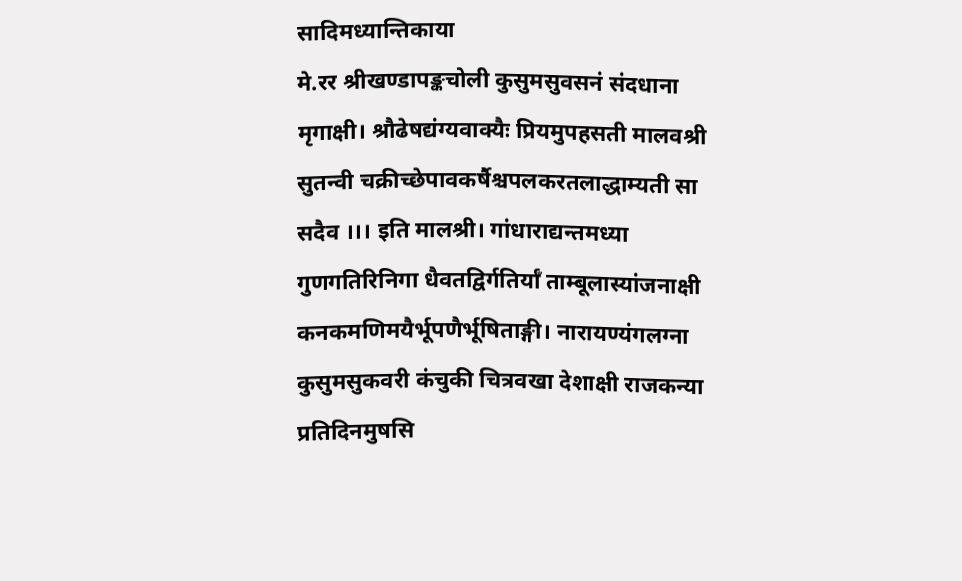सादिमध्यान्तिकाया
मे.रर श्रीखण्डापङ्कचोली कुसुमसुवसनं संदधाना मृगाक्षी। श्रौढेषद्यंग्यवाक्यैः प्रियमुपहसती मालवश्री सुतन्वी चक्रीच्छेपावकर्षैश्चपलकरतलाद्धाम्यती सा सदैव ।।। इति मालश्री। गांधाराद्यन्तमध्या गुणगतिरिनिगा धैवतद्विर्गतिर्याँ ताम्बूलास्यांजनाक्षी कनकमणिमयैर्भूपणैर्भूषिताङ्गी। नारायण्यंगलग्ना कुसुमसुकवरी कंचुकी चित्रवखा देशाक्षी राजकन्या प्रतिदिनमुषसि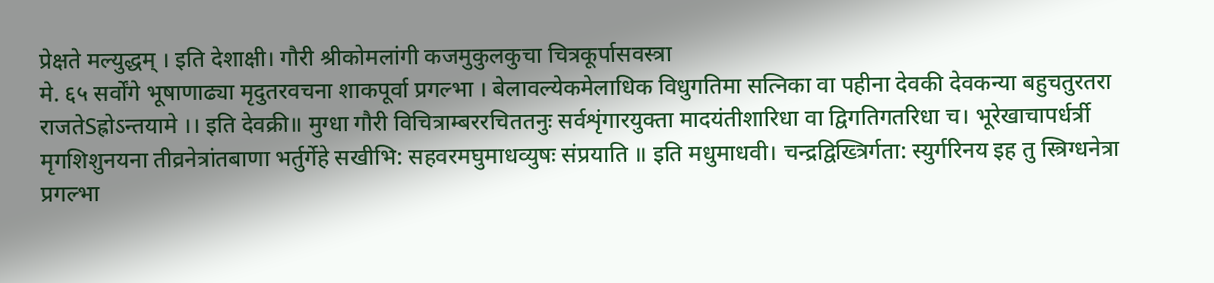प्रेक्षते मल्युद्धम् । इति देशाक्षी। गौरी श्रीकोमलांगी कजमुकुलकुचा चित्रकूर्पासवस्त्रा
मे. ६५ सर्वोंगे भूषाणाढ्या मृदुतरवचना शाकपूर्वा प्रगल्भा । बेलावल्येकमेलाधिक विधुगतिमा सत्निका वा पहीना देवकी देवकन्या बहुचतुरतरा राजतेSह्रोऽन्तयामे ।। इति देवक्री॥ मुग्धा गौरी विचित्राम्बररचिततनुः सर्वशृंगारयुक्ता मादयंतीशारिधा वा द्विगतिगतरिधा च। भूरेखाचापर्धर्त्री मृगशिशुनयना तीव्रनेत्रांतबाणा भर्तुर्गेहे सखीभि: सहवरमघुमाधव्युषः संप्रयाति ॥ इति मधुमाधवी। चन्द्रद्विख्त्रिर्गता: स्युर्गरिनय इह तु स्त्रिग्धनेत्रा प्रगल्भा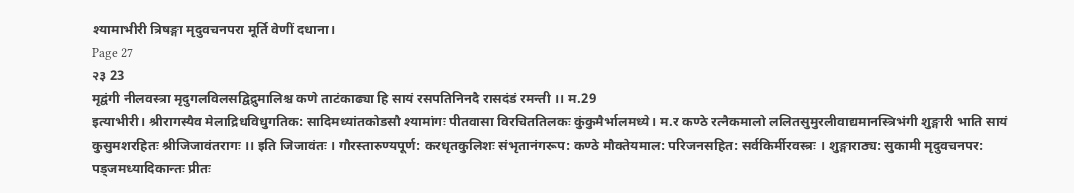श्यामाभीरी त्रिषङ्गा मृदुवचनपरा मूर्ति वेणीं दधाना।
Page 27
२३ 23
मृद्वंगी नीलवस्त्रा मृदुगलविलसद्विद्रुमालिश्च कणे ताटंकाढ्या हि सायं रसपतिनिनदै रासदंडं रमन्ती ।। म.29
इत्याभीरी। श्रीरागस्यैव मेलाद्रिधविधुगतिक: सादिमध्यांतकोडसौ श्यामांगः पीतवासा विरचिततिलकः कुंकुमैर्भालमध्ये। म.र कण्ठे रत्नैकमालो ललितसुमुरलीवाद्यमानस्त्रिभंगी शुङ्गारी भाति सायं कुसुमशरहितः श्रीजिजावंतरागः ।। इति जिजावंतः । गौरस्तारुण्यपूर्ण: करधृतकुलिशः संभृतानंगरूप: कण्ठे मौक्तेयमाल: परिजनसहित: सर्वकिर्मीरवस्त्रः । शुङ्गाराठ्य: सुकामी मृदुवचनपर: पड्जमध्यादिकान्तः प्रीतः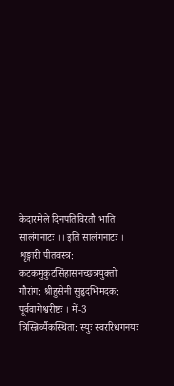केदारमेले दिनपतिविरतौ भाति सालंगनाटः ।। इति सालंगनाटः । शृङ्गारी पीतवस्त्र: कटकमुकुटसिंहासनच्छत्रयुक्तो गौरांग: श्रीहुसेनी सुहृदभिमदक: पूर्ववागेश्वरीष्टः । में-3 त्रिस्न्निर्व्यैकस्थिता: स्युः स्वररिधगनयः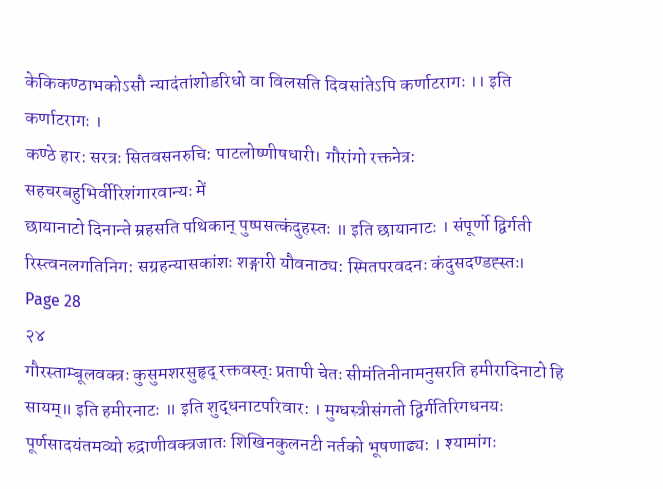केकिकण्ठाभकोऽसौ न्यादंतांशोडरिधो वा विलसति दिवसांतेऽपि कर्णाटरागः ।। इति कर्णाटरागः ।
कण्ठे हार: सरत्रः सितवसनरुचि: पाटलोष्णीषधारी। गौरांगो रक्तनेत्र: सहचरबहुभिर्वीरिशंगारवान्यः में
छायानाटो दिनान्ते म्रहसति पथिकान् पुष्पसत्कंदुहस्तः ॥ इति छायानाटः । संपूर्णो द्विर्गती रिस्त्वनलगतिनिग: सग्रहन्यासकांशः शङ्गारी यौवनाठ्य: स्मितपरवदनः कंदुसदण्डह्स्तः।
Page 28
२४
गौरस्ताम्बूलवक्त्रः कुसुमशरसुहृद् रक्तवस्त्ः प्रतापी चेतः सीमंतिनीनामनुसरति हमीरादिनाटो हि सायम्॥ इति हमीरनाटः ॥ इति शुद्धनाटपरिवार: । मुग्धस्त्रीसंगतो द्विर्गतिरिगधनयः पूर्णसादयंतमव्यो रुद्राणीवक्त्रजातः शिखिनकुलनटी नर्तको भूषणाढ्य: । श्यामांगः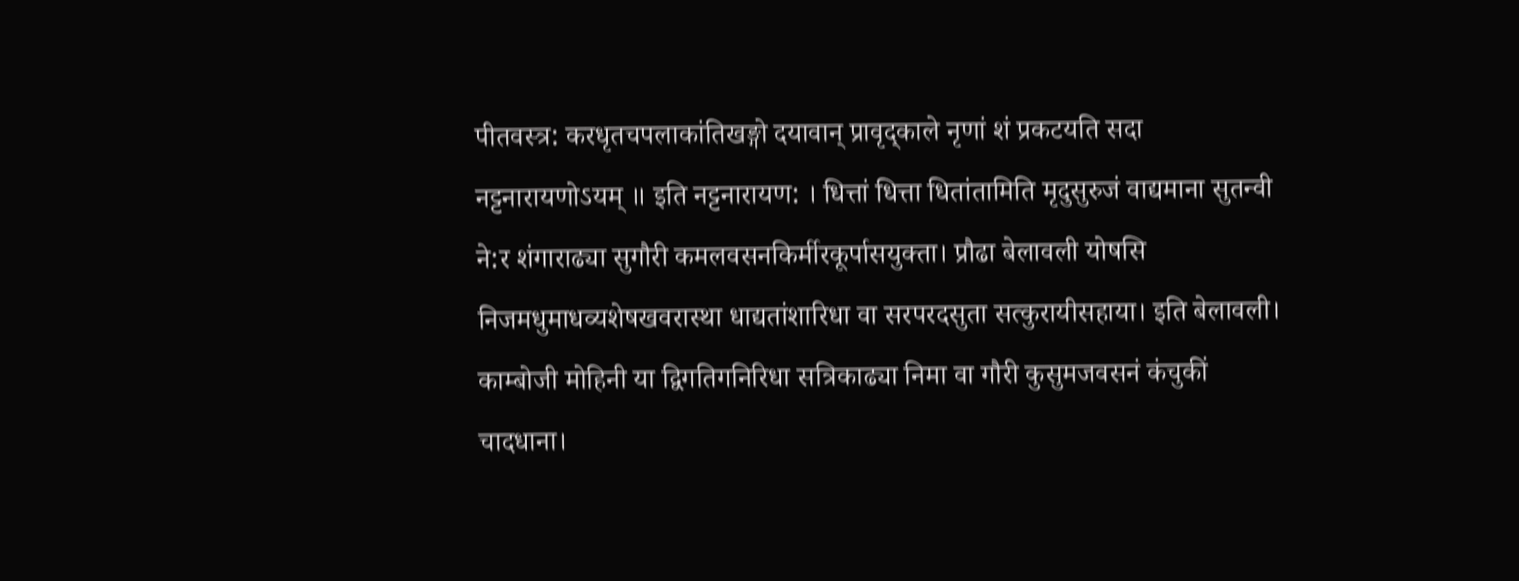पीतवस्त्र: करधृतचपलाकांतिखङ्गो दयावान् प्रावृद्काले नृणां शं प्रकटयति सदा नट्टनारायणोऽयम् ॥ इति नट्टनारायण: । धित्तां धित्ता धितांतामिति मृदुसुरुजं वाद्यमाना सुतन्वी
ने:र शंगाराढ्या सुगौरी कमलवसनकिर्मीरकूर्पासयुक्ता। प्रौढा बेलावली योषसि निजमधुमाधव्यशेषखवरास्था धाद्यतांशारिधा वा सरपरदसुता सत्कुरायीसहाया। इति बेलावली। काम्बोजी मोहिनी या द्विगतिगनिरिधा सत्रिकाढ्या निमा वा गौरी कुसुमजवसनं कंचुकीं चादधाना।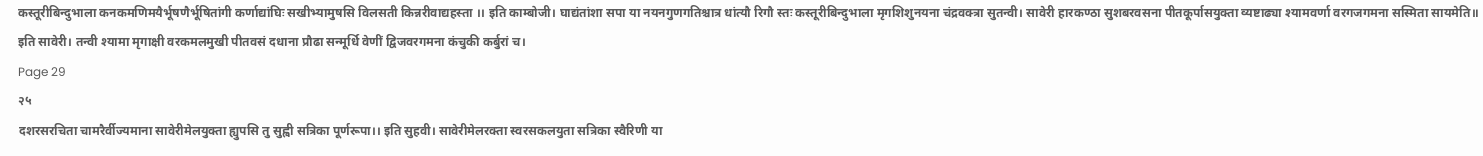कस्तूरीबिन्दुभाला कनकमणिमयैर्भूषणैर्भूषितांगी कर्णाद्यांघिः सखीभ्यामुषसि विलसती किन्नरीवाद्यहस्ता ।। इति काम्बोजी। घाद्यंतांशा सपा या नयनगुणगतिश्चात्र धांत्यौ रिगौ स्तः कस्तूरीबिन्दुभाला मृगशिशुनयना चंद्रवक्त्रा सुतन्वी। सावेरी हारकण्ठा सुशबरवसना पीतकूर्पासयुक्ता व्यष्टाढ्या श्यामवर्णा वरगजगमना सस्मिता सायमेति॥ इति सावेरी। तन्वी श्यामा मृगाक्षी वरकमलमुखी पीतवसं दधाना प्रौढा सन्मूर्धि वेणीं द्विजवरगमना कंचुकी कर्बुरां च।
Page 29
२५
दशरसरचिता चामरैर्वीज्यमाना सावेरीमेलयुक्ता ह्युपसि तु सुह्वी सत्रिका पूर्णरूपा।। इति सुहवी। सावेरीमेलरक्ता स्वरसकलयुता सत्रिका स्वैरिणी या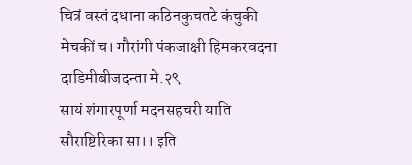चित्रं वस्तं दधाना कठिनकुचतटे कंचुकी मेचकीं च। गौरांगी पंकजाक्षी हिमकरवदना दाडिमीबीजदन्ता मे.२९
सायं शंगारपूर्णा मदनसहचरी याति सौराष्टिरिका सा।। इति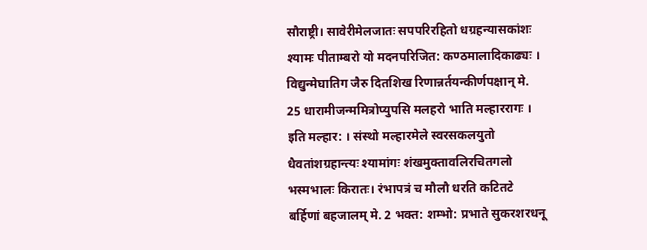सौराष्ट्री। सावेरीमेलजातः सपपरिरहितो धग्रहन्यासकांशः श्यामः पीताम्बरो यो मदनपरिजित: कण्ठमालादिकाढ्यः । विद्युन्मेघातिग जैरु दितशिख रिणान्नर्तयन्कीर्णपक्षान् मे. 25 धारामीजन्ममित्रोप्युपसि मलहरो भाति मल्हाररागः । इति मल्हार: । संस्थो मल्हारमेले स्वरसकलयुतो धैवतांशग्रहान्त्यः श्यामांगः शंखमुक्तावलिरचितगलो भस्मभालः किरातः। रंभापत्रं च मौलौ धरति कटितटे बर्हिणां बहजालम् मे. 2 भक्त: शम्भो: प्रभाते सुकरशरधनू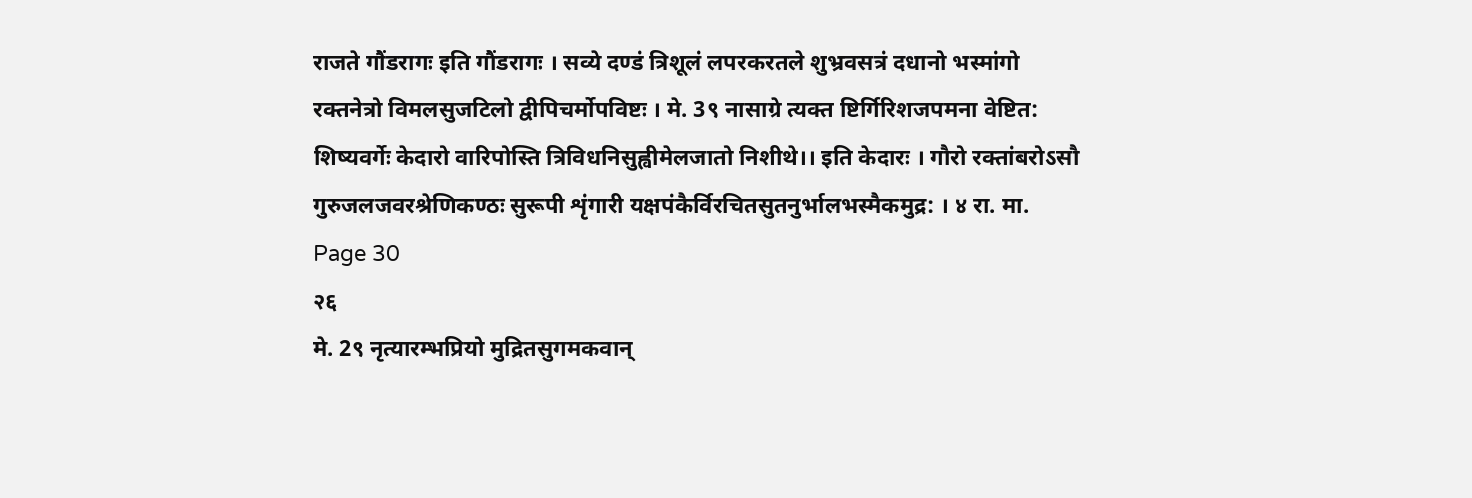राजते गौंडरागः इति गौंडरागः । सव्ये दण्डं त्रिशूलं लपरकरतले शुभ्रवसत्रं दधानो भस्मांगो रक्तनेत्रो विमलसुजटिलो द्वीपिचर्मोपविष्टः । मे. 3९ नासाग्रे त्यक्त ष्टिर्गिरिशजपमना वेष्टित: शिष्यवर्गेः केदारो वारिपोस्ति त्रिविधनिसुह्वीमेलजातो निशीथे।। इति केदारः । गौरो रक्तांबरोऽसौ गुरुजलजवरश्रेणिकण्ठः सुरूपी शृंगारी यक्षपंकैर्विरचितसुतनुर्भालभस्मैकमुद्र: । ४ रा. मा.
Page 30
२६
मे. 2९ नृत्यारम्भप्रियो मुद्रितसुगमकवान्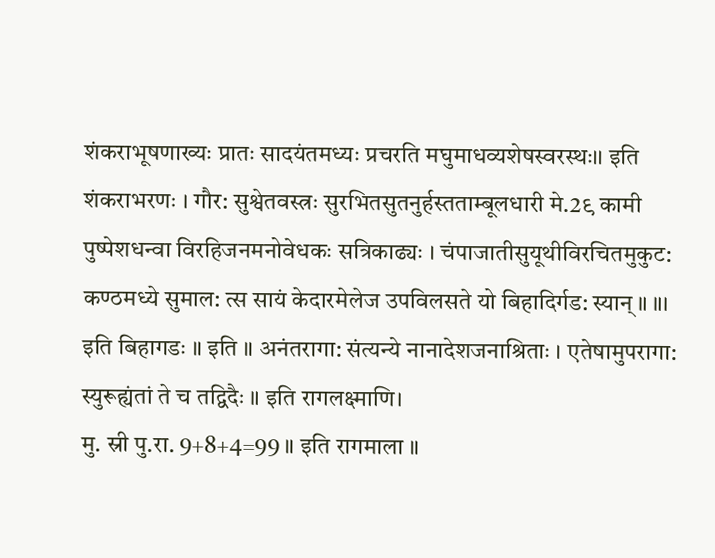शंकराभूषणाख्यः प्रातः सादयंतमध्यः प्रचरति मघुमाधव्यशेषस्वरस्थः।। इति शंकराभरणः । गौर: सुश्वेतवस्त्रः सुरभितसुतनुर्हस्तताम्बूलधारी मे.2९ कामी पुष्पेशधन्वा विरहिजनमनोवेधकः सत्रिकाढ्यः । चंपाजातीसुयूथीविरचितमुकुट: कण्ठमध्ये सुमाल: त्स सायं केदारमेलेज उपविलसते यो बिहादिर्गड: स्यान् ॥ ॥। इति बिहागडः ॥ इति ॥ अनंतरागा: संत्यन्ये नानादेशजनाश्रिताः । एतेषामुपरागा: स्युरूह्यंतां ते च तद्विदैः ॥ इति रागलक्ष्माणि।
मु. स्री पु.रा. 9+8+4=99 ॥ इति रागमाला ॥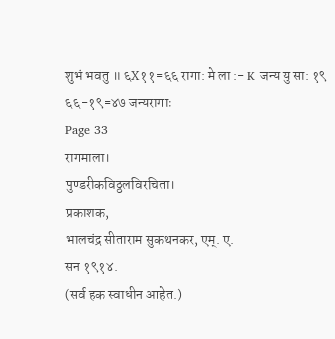शुभं भवतु ॥ ६X११=६६ रागा: मे ला :- K जन्य यु सा: १९
६६-१९=४७ जन्यरागाः
Page 33
रागमाला।
पुण्डरीकविठ्ठलविरचिता।
प्रकाशक,
भालचंद्र सीताराम सुकथनकर, एम्. ए.
सन १९१४.
(सर्व हक स्वाधीन आहेत.)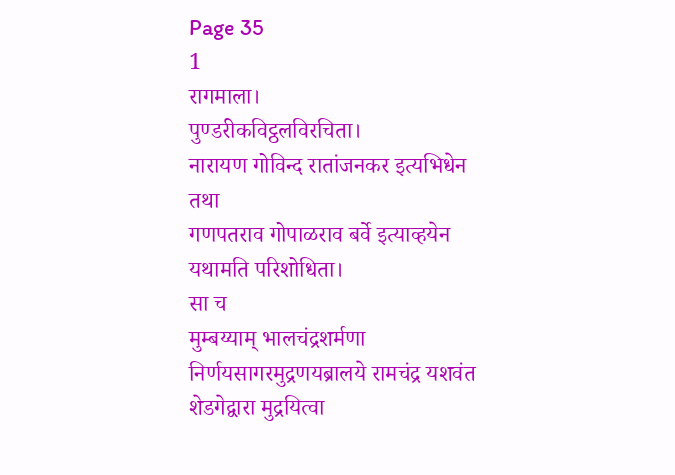Page 35
1
रागमाला।
पुण्डरीकविट्ठलविरचिता।
नारायण गोविन्द रातांजनकर इत्यभिधेन
तथा
गणपतराव गोपाळराव बर्वे इत्याव्हयेन यथामति परिशोधिता।
सा च
मुम्बय्याम् भालचंद्रशर्मणा निर्णयसागरमुद्रणयब्रालये रामचंद्र यशवंत शेडगेद्वारा मुद्रयित्वा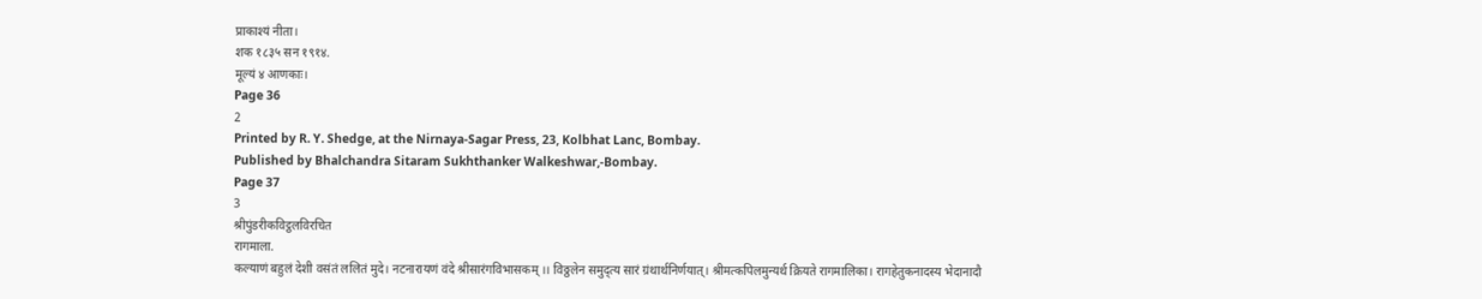प्राकाश्यं नीता।
शक १८३५ सन १९१४.
मूल्यं ४ आणकाः।
Page 36
2
Printed by R. Y. Shedge, at the Nirnaya-Sagar Press, 23, Kolbhat Lanc, Bombay.
Published by Bhalchandra Sitaram Sukhthanker Walkeshwar,-Bombay.
Page 37
3
श्रीपुंडरीकविट्ठलविरचित
रागमाला.
कल्याणं बहुलं देशी वसंतं ललितं मुदे। नटनारायणं वंदे श्रीसारंगविभासकम् ।। विठ्ठलेन समुद्त्य सारं ग्रंथार्थनिर्णयात्। श्रीमत्कपिलमुन्यर्थ क्रियते रागमालिका। रागहेतुकनादस्य भेदानादौ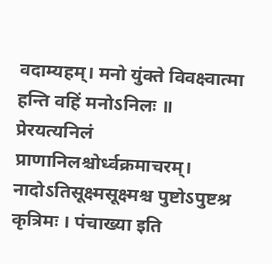वदाम्यहम्। मनो युंक्ते विवक्ष्वात्मा हन्ति वहिं मनोऽनिलः ॥ प्रेरयत्यनिलं प्राणानिलश्चोर्ध्वक्रमाचरम्।
नादोऽतिसूक्ष्मसूक्ष्मश्च पुष्टोऽपुष्टश्र कृत्रिमः । पंचाख्या इति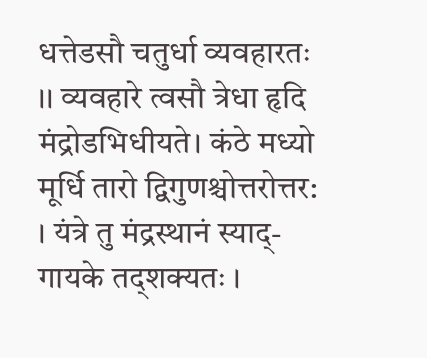धत्तेडसौ चतुर्धा व्यवहारतः ।। व्यवहारे त्वसौ त्रेधा हृदि मंद्रोडभिधीयते। कंठे मध्यो मूर्धि तारो द्विगुणश्चोत्तरोत्तर: । यंत्रे तु मंद्रस्थानं स्याद्-गायके तद्शक्यतः ।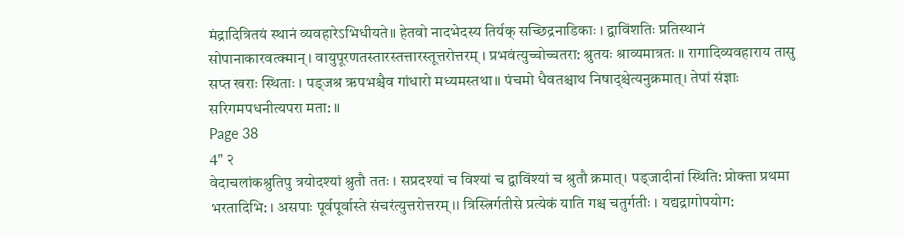मंद्रादित्रितयं स्थानं व्यवहारेऽभिधीयते॥ हेतवो नादभेदस्य तिर्यक् सच्छिद्रनाडिकाः । द्वाविंशतिः प्रतिस्थानं सोपानाकारवत्क्मान् । वायुपूरणतस्तारस्तत्तारस्तूत्तरोत्तरम् । प्रभवंत्युच्चोच्चतरा: श्रुतयः श्राव्यमात्रतः ॥ रागादिव्यवहाराय तासु सप्त खराः स्थिताः । पड्जश्र ऋपभश्चैव गांधारो मध्यमस्तथा॥ पंचमो धैवतश्चाथ निषाद्श्चेत्यनुक्रमात्। तेपां संज्ञाः सरिगमपधनीत्यपरा मता: ॥
Page 38
4" २
वेदाचलांकश्रुतिपु त्रयोदश्यां श्रुतौ ततः । सप्रदश्यां च विश्यां च द्वाविंश्यां च श्रुतौ क्रमात्। पड्जादीनां स्थिति: प्रोक्ता प्रथमा भरतादिभि: । असपाः पूर्वपूर्वास्ते संचरंत्युत्तरोत्तरम् ।। त्रिस्त्रिर्गतीसे प्रत्येकं याति गश्च चतुर्गतीः । यद्यद्रागोपयोग: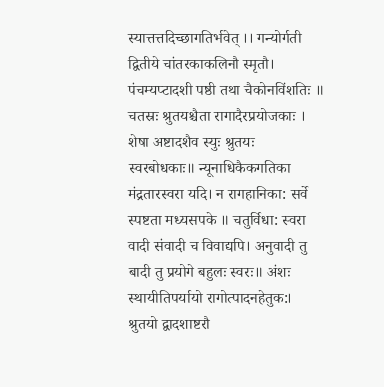स्यात्तत्तदिच्छागतिर्भवेत् ।। गन्योर्गती द्वितीये चांतरकाकलिनौ स्मृतौ। पंचम्यप्टादशी पष्ठी तथा चैकोनविंशतिः ॥ चतस्रः श्रुतयश्चैता रागादैरप्रयोजकाः । शेषा अष्टादशैव स्युः श्रुतयः स्वरबोधकाः॥ न्यूनाधिकैकगतिका मंद्रतारस्वरा यदि। न रागहानिका: सर्वे स्पष्टता मध्यसपके ॥ चतुर्विधा: स्वरा वादी संवादी च विवाद्यपि। अनुवादी तु बादी तु प्रयोगे बहुलः स्वरः॥ अंशः स्थायीतिपर्यायो रागोत्पादनहेतुक:। श्रुतयो द्वादशाष्टरौ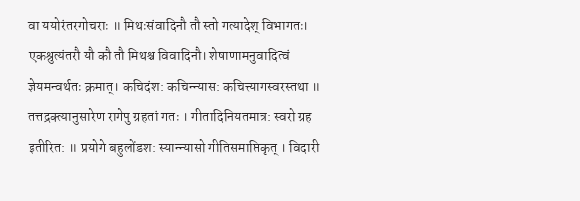वा ययोरंतरगोचराः ॥ मिथःसंवादिनौ तौ स्तो गत्यादेश् विभागतः। एकश्रुत्यंतरौ यौ कौ तौ मिथश्च विवादिनौ। शेषाणामनुवादित्वं ज्ञेयमन्वर्थतः क्रमात्। कचिदंश: कचिन्न्यास: कचित्त्यागस्वरस्तथा ॥ तत्तद्रक्त्यानुसारेण रागेपु ग्रहतां गतः । गीतादिनियतमात्र: स्वरो ग्रह इतीरित: ॥ प्रयोगे बहुलोंडश: स्यान्न्यासो गीतिसमाप्तिकृत् । विदारी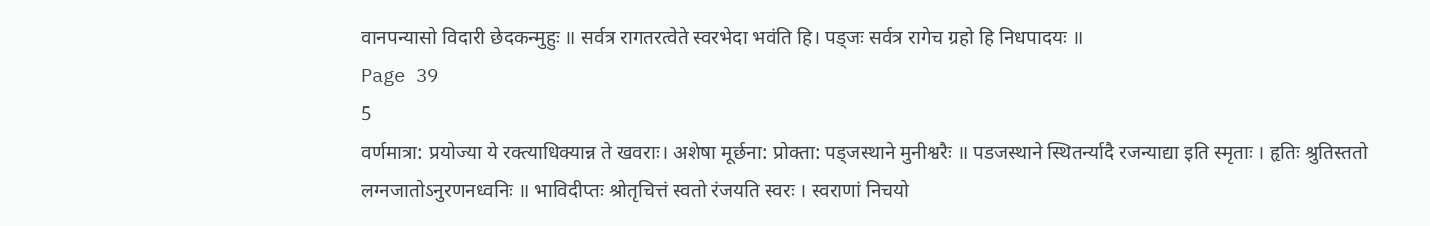वानपन्यासो विदारी छेदकन्मुहुः ॥ सर्वत्र रागतरत्वेते स्वरभेदा भवंति हि। पड्जः सर्वत्र रागेच ग्रहो हि निधपादयः ॥
Page 39
5
वर्णमात्रा: प्रयोज्या ये रक्त्याधिक्यान्न ते खवराः। अशेषा मूर्छना: प्रोक्ता: पड्जस्थाने मुनीश्वरैः ॥ पडजस्थाने स्थितर्न्यादै रजन्याद्या इति स्मृताः । हृतिः श्रुतिस्ततो लग्नजातोऽनुरणनध्वनिः ॥ भाविदीप्तः श्रोतृचित्तं स्वतो रंजयति स्वरः । स्वराणां निचयो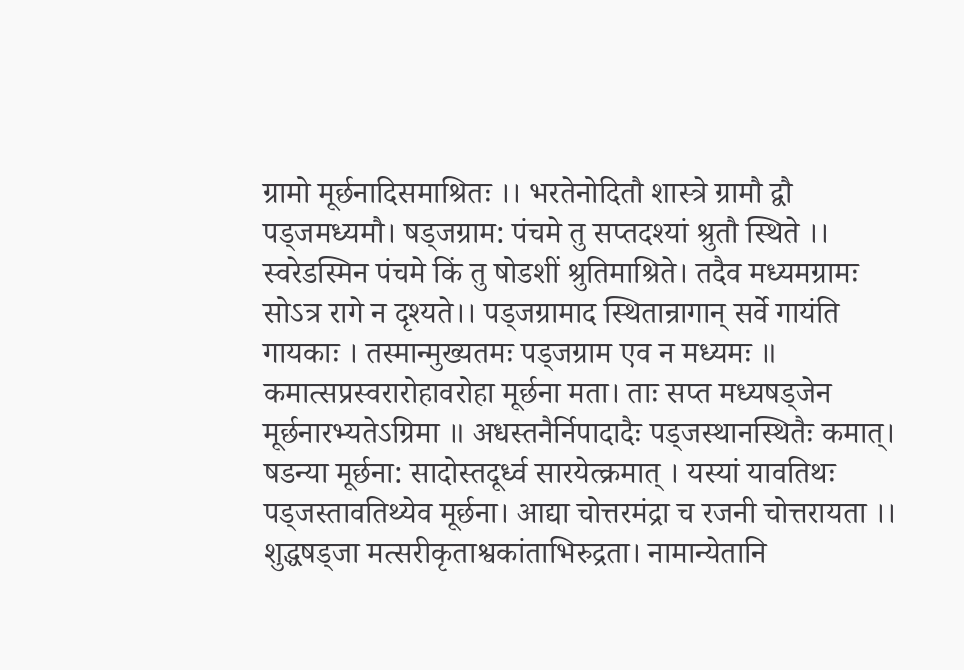ग्रामो मूर्छनादिसमाश्रितः ।। भरतेनोदितौ शास्त्रे ग्रामौ द्वौ पड्जमध्यमौ। षड्जग्राम: पंचमे तु सप्तदश्यां श्रुतौ स्थिते ।। स्वरेडस्मिन पंचमे किं तु षोडशीं श्रुतिमाश्रिते। तदैव मध्यमग्रामः सोऽत्र रागे न दृश्यते।। पड्जग्रामाद स्थितान्रागान् सर्वे गायंति गायकाः । तस्मान्मुख्यतमः पड्जग्राम एव न मध्यमः ॥ कमात्सप्रस्वरारोहावरोहा मूर्छना मता। ताः सप्त मध्यषड्जेन मूर्छनारभ्यतेऽग्रिमा ॥ अधस्तनैर्निपादादैः पड्जस्थानस्थितैः कमात्। षडन्या मूर्छना: सादोस्तदूर्ध्व सारयेत्क्रमात् । यस्यां यावतिथः पड्जस्तावतिथ्येव मूर्छना। आद्या चोत्तरमंद्रा च रजनी चोत्तरायता ।। शुद्धषड्जा मत्सरीकृताश्वकांताभिरुद्रता। नामान्येतानि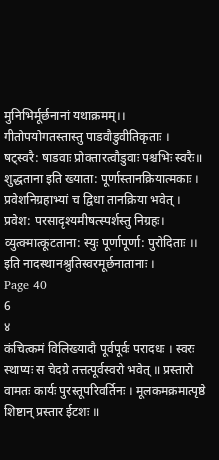मुनिभिर्मूर्छनानां यथाक्रमम्।। गीतोपयोगतस्तास्तु पाडवौडुवीतिकृताः । षट्स्वरै: षाडवाः प्रोक्तारत्वौडुवाः पश्चभिः स्वरैः॥ शुद्धताना इति ख्याता: पूर्णास्तानक्रियात्मकाः । प्रवेशनिग्रहाभ्यां च द्विधा तानक्रिया भवेत् । प्रवेश: परसादृश्यमीषत्स्पर्शस्तु निग्रहः। व्युत्क्मात्कूटताना: स्युः पूर्णापूर्णा: पुरोदिताः ।। इति नादस्थानश्रुतिस्वरमूर्छनातानाः ।
Page 40
6
४
कंचित्कमं विलिख्यादौ पूर्वपूर्वः परादधः । स्वरः स्थाप्यः स चेदग्रे तत्तत्पूर्वस्वरो भवेत् ॥ प्रस्तारो वामतः कार्यः पुरस्तूपरिवर्तिनः । मूलकमक्रमात्पृष्ठे शिष्टान् प्रस्तार ईटशः ॥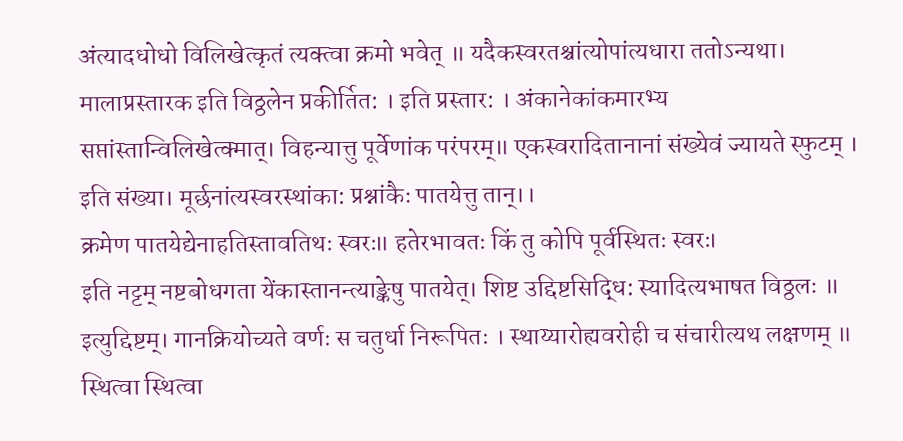अंत्यादधोधो विलिखेत्कृतं त्यक्त्वा क्रमो भवेत् ॥ यदैकस्वरतश्चांत्योपांत्यधारा ततोऽन्यथा। मालाप्रस्तारक इति विठ्ठलेन प्रकीर्तित: । इति प्रस्तार: । अंकानेकांकमारभ्य सप्तांस्तान्विलिखेत्क्मात्। विहन्यात्तु पूर्वेणांक परंपरम्॥ एकस्वरादितानानां संख्येवं ज्यायते स्फुटम् । इति संख्या। मूर्छनांत्यस्वरस्थांका: प्रश्नांकैः पातयेत्तु तान्।।
क्रमेण पातयेद्येनाहतिस्तावतिथः स्वरः॥ हतेरभावतः किं तु कोपि पूर्वस्थितः स्वरः।
इति नट्टम् नष्टबोधगता येंकास्तानन्त्याङ्केषु पातयेत्। शिष्ट उद्दिष्टसिद्धि: स्यादित्यभाषत विठ्ठलः ॥ इत्युद्दिष्टम्। गानक्रियोच्यते वर्णः स चतुर्धा निरूपितः । स्थाय्यारोह्यवरोही च संचारीत्यथ लक्षणम् ॥ स्थित्वा स्थित्वा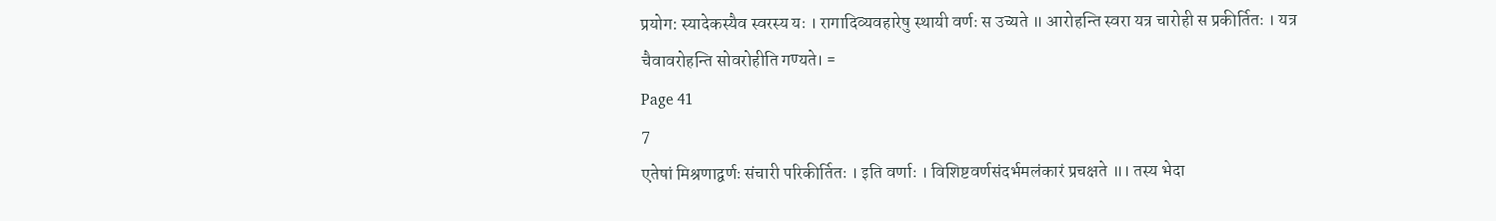प्रयोग: स्यादेकस्यैव स्वरस्य यः । रागादिव्यवहारेषु स्थायी वर्णः स उच्यते ॥ आरोहन्ति स्वरा यत्र चारोही स प्रकीर्तितः । यत्र चैवावरोहन्ति सोवरोहीति गण्यते। =
Page 41
7
एतेषां मिश्रणाद्वर्णः संचारी परिकीर्तितः । इति वर्णाः । विशिष्टवर्णसंदर्भमलंकारं प्रचक्षते ॥। तस्य भेदा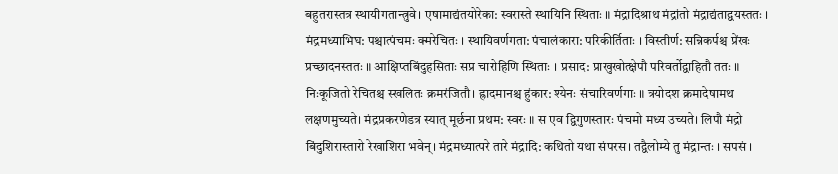बहुतरास्तत्र स्थायीगतान्त्रुवे। एषामाद्यंतयोरेका: स्वरास्ते स्थायिनि स्थिताः ॥ मंद्रादिश्राथ मंद्रांतो मंद्राद्यंताद्वयस्ततः । मंद्रमध्याभिघ: पश्चात्पंचमः क्मरेचितः । स्थायिवर्णगता: पंचालंकारा: परिकीर्तिताः । विस्तीर्ण: सन्निकर्पश्च प्रेंखः प्रच्छादनस्ततः ॥ आक्षिप्तबिंदुहसिताः सप्र चारोहिणि स्थिताः । प्रसाद: प्राखुखोत्क्षेपौ परिवर्तोद्वाहितौ ततः ॥ निःकूजितो रेचितश्च स्खलितः क्रमरंजितौ। ह्रादमानश्च हुंकार: श्येनः संचारिवर्णगाः ॥ त्रयोदश क्रमादेषामथ लक्षणमुच्यते। मंद्रप्रकरणेडत्र स्यात् मूर्छना प्रथम: स्वरः ॥ स एव द्विगुणस्तारः पंचमो मध्य उच्यते। लिपौ मंद्रो बिंदुशिरास्तारो रेखाशिरा भवेन्। मंद्रमध्यात्परे तारे मंद्रादि: कथितो यथा संपरस। तद्वैलोम्ये तु मंद्रान्तः । सपसं ।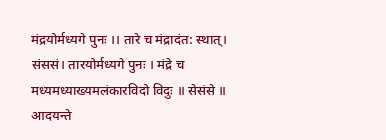मंद्रयोर्मध्यगे पुनः ।। तारे च मंद्रादंत: स्थात्। संससं। तारयोर्मध्यगे पुनः । मंद्रे च मध्यमध्याख्यमलंकारविदो विदुः ॥ सेसंसे ॥ आदयन्ते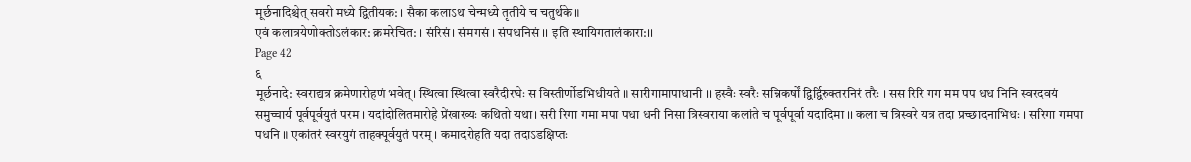मूर्छनादिश्चेत् सवरो मध्ये द्वितीयक: । सैका कलाऽथ चेन्मध्ये तृतीये च चतुर्थके॥
एवं कलात्रयेणोक्तोऽलंकार: क्रमरेचित: । संरिसं। संमगसं । संपधनिसं ।। इति स्थायिगतालंकारा:।।
Page 42
६
मूर्छनादे: स्वराद्यत्र क्रमेणारोहणं भवेत्। स्थित्वा स्थित्वा स्वरैदीरघेः स विस्तीर्णोडभिधीयते ॥ सारीगामापाधानी ।। हस्वैः स्वरैः सन्निकर्षों द्विर्द्विरुक्तरनिरं तरैः । सस रिरि गग मम पप धध निनि स्वरदवयं समुच्चार्य पूर्वपूर्वयुतं परम । यदांदोलितमारोहे प्रेंखाख्यः कथितो यथा। सरी रिगा गमा मपा पधा धनी निसा त्रिस्वराया कलांते च पूर्वपूर्वा यदादिमा ।। कला च त्रिस्वरे यत्र तदा प्रच्छादनाभिधः । सरिगा गमपा पधनि ॥ एकांतरं स्वरयुगं ताहक्पूर्वयुतं परम् । कमादरोहति यदा तदाऽडक्षिप्तः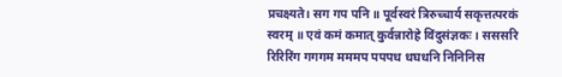प्रचक्ष्यते। सग गप पनि ॥ पूर्वस्वरं त्रिरुच्चार्य सकृत्तत्परकं स्वरम् ॥ एवं कमं कमात् कुर्वन्नारोहे विंदुसंज्ञकः । सससरि रिरिरिंग गगगम मममप पपपध धघधनि निनिनिस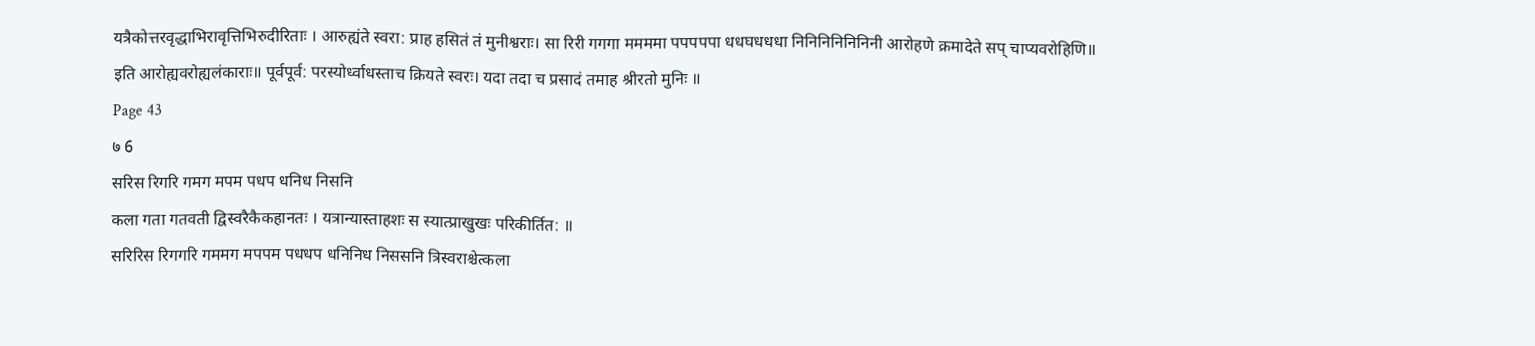यत्रैकोत्तरवृद्धाभिरावृत्तिभिरुदीरिताः । आरुह्यंते स्वरा: प्राह हसितं तं मुनीश्वराः। सा रिरी गगगा ममममा पपपपपा धधघधधधा निनिनिनिनिनिनी आरोहणे क्रमादेते सप् चाप्यवरोहिणि॥ इति आरोह्यवरोह्यलंकाराः॥ पूर्वपूर्व: परस्योर्ध्वाधस्ताच क्रियते स्वरः। यदा तदा च प्रसादं तमाह श्रीरतो मुनिः ॥
Page 43
७ 6
सरिस रिगरि गमग मपम पधप धनिध निसनि
कला गता गतवती द्विस्वरैकैकहानतः । यत्रान्यास्ताहशः स स्यात्प्राखुखः परिकीर्तित: ॥
सरिरिस रिगगरि गममग मपपम पधधप धनिनिध निससनि त्रिस्वराश्चेत्कला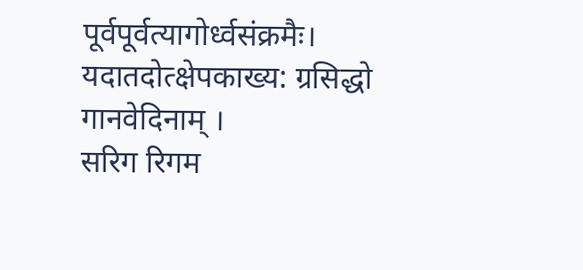पूर्वपूर्वत्यागोर्ध्वसंक्रमैः। यदातदोत्क्षेपकाख्य: ग्रसिद्धो गानवेदिनाम् ।
सरिग रिगम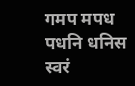गमप मपध पधनि धनिस स्वरं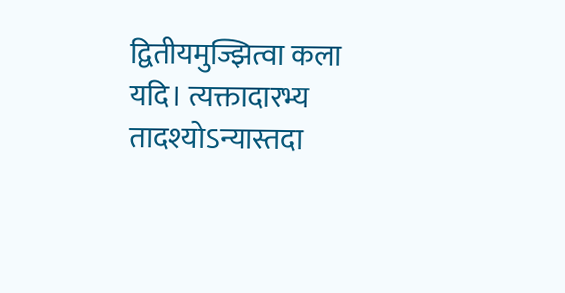द्वितीयमुज्झित्वा कला यदि। त्यक्तादारभ्य तादश्योऽन्यास्तदा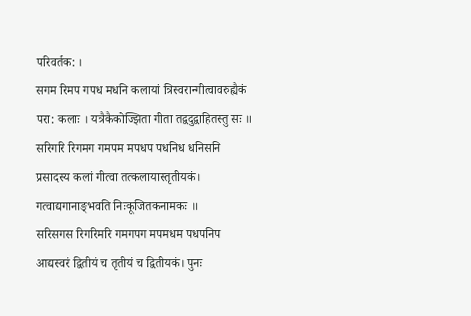परिवर्तक: ।
सगम रिमप गपध मधनि कलायां त्रिस्वरान्गीत्वावरुह्यैकं परा: कलाः । यत्रैकैकोज्झिता गीता तद्वदुद्वाहितस्तु सः ॥
सरिगरि रिगमग गमपम मपधप पधनिध धनिसनि प्रसादस्य कलां गीत्वा तत्कलायास्तृतीयकं। गत्वाद्यगानाङ्भवति निःकूजितकनामकः ॥
सरिसगस रिगरिमरि गमगपग मपमधम पधपनिप आद्यस्वरं द्वितीयं च तृतीयं च द्वितीयकं। पुनः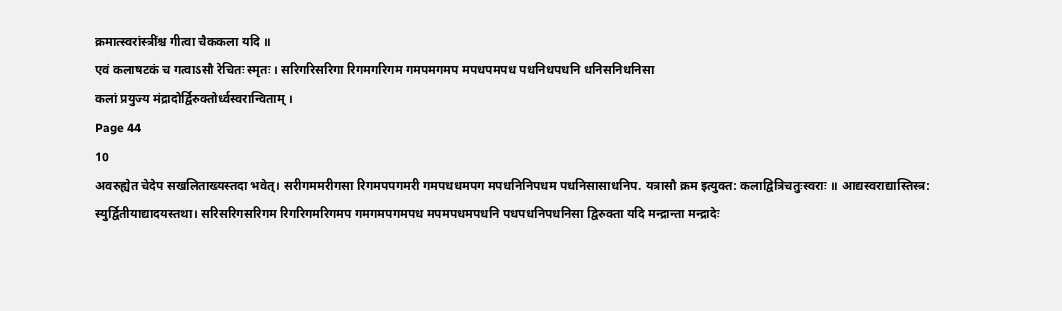क्रमात्स्वरांस्त्रींश्च गीत्वा चैककला यदि ॥
एवं कलाषटकं च गत्वाऽसौ रेचितः स्मृतः । सरिगरिसरिगा रिगमगरिगम गमपमगमप मपधपमपध पधनिधपधनि धनिसनिधनिसा
कलां प्रयुज्य मंद्रादोर्द्विरुक्तोर्ध्वस्वरान्विताम् ।
Page 44
10
अवरुह्येत चेदेप सखलिताख्यस्तदा भवेत्। सरीगममरीगसा रिगमपपगमरी गमपधधमपग मपधनिनिपधम पधनिसासाधनिप. यत्रासौ क्रम इत्युक्त: कलाद्वित्रिचतुःस्वराः ॥ आद्यस्वराद्यास्तिस्त्र: स्युर्द्वितीयाद्यादयस्तथा। सरिसरिगसरिगम रिगरिगमरिगमप गमगमपगमपध मपमपधमपधनि पधपधनिपधनिसा द्विरुक्ता यदि मन्द्रान्ता मन्द्रादेः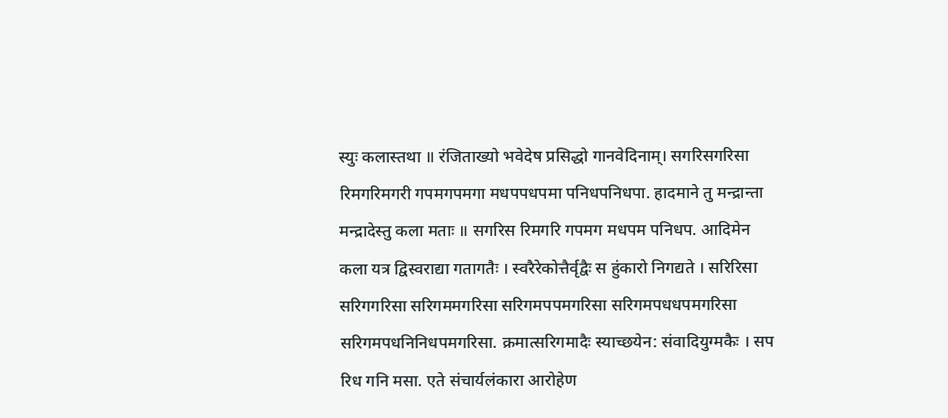स्युः कलास्तथा ॥ रंजिताख्यो भवेदेष प्रसिद्धो गानवेदिनाम्। सगरिसगरिसा रिमगरिमगरी गपमगपमगा मधपपधपमा पनिधपनिधपा. हादमाने तु मन्द्रान्ता मन्द्रादेस्तु कला मताः ॥ सगरिस रिमगरि गपमग मधपम पनिधप. आदिमेन कला यत्र द्विस्वराद्या गतागतैः । स्वरैरेकोत्तैर्वृद्वैः स हुंकारो निगद्यते । सरिरिसा सरिगगरिसा सरिगममगरिसा सरिगमपपमगरिसा सरिगमपधधपमगरिसा सरिगमपधनिनिधपमगरिसा. क्रमात्सरिगमादैः स्याच्छयेन: संवादियुग्मकैः । सप रिध गनि मसा. एते संचार्यलंकारा आरोहेण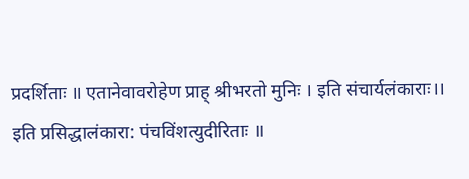प्रदर्शिताः ॥ एतानेवावरोहेण प्राह् श्रीभरतो मुनिः । इति संचार्यलंकाराः।। इति प्रसिद्धालंकारा: पंचविंशत्युदीरिताः ॥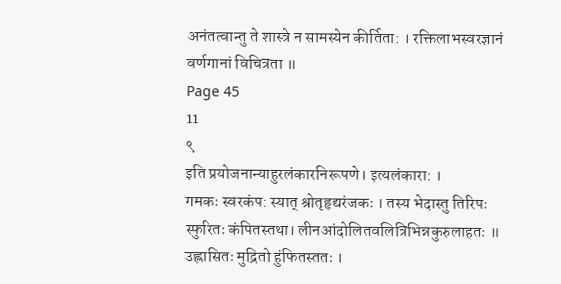अनंतत्वान्तु ते शास्त्रे न सामस्येन कीर्तिता: । रक्तिलाभस्वरज्ञानं वर्णगानां विचित्रता ॥
Page 45
11
९
इति प्रयोजनान्याहुरलंकारनिरूपणे। इत्यलंकारा: ।
गमकः स्वरकंप: स्यात् श्रोतृहृद्यरंजकः । तस्य भेदास्तु तिरिपः स्फुरितः कंपितस्तथा। लीनआंदोलितवलित्रिभिन्नकुरुलाहतः ॥ उह्लासितः मुद्रितो हुंफितस्ततः ।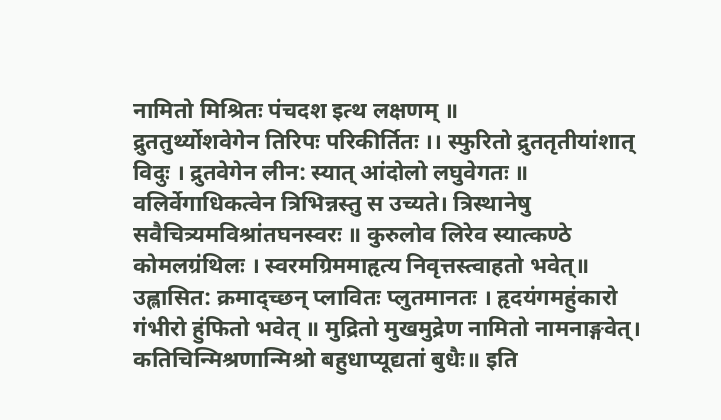नामितो मिश्रितः पंचदश इत्थ लक्षणम् ॥
द्रुततुर्थ्योशवेगेन तिरिपः परिकीर्तितः ।। स्फुरितो द्रुततृतीयांशात् विदुः । द्रुतवेगेन लीन: स्यात् आंदोलो लघुवेगतः ॥ वलिर्वेगाधिकत्वेन त्रिभिन्नस्तु स उच्यते। त्रिस्थानेषु सवैचित्र्यमविश्रांतघनस्वरः ॥ कुरुलोव लिरेव स्यात्कण्ठे कोमलग्रंथिलः । स्वरमग्रिममाहृत्य निवृत्तस्त्वाहतो भवेत्॥ उह्लासित: क्रमाद्च्छन् प्लावितः प्लुतमानतः । हृदयंगमहुंकारो गंभीरो हुंफितो भवेत् ॥ मुद्रितो मुखमुद्रेण नामितो नामनाङ्गवेत्। कतिचिन्मिश्रणान्मिश्रो बहुधाप्यूद्यतां बुधैः॥ इति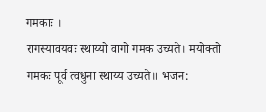गमकाः ।
रागस्यावयवः स्थाय्यो वागो गमक उच्यते। मयोक्तो गमकः पूर्व त्वधुना स्थाय्य उच्यते॥ भजन: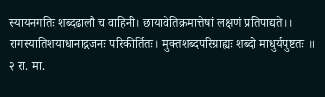स्यायनगतिः शब्दढालौ च वाहिनी। छायावेतिक्रमात्तेषां लक्षणं प्रतिपाद्यते।। रागस्यातिशयाधानाद्गजनः परिकीर्तितः। मुक्तशब्दपरिग्राह्यः शब्दो माधुर्यपुष्टतः ॥ २ रा. मा.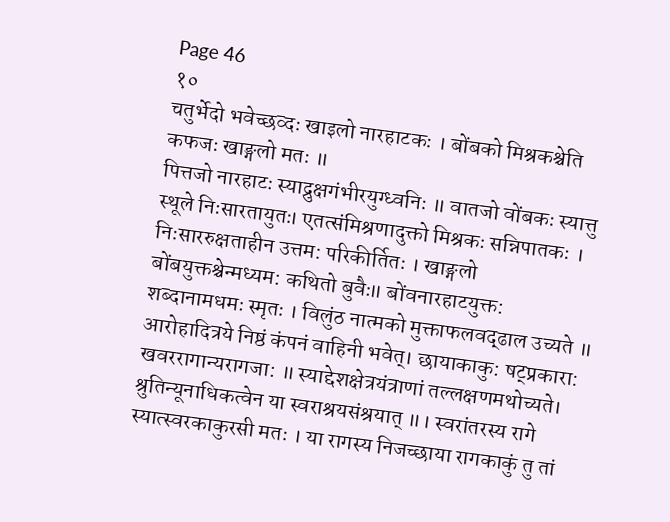Page 46
१०
चतुर्भेदो भवेच्छव्दः खाइलो नारहाटकः । बोंबको मिश्रकश्चेति कफजः खाङ्गलो मतः ॥
पित्तजो नारहाटः स्याद्रुक्षगंभीरयुग्ध्वनिः ॥ वातजो वोंबकः स्यात्तु स्थूले निःसारतायुतः। एतत्संमिश्रणादुक्तो मिश्रकः सन्निपातकः । निःसाररुक्षताहीन उत्तम: परिकीर्तितः । खाङ्गलो बोंबयुक्तश्चेन्मध्यम: कथितो बुवैः॥ बोंवनारहाटयुक्त: शब्दानामधमः स्मृतः । विलुंठ नात्मको मुक्ताफलवद्ढाल उच्यते ॥ आरोहादित्रये निष्ठं कंपनं वाहिनी भवेत्। छायाकाकु: षट्प्रकारा: खवररागान्यरागजा: ॥ स्याद्देशक्षेत्रयंत्राणां तल्लक्षणमथोच्यते। श्रुतिन्यूनाधिकत्वेन या स्वराश्रयसंश्रयात् ॥। स्वरांतरस्य रागे स्यात्स्वरकाकुरसी मतः । या रागस्य निजच्छाया रागकाकुं तु तां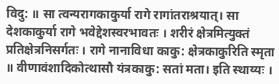विदु: ॥ सा त्वन्यरागकाकुर्या रागे रागांतराश्रयात्। सा देशकाकुर्या रागे भवेद्देशस्वरभावतः । शरीरं क्षेत्रमित्युक्तं प्रतिक्षेत्रनिसर्गतः । रागे नानाविधा काकु: क्षेत्रकाकुरिति स्मृता ॥ वीणावंशादिकोत्थासौ यंत्रकाकु: सतां मता। इति स्थाय्यः ।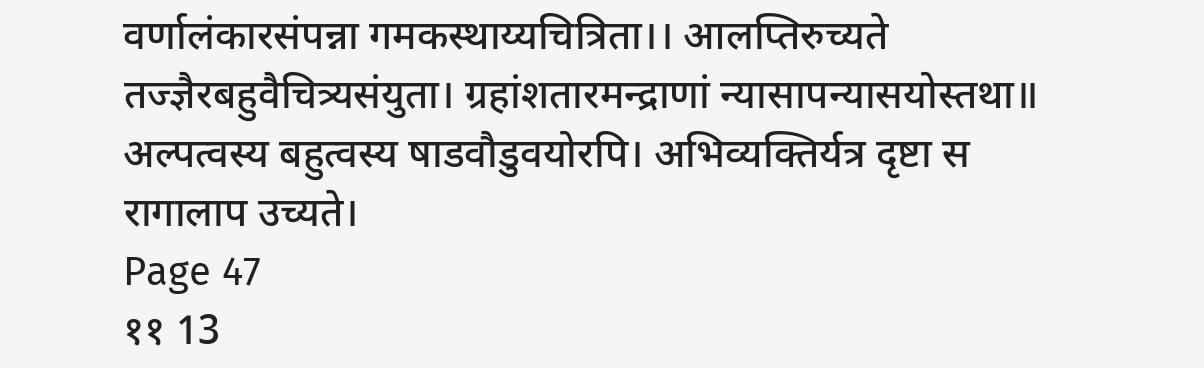वर्णालंकारसंपन्ना गमकस्थाय्यचित्रिता।। आलप्तिरुच्यते तज्ज्ञैरबहुवैचित्र्यसंयुता। ग्रहांशतारमन्द्राणां न्यासापन्यासयोस्तथा॥ अल्पत्वस्य बहुत्वस्य षाडवौडुवयोरपि। अभिव्यक्तिर्यत्र दृष्टा स रागालाप उच्यते।
Page 47
११ 13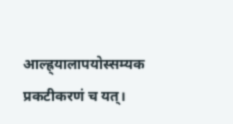आल्ह्र्यालापयोस्सम्यक प्रकटीकरणं च यत्।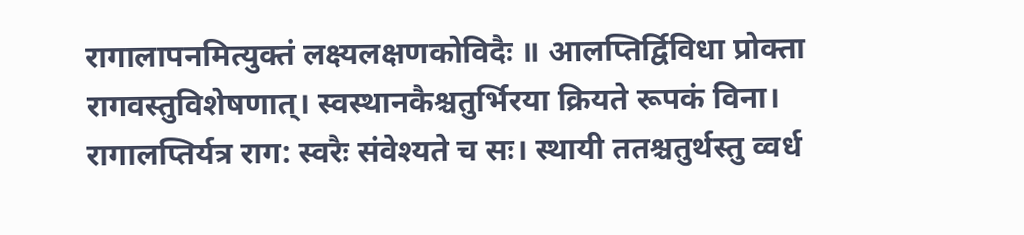रागालापनमित्युक्तं लक्ष्यलक्षणकोविदैः ॥ आलप्तिर्द्विविधा प्रोक्ता रागवस्तुविशेषणात्। स्वस्थानकैश्चतुर्भिरया क्रियते रूपकं विना। रागालप्तिर्यत्र राग: स्वरैः संवेश्यते च सः। स्थायी ततश्चतुर्थस्तु व्वर्ध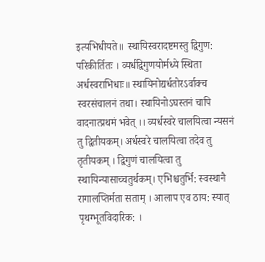इत्यभिधीयते॥ स्थायिस्वरादष्टमस्तु द्विगुण: परिकीर्तितः । व्यर्धद्विगुणयोर्मध्ये स्थिता अर्धस्वराभिधाः॥ स्थायिनोद्यर्धतोरऽर्वाक्च स्वरसंचालनं तथा। स्थायिनोऽघस्तनं चापि वादनात्प्रथमं भवेत् ।। व्यर्धस्वरे चालयित्वा न्यसनं तु द्वितीयकम्। अर्धस्वरे चालयित्वा तदेव तु तृतीयकम् । द्विगुणं चालयित्वा तु स्थायिन्यासाच्चतुर्थकम्। एभिश्चतुर्भि: स्वस्थानै रागालप्तिर्मता सताम् । आलाप एव ठाय: स्यात् पृथग्भूतविदारिक: ।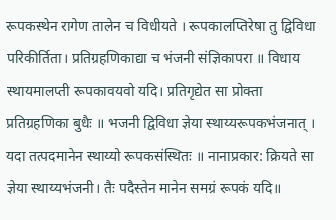रूपकस्थेन रागेण तालेन च विधीयते । रूपकालप्तिरेषा तु द्विविधा परिकीर्तिता। प्रतिग्रहणिकाद्या च भंजनी संज्ञिकापरा ॥ विधाय स्थायमालप्ती रूपकावयवो यदि। प्रतिगृद्येत सा प्रोक्ता प्रतिग्रहणिका बुधैः ॥ भजनी द्विविधा ज्ञेया स्थाय्यरूपकभंजनात् । यदा तत्पदमानेन स्थाय्यो रूपकसंस्थितः ॥ नानाप्रकार: क्रियते सा ज्ञेया स्थाय्यभंजनी। तैः पदैस्तेन मानेन समग्रं रूपकं यदि॥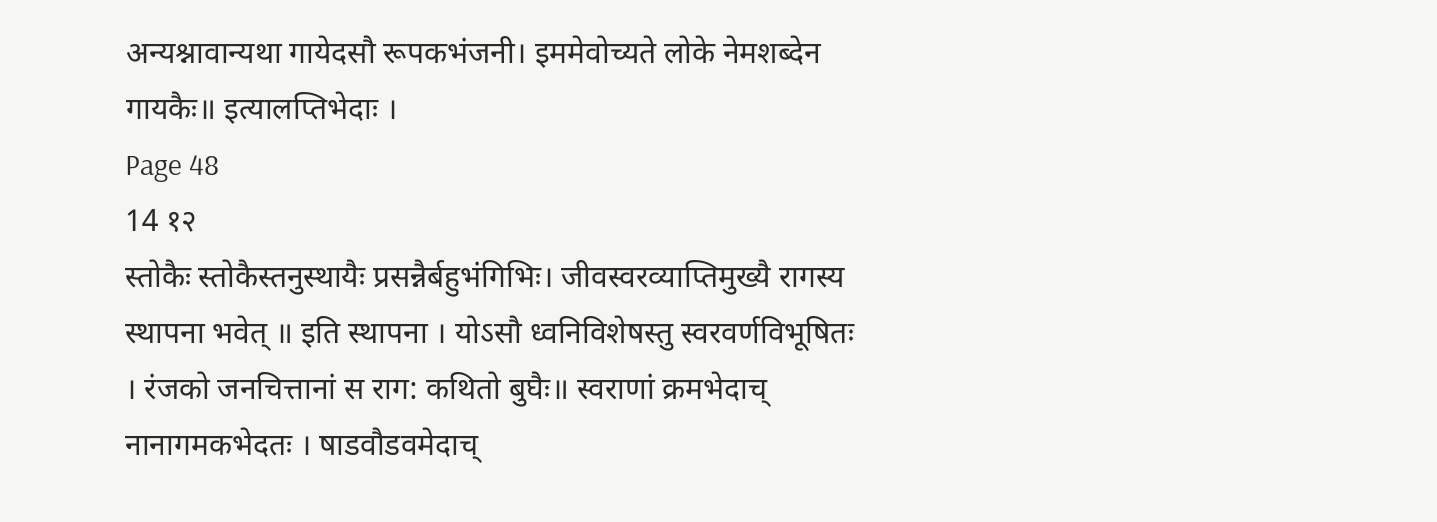अन्यश्नावान्यथा गायेदसौ रूपकभंजनी। इममेवोच्यते लोके नेमशब्देन गायकैः॥ इत्यालप्तिभेदाः ।
Page 48
14 १२
स्तोकैः स्तोकैस्तनुस्थायैः प्रसन्नैर्बहुभंगिभिः। जीवस्वरव्याप्तिमुख्यै रागस्य स्थापना भवेत् ॥ इति स्थापना । योऽसौ ध्वनिविशेषस्तु स्वरवर्णविभूषितः । रंजको जनचित्तानां स राग: कथितो बुघैः॥ स्वराणां क्रमभेदाच् नानागमकभेदतः । षाडवौडवमेदाच्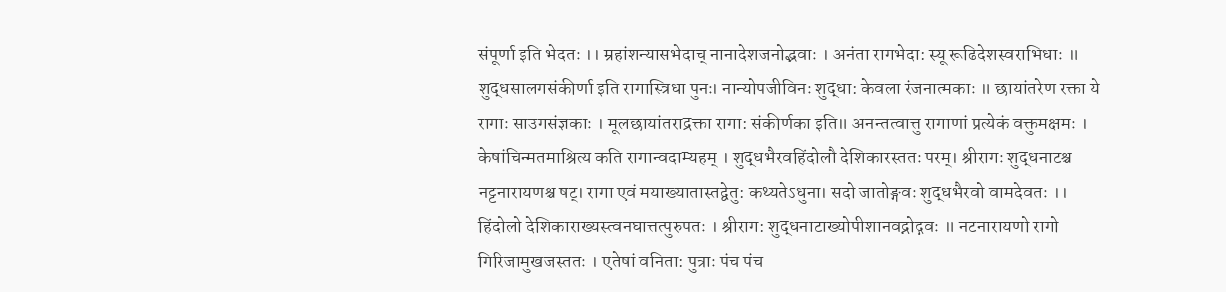संपूर्णा इति भेदतः ।। म्रहांशन्यासभेदाच् नानादेशजनोद्भवाः । अनंता रागभेदा: स्यू रूढिदेशस्वराभिधाः ॥ शुद्धसालगसंकीर्णा इति रागास्त्रिधा पुनः। नान्योपजीविनः शुद्धा: केवला रंजनात्मकाः ॥ छायांतरेण रक्ता ये रागाः साउगसंज्ञकाः । मूलछायांतराद्रक्ता रागा: संकीर्णका इति॥ अनन्तत्वात्तु रागाणां प्रत्येकं वक्तुमक्षमः । केषांचिन्मतमाश्रित्य कति रागान्वदाम्यहम् । शुद्धभैरवहिंदोलौ देशिकारस्ततः परम्। श्रीरागः शुद्धनाटश्च नट्टनारायणश्च षट्। रागा एवं मयाख्यातास्तद्वेतु: कथ्यतेऽधुना। सदो जातोङ्गवः शुद्धभैरवो वामदेवतः ।। हिंदोलो देशिकाराख्यस्त्वनघात्तत्पुरुपतः । श्रीराग: शुद्धनाटाख्योपीशानवद्नोद्गवः ॥ नटनारायणो रागो गिरिजामुखजस्ततः । एतेषां वनिता: पुत्राः पंच पंच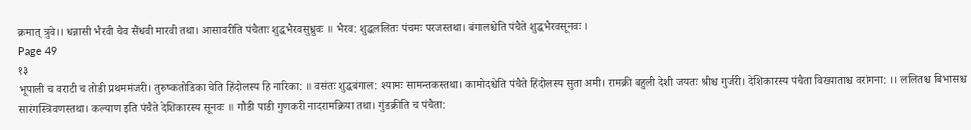क्रमात् त्रुवे।। धन्नासी भैरवी चैव सैंधवी मारवी तथा। आसावरीति पंचैताः शुद्धभैरवसुध्रुवः ॥ भैरव: शुद्धललितः पंचमः परजस्तथा। बंगालश्चेति पंचैते शुद्धभैरवसूनवः ।
Page 49
१३
भूपाली च वराटी च तोडी प्रथममंजरी। तुरुष्कतोडिका चेति हिंदोलस्य हि नारिका: ॥ वसंतः शुद्धबंगाल: श्यामः सामन्तकस्तथा। कामोदश्चेति पंचैते हिंदोलस्य सुता अमी। रामक्री बहुली देशी जयतः श्रीश्च गुर्जरी। देशिकारस्य पंचैता विख्याताश्च वरांगना: ।। ललितश्च बिभासश्च सारंगस्त्रिवणस्तथा। कल्याण इति पंचैते देशिकारस्य सूनवः ॥ गौडी पाडी गुणकरी नादरामक्रिया तथा। गुंडक्रीति च पंचैता: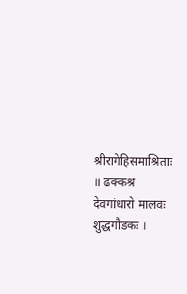श्रीरागेहिसमाश्रिताः ॥ ढक्कश्र देवगांधारो मालवः शुद्धगौडकः ।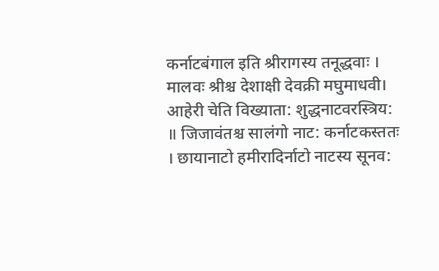कर्नाटबंगाल इति श्रीरागस्य तनूद्धवाः । मालवः श्रीश्च देशाक्षी देवक्री मघुमाधवी। आहेरी चेति विख्याता: शुद्धनाटवरस्त्रिय: ॥ जिजावंतश्च सालंगो नाट: कर्नाटकस्ततः । छायानाटो हमीरादिर्नाटो नाटस्य सूनव: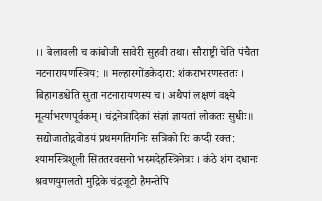।। बेलावली च कांबोजी सावेरी सुहवी तथा। सौराष्ट्री चेति पंचैता नटनारायणस्त्रिय: ॥ मल्हारगोंडकेदारा: शंकराभरणस्ततः । बिहागडश्चेति सुता नटनारायणस्य च। अथैपां लक्षणं वक्ष्ये मूर्त्याभरणपूर्वकम्। चंद्रनेत्रादिकां संज्ञां ज्ञायतां लोकतः सुधीः॥ सद्योजातोद्गवोडयं प्रथमगतिगनिः सत्रिको रिः कप्दी रक्त: श्यामस्त्रिशूली सिततरवसनो भस्मदेहस्त्रिनेत्रः । कंठे शंग दधानः श्रवणयुगलतो मुद्रिके चंद्रजूटो हैमन्तेपि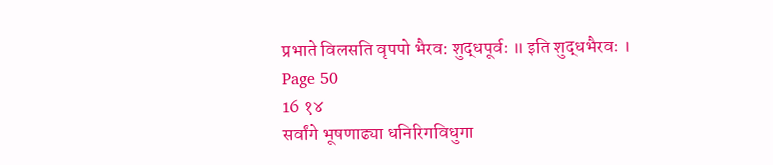प्रभाते विलसति वृपपो भैरव: शुद्धपूर्वः ॥ इति शुद्धभैरवः ।
Page 50
16 १४
सर्वांगे भूषणाढ्या धनिरिगविधुगा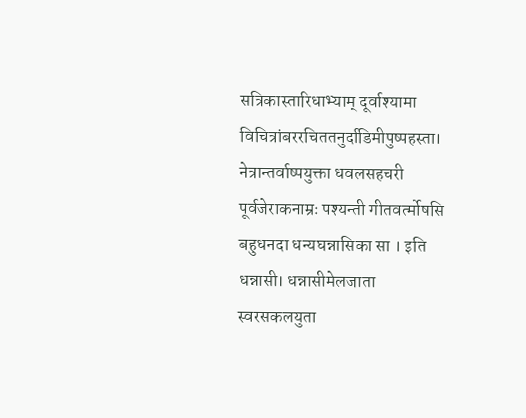सत्रिकास्तारिधाभ्याम् दूर्वाश्यामा विचित्रांबररचिततनुर्दाडिमीपुष्पहस्ता। नेत्रान्तर्वाष्पयुक्ता धवलसहचरी पूर्वजेराकनाम्रः पश्यन्ती गीतवर्त्मोषसि बहुधनदा धन्यघन्नासिका सा । इति धन्नासी। धन्नासीमेलजाता स्वरसकलयुता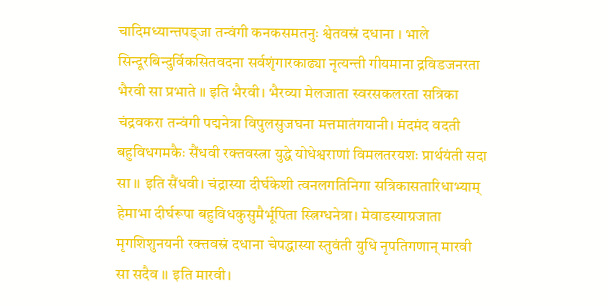चादिमध्यान्तपड्जा तन्वंगी कनकसमतनुः श्वेतवस्रं दधाना । भाले सिन्दूरबिन्दुर्विकसितवदना सर्वशृंगारकाढ्या नृत्यन्ती गीयमाना द्रविडजनरता भैरवी सा प्रभाते ॥ इति भैरवी। भैरव्या मेलजाता स्वरसकलरता सत्रिका चंद्रवकरा तन्वंगी पद्मनेत्रा विपुलसुजघना मत्तमातंगयानी। मंदमंद वदती बहुविधगमकैः सैंधवी रक्तवस्त्रा युद्धे योधेश्वराणां विमलतरयशः प्रार्थयंती सदा सा ।। इति सैंधवी। चंद्रास्या दीर्घकेशी त्वनलगतिनिगा सत्रिकासतारिधाभ्याम् हेमाभा दीर्घरूपा बहुविधकुसुमैर्भूपिता स्त्निग्धनेत्रा। मेवाडस्याग्रजाता मृगशिशुनयनी रक्त्तवस्रं दधाना चेपद्धास्या स्तुवंती युधि नृपतिगणान् मारवी सा सदैव ।। इति मारवी।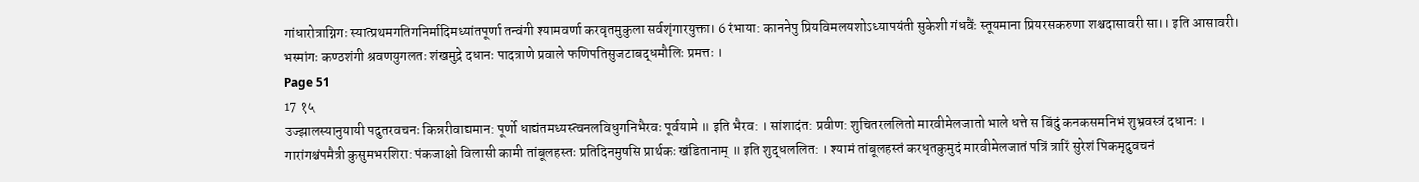गांधारोत्राग्निगः स्यात्प्रथमगतिगनिर्मादिमध्यांतपूर्णा तन्वंगी श्यामवर्णा करवृतमुकुला सर्वशृंगारयुक्ता। 6 रंभाया: काननेपु प्रियविमलयशोऽध्यापयंती सुकेशी गंधवैंः स्तूयमाना प्रियरसकरुणा शश्चदासावरी सा।। इति आसावरी। भस्मांगः कण्ठशंगी श्रवणयुगलतः शंखमुद्रे दधानः पादत्राणे प्रवाले फणिपतिसुजटाबद्धमौलिः प्रमत्तः ।
Page 51
17 १५
उज्झालस्यानुयायी पदुतरवचनः किन्नरीवाद्यमान: पूर्णो धाद्यंतमध्यस्त्वनलविधुगनिभैरवः पूर्वयामे ॥ इति भैरव: । सांशादंत: प्रवीण: शुचितरललितो मारवीमेलजातो भाले धत्ते स बिंदुं कनकसमनिभं शुभ्रवस्त्रं दधानः । गारांगश्चंपमैत्री कुसुमभरशिरा: पंकजाक्षो विलासी कामी तांबूलहस्तः प्रतिदिनमुषसि प्रार्थकः खंडितानाम् ॥ इति शुद्धललित: । श्यामं तांबूलहस्तं करधृतकुमुदं मारवीमेलजातं पत्रिं त्रारिं सुरेशं पिकमृदुवचनं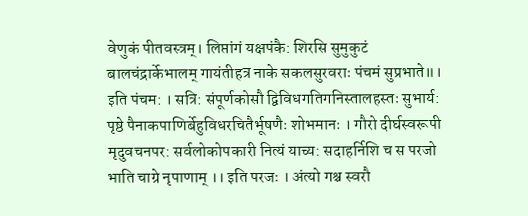वेणुकं पीतवस्त्रम्। लिप्तांगं यक्षपंकै: शिरसि सुमुकुटं बालचंद्रार्केभालम् गायंतीहत्र नाके सकलसुरवराः पंचमं सुप्रभाते॥। इति पंचम: । सत्रि: संपूर्णकोसौ द्विविधगतिगनिस्तालहस्तः सुभार्य: पृष्ठे पैनाकपाणिर्बेहुविधरचितैर्भूषणैः शोभमानः । गौरो दीर्घस्वरूपी मृदुवचनपर: सर्वलोकोपकारी नित्यं याच्य: सदाहर्निशि च स परजो भाति चाग्रे नृपाणाम् ।। इति परजः । अंत्यो गश्च स्वरौ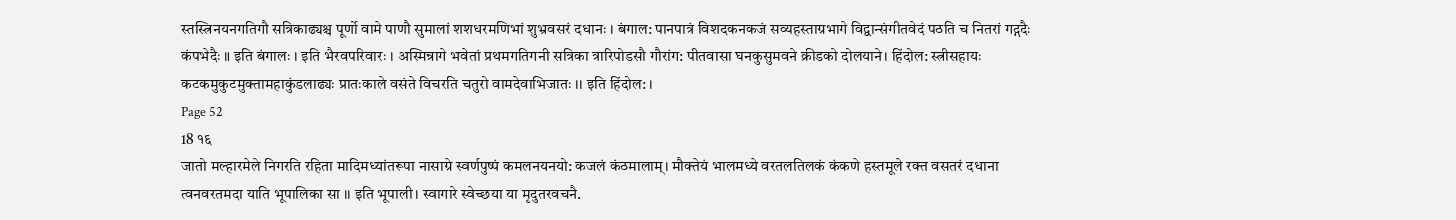स्तस्त्रिनयनगतिगौ सत्रिकाढ्यश्च पूर्णो वामे पाणौ सुमालां शशधरमणिभां शुभ्रवसरं दधानः । बंगाल: पानपात्रं विशदकनकजं सव्यहस्ताग्रभागे विद्वान्संगीतवेदं पठति च नितरां गद्गदैः कंपभेदैः ॥ इति बंगालः । इति भैरवपरिवारः । अस्मिन्रागे भवेतां प्रथमगतिगनी सत्रिका त्रारिपोडसौ गौरांग: पीतवासा घनकुसुमवने क्रीडको दोलयाने। हिंदोल: स्त्रीसहायः कटकमुकुटमुक्तामहाकुंडलाढ्यः प्रातःकाले वसंते विचरति चतुरो वामदेवाभिजातः ।। इति हिंदोल: ।
Page 52
18 १६
जातो मल्हारमेले निगरति रहिता मादिमध्यांतरूपा नासाग्रे स्वर्णपुष्पं कमलनयनयो: कजलं कंठमालाम्। मौक्तेयं भालमध्ये वरतलतिलकं कंकणे हस्तमूले रक्त वसतरं दधाना त्वनवरतमदा याति भूपालिका सा ।। इति भूपाली। स्वागारे स्वेच्छया या मृदुतरवचनै.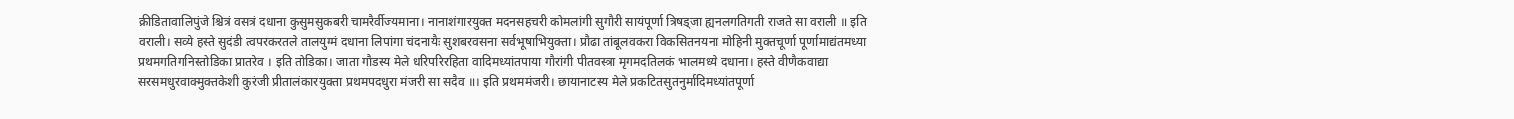क्रीडितावालिपुंजे श्चित्रं वसत्रं दधाना कुसुमसुकबरी चामरैर्वीज्यमाना। नानाशंगारयुक्त मदनसहचरी कोमलांगी सुगौरी सायंपूर्णा त्रिषड्जा ह्यनलगतिगती राजते सा वराली ॥ इति वराली। सव्ये हस्ते सुदंडी त्वपरकरतले तालयुग्मं दधाना लिपांगा चंदनायैः सुशबरवसना सर्वभूषाभियुक्ता। प्रौढा तांबूलवकरा विकसितनयना मोहिनी मुक्तचूर्णा पूर्णामाद्यंतमध्या प्रथमगतिगनिस्तोडिका प्रातरेव । इति तोडिका। जाता गौडस्य मेले धरिपरिरहिता वादिमध्यांतपाया गौरांगी पीतवस्त्रा मृगमदतिलकं भालमध्ये दधाना। हस्ते वीणैकवाद्या सरसमधुरवाक्मुक्तकेशी कुरंजी प्रीतालंकारयुक्ता प्रथमपदधुरा मंजरी सा सदैव ॥। इति प्रथममंजरी। छायानाटस्य मेले प्रकटितसुतनुर्मादिमध्यांतपूर्णा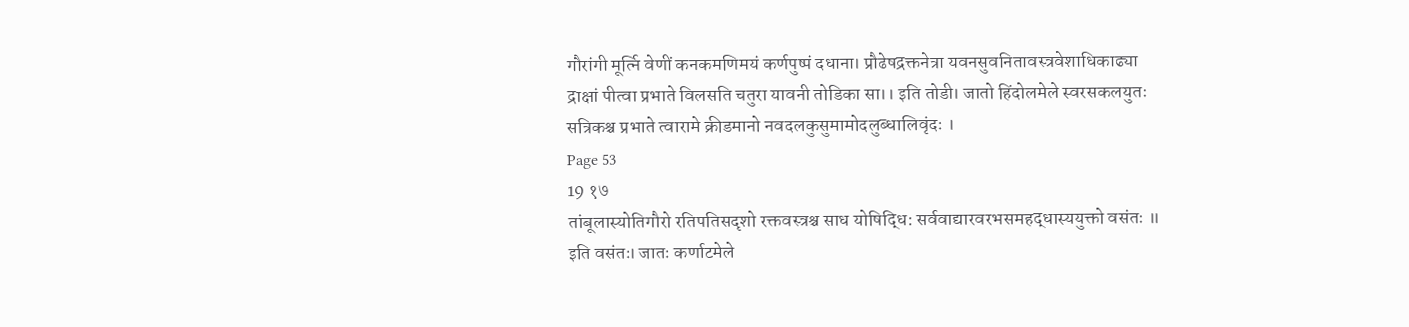गौरांगी मूर्त्नि वेणीं कनकमणिमयं कर्णपुष्पं दधाना। प्रौढेषद्रक्तनेत्रा यवनसुवनितावस्त्रवेशाधिकाढ्या द्राक्षां पीत्वा प्रभाते विलसति चतुरा यावनी तोडिका सा।। इति तोडी। जातो हिंदोलमेले स्वरसकलयुतः सत्रिकश्च प्रभाते त्वारामे क्रीडमानो नवदलकुसुमामोदलुब्धालिवृंदः ।
Page 53
19 १७
तांबूलास्योतिगौरो रतिपतिसदृशो रक्तवस्त्रश्च साध योषिद्धि: सर्ववाद्यारवरभसमहद्धास्ययुक्तो वसंतः ॥ इति वसंतः। जातः कर्णाटमेले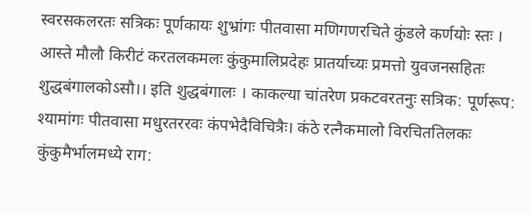स्वरसकलरतः सत्रिकः पूर्णकायः शुभ्रांगः पीतवासा मणिगणरचिते कुंडले कर्णयोः स्तः । आस्ते मौलौ किरीटं करतलकमलः कुंकुमालिप्रदेहः प्रातर्याच्यः प्रमत्तो युवजनसहितः शुद्धबंगालकोऽसौ।। इति शुद्धबंगालः । काकल्या चांतरेण प्रकटवरतनुः सत्रिक: पूर्णरूप: श्यामांगः पीतवासा मधुरतररवः कंपभेदैविचित्रैः। कंठे रत्नैकमालो विरचिततिलकः कुंकुमैर्भालमध्ये राग: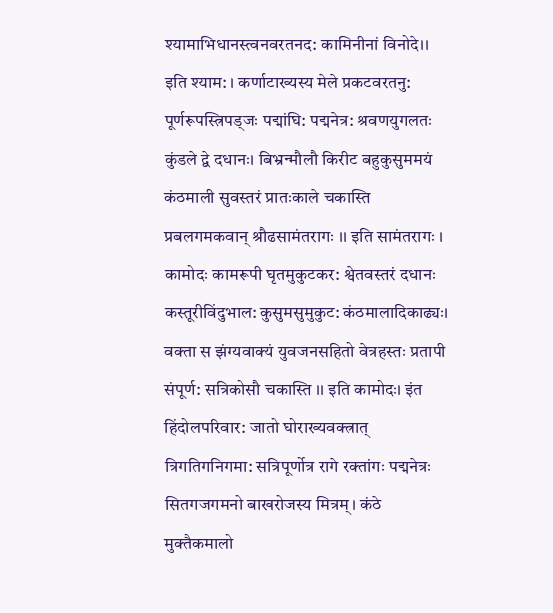श्यामाभिधानस्त्वनवरतनद: कामिनीनां विनोदे।। इति श्याम: । कर्णाटाख्यस्य मेले प्रकटवरतनु: पूर्णरूपस्त्रिपड्जः पद्मांघि: पद्मनेत्र: श्रवणयुगलतः कुंडले द्वे दधानः। बिभ्रन्मौलौ किरीट बहुकुसुममयं कंठमाली सुवस्तरं प्रातःकाले चकास्ति प्रबलगमकवान् श्रौढसामंतरागः ।। इति सामंतरागः । कामोदः कामरूपी घृतमुकुटकर: श्वेतवस्तरं दधानः कस्तूरीविंदुभाल: कुसुमसुमुकुट: कंठमालादिकाढ्यः। वक्ता स झंग्यवाक्यं युवजनसहितो वेत्रहस्तः प्रतापी संपूर्ण: सत्रिकोसौ चकास्ति ।। इति कामोदः। इंत हिंदोलपरिवार: जातो घोराख्यवक्त्रात् त्रिगतिगनिगमा: सत्रिपूर्णोत्र रागे रक्तांगः पद्मनेत्रः सितगजगमनो बाखरोजस्य मित्रम्। कंठे मुक्तैकमालो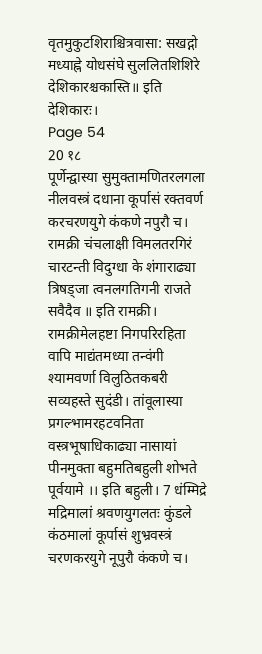वृतमुकुटशिराश्चित्रवासा: सखद्गो मध्याह्ने योधसंघे सुललितशिशिरे देशिकारश्चकास्ति॥ इति देशिकारः।
Page 54
20 १८
पूर्णेन्द्वास्या सुमुक्तामणितरलगला नीलवस्त्रं दधाना कूर्पासं रक्तवर्ण करचरणयुगे कंकणे नपुरौ च। रामक्री चंचलाक्षी विमलतरगिरं चारटन्ती विदुग्धा के शंगाराढ्या त्रिषड्जा त्वनलगतिगनी राजते सवैदैव ॥ इति रामक्री। रामक्रीमेलहष्टा निगपरिरहिता वापि माद्यंतमध्या तन्वंगी श्यामवर्णा विलुठितकबरी सव्यहस्ते सुदंडी। तांवूलास्या प्रगल्भामरहटवनिता वस्त्रभूषाधिकाढ्या नासायां पीनमुक्ता बहुमतिबहुली शोभते पूर्वयामे ।। इति बहुली। 7 धंम्मिद्रे मद्रिमालां श्रवणयुगलतः कुंडले कंठमालां कूर्पासं शुभ्रवस्त्रं चरणकरयुगे नूपुरौ कंकणे च।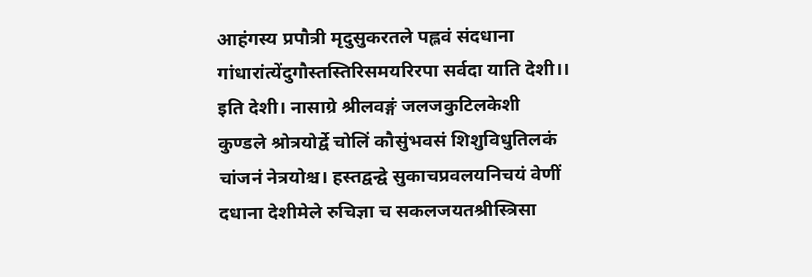आहंगस्य प्रपौत्री मृदुसुकरतले पह्लवं संदधाना गांधारांत्येंदुगौस्तस्तिरिसमयरिरपा सर्वदा याति देशी।। इति देशी। नासाग्रे श्रीलवङ्गं जलजकुटिलकेशी कुण्डले श्रोत्रयोर्द्वे चोलिं कौसुंभवसं शिशुविधुतिलकं चांजनं नेत्रयोश्च। हस्तद्वन्द्वे सुकाचप्रवलयनिचयं वेणीं दधाना देशीमेले रुचिज्ञा च सकलजयतश्रीस्त्रिसा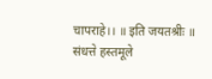चापराहे।। ॥ इति जयतश्रीः ॥ संधत्ते हस्तमूले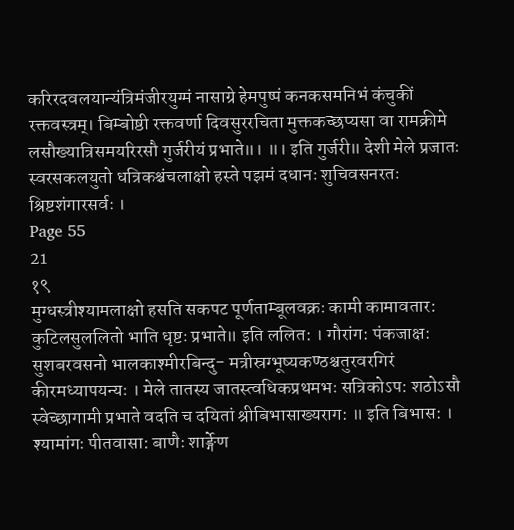करिरदवलयान्यंत्रिमंजीरयुग्मं नासाग्रे हेमपुष्पं कनकसमनिभं कंचुकीं रक्तवस्त्रम्। बिम्बोष्ठी रक्तवर्णा दिवसुररचिता मुक्तकच्छप्यसा वा रामक्रीमे लसौख्यात्रिसमयरिरसौ गुर्जरीयं प्रभाते॥। ॥। इति गुर्जरी॥ देशी मेले प्रजातः स्वरसकलयुतो धत्रिकश्चंचलाक्षो हस्ते पझमं दधानः शुचिवसनरतः श्रिष्टशंगारसर्वः ।
Page 55
21
१९
मुग्धस्त्रीश्यामलाक्षो हसति सकपट पूर्णताम्बूलवक्रः कामी कामावतार: कुटिलसुललितो भाति धृष्टः प्रभाते॥ इति ललित: । गौरांग: पंकजाक्ष: सुशबरवसनो भालकाश्मीरबिन्दु- मत्रीस्रग्भूष्यकण्ठश्चतुरवरगिरं कीरमध्यापयन्यः । मेले तातस्य जातस्त्वधिकप्रथमभः सत्रिकोऽप: शठोऽसौ स्वेच्छागामी प्रभाते वदति च दयितां श्रीबिभासाख्यराग: ॥ इति बिभास: । श्यामांगः पीतवासा: बाणैः शार्ङ्गेण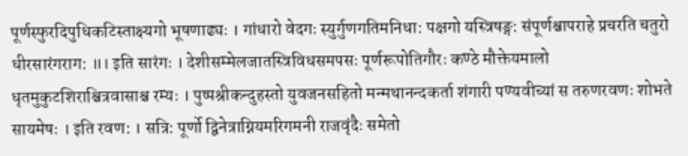पूर्णस्फुरदिपुधिकटिस्ताक्ष्यगो भूषणाढ्यः । गांधारो वेदगः स्युर्गुणगतिमनिधा: पक्षगो यस्त्रिषङ्ग: संपूर्णश्चापराहे प्रचरति चतुरो धीरसारंगराग: ॥। इति सारंगः । देशीसम्मेलजातस्त्रिविधसमपसः पूर्णरूपोतिगौरः कण्ठे मौक्तेयमालो धृतमुकुटशिराश्चित्रवासाश्च रम्यः । पुष्पश्रीकन्दुहस्तो युवजनसहितो मन्मथानन्दकर्ता शंगारी पण्यवीच्यां स तरुणरवणः शोभते सायमेषः । इति रवण: । सत्रि: पूर्णो द्विनेत्राग्नियमरिगमनी राजवृंदैः समेतो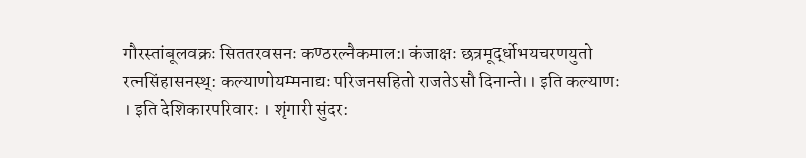गौरस्तांबूलवक्रः सिततरवसनः कण्ठरल्नैकमाल:। कंजाक्षः छत्रमूर्द्धोभयचरणयुतो रत्नसिंहासनस्थ्: कल्याणोयम्मनाद्यः परिजनसहितो राजतेऽसौ दिनान्ते।। इति कल्याणः । इति देशिकारपरिवारः । शृंगारी सुंदर: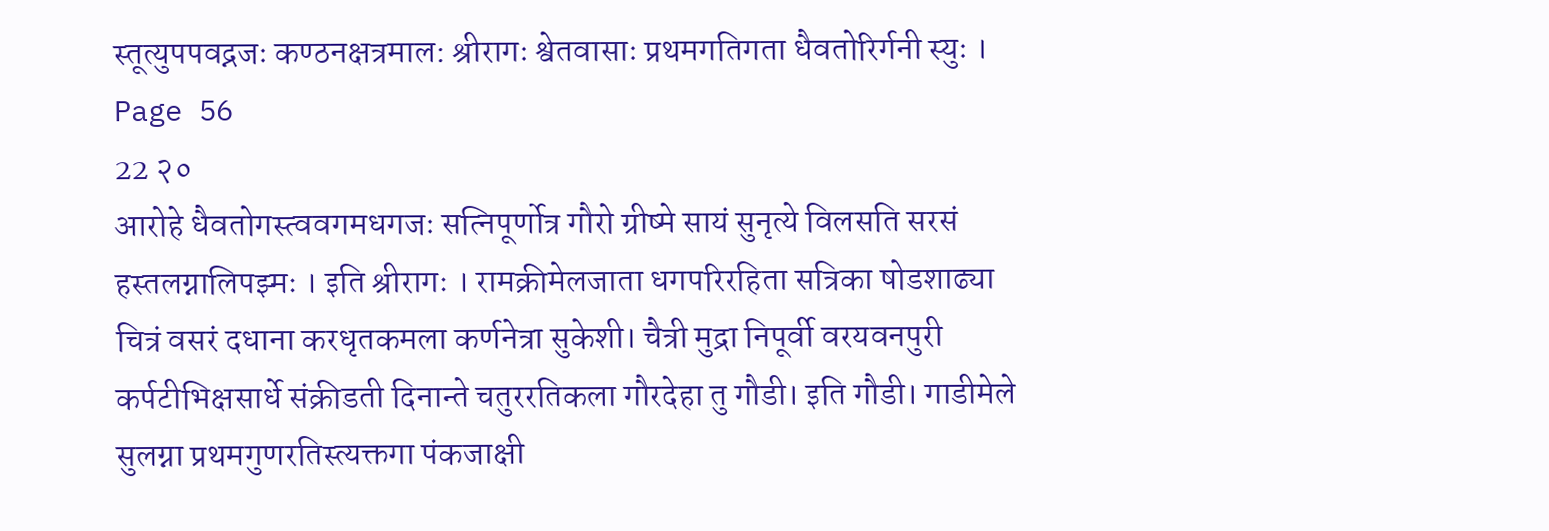स्तूत्युपपवद्नजः कण्ठनक्षत्रमाल: श्रीरागः श्वेतवासाः प्रथमगतिगता धैवतोरिर्गनी स्युः ।
Page 56
22 २०
आरोहे धैवतोगस्त्ववगमधगजः सत्निपूर्णोत्र गौरो ग्रीष्मे सायं सुनृत्ये विलसति सरसं हस्तलग्नालिपझ्मः । इति श्रीरागः । रामक्रीमेलजाता धगपरिरहिता सत्रिका षोडशाढ्या चित्रं वसरं दधाना करधृतकमला कर्णनेत्रा सुकेशी। चैत्री मुद्रा निपूर्वी वरयवनपुरी कर्पटीभिक्षसार्धे संक्रीडती दिनान्ते चतुररतिकला गौरदेहा तु गौडी। इति गौडी। गाडीमेले सुलग्ना प्रथमगुणरतिस्त्यक्तगा पंकजाक्षी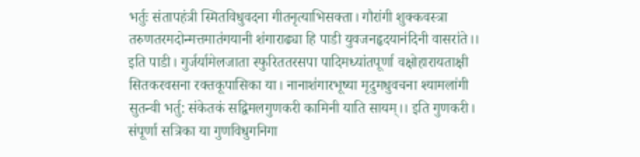भर्तुः संतापहंत्री स्मितविधुवदना गीतनृत्याभिसक्ता। गौरांगी शुक्कवस्त्रा तरुणतरमदोन्मत्तमातंगयानी शंगाराढ्या हि पाडी युवजनहृदयानंदिनी वासरांते।। इति पाडी। गुर्जर्यामेलजाता स्फुरिततरसपा पादिमध्यांतपूर्णा वक्षोहारायताक्षी सितकरवसना रक्तकूपासिका या। नानाशंगारभूष्या मृदुमधुवचना श्यामलांगी सुतन्वी भर्तु: संकेतकं सद्विमलगुणकरी कामिनी याति सायम्।। इति गुणकरी। संपूर्णा सत्रिका या गुणविधुगनिगा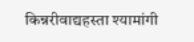किन्नरीवाद्यहस्ता श्यामांगी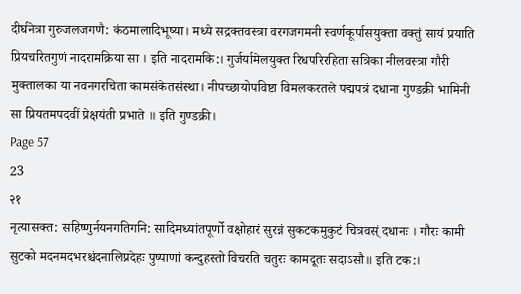दीर्घनेत्रा गुरुजलजगणै: कंठमालादिभूष्या। मध्ये सद्रक्तवस्त्रा वरगजगमनी स्वर्णकूर्पासयुक्ता वक्तुं सायं प्रयाति प्रियचरितगुणं नादरामक्रिया सा । इति नादरामकि:। गुर्जर्यामेलयुक्त रिधपरिरहिता सत्रिका नीलवस्त्रा गौरी मुक्तालका या नवनगरचिता कामसंकेतसंस्था। नीपच्छायोपविष्टा विमलकरतले पद्मपत्रं दधाना गुण्डक्री भामिनी सा प्रियतमपदवीं प्रेक्षयंती प्रभाते ॥ इति गुण्डक्री।
Page 57
23
२१
नृत्यासक्त: सहिष्णुर्नयनगतिगनि: सादिमध्यांतपूर्णो वक्षोहारं सुरन्नं सुकटकमुकुटं चित्रवस्ं दधानः । गौरः कामी सुटको मदनमदभरश्चंदनालिप्रदेहः पुष्पाणां कन्दुहस्तो विचरति चतुरः कामदूतः सदाऽसौ॥ इति टक:।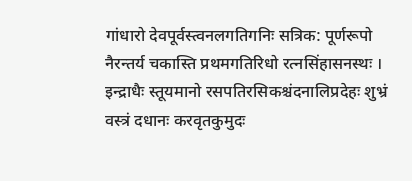गांधारो देवपूर्वस्त्वनलगतिगनिः सत्रिक: पूर्णरूपो नैरन्तर्य चकास्ति प्रथमगतिरिधो रत्नसिंहासनस्थः । इन्द्राधैः स्तूयमानो रसपतिरसिकश्चंदनालिप्रदेहः शुभ्रं वस्त्रं दधानः करवृतकुमुदः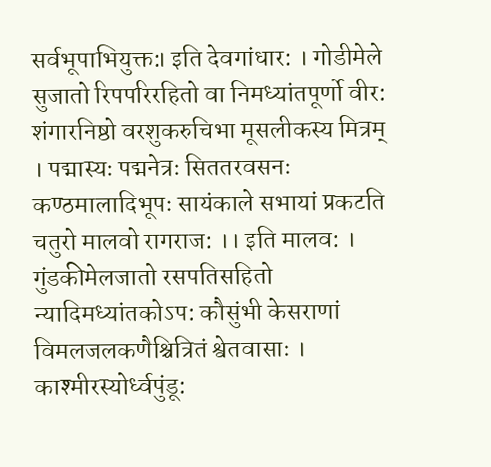सर्वभूपाभियुक्त:। इति देवगांधार: । गोडीमेले सुजातो रिपपरिरहितो वा निमध्यांतपूर्णो वीर: शंगारनिष्ठो वरशुकरुचिभा मूसलीकस्य मित्रम् । पद्मास्यः पद्मनेत्रः सिततरवसनः कण्ठमालादिभूपः सायंकाले सभायां प्रकटति चतुरो मालवो रागराज: ।। इति मालव: । गुंडकीमेलजातो रसपतिसहितो न्यादिमध्यांतकोऽप: कौसुंभी केसराणां विमलजलकणैश्चित्रितं श्वेतवासाः । काश्मीरस्योर्ध्वपुंडू: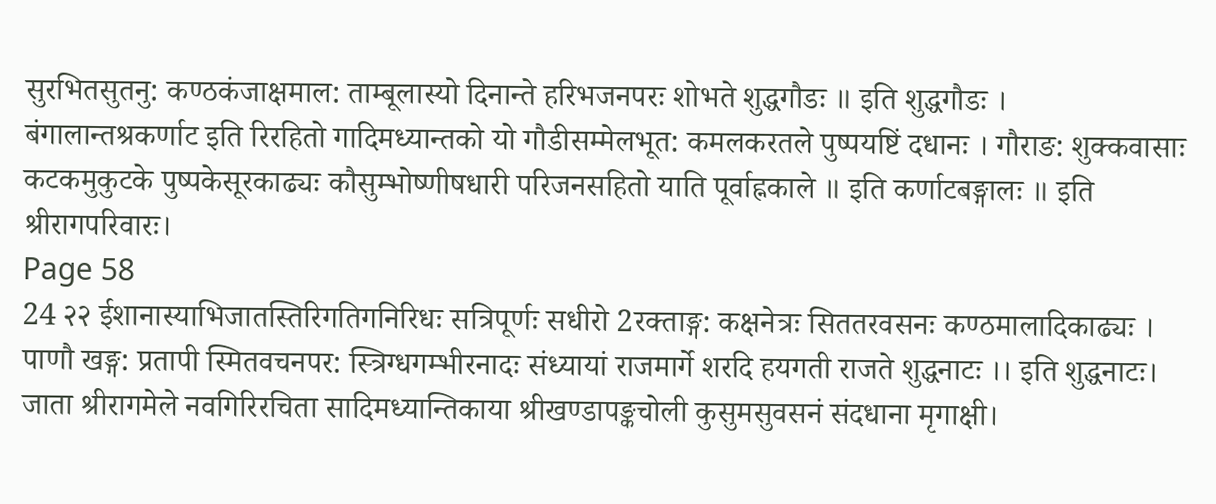सुरभितसुतनु: कण्ठकंजाक्षमाल: ताम्बूलास्यो दिनान्ते हरिभजनपरः शोभते शुद्धगौडः ॥ इति शुद्धगौडः । बंगालान्तश्रकर्णाट इति रिरहितो गादिमध्यान्तको यो गौडीसम्मेलभूत: कमलकरतले पुष्पयष्टिं दधानः । गौराङ: शुक्कवासाः कटकमुकुटके पुष्पकेसूरकाढ्यः कौसुम्भोष्णीषधारी परिजनसहितो याति पूर्वाह्नकाले ॥ इति कर्णाटबङ्गालः ॥ इति श्रीरागपरिवारः।
Page 58
24 २२ ईशानास्याभिजातस्तिरिगतिगनिरिधः सत्रिपूर्णः सधीरो 2रक्ताङ्ग: कक्षनेत्रः सिततरवसनः कण्ठमालादिकाढ्यः । पाणौ खङ्ग: प्रतापी स्मितवचनपर: स्त्रिग्धगम्भीरनादः संध्यायां राजमार्गे शरदि हयगती राजते शुद्धनाटः ।। इति शुद्धनाटः। जाता श्रीरागमेले नवगिरिरचिता सादिमध्यान्तिकाया श्रीखण्डापङ्कचोली कुसुमसुवसनं संदधाना मृगाक्षी।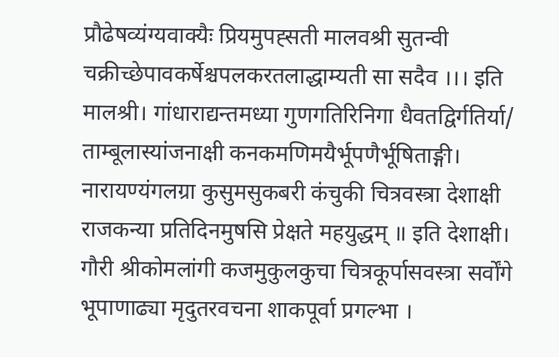प्रौढेषव्यंग्यवाक्यैः प्रियमुपह्सती मालवश्री सुतन्वी चक्रीच्छेपावकर्षेश्चपलकरतलाद्धाम्यती सा सदैव ।।। इति मालश्री। गांधाराद्यन्तमध्या गुणगतिरिनिगा धैवतद्विर्गतिर्या/ ताम्बूलास्यांजनाक्षी कनकमणिमयैर्भूपणैर्भूषिताङ्गी। नारायण्यंगलग्रा कुसुमसुकबरी कंचुकी चित्रवस्त्रा देशाक्षी राजकन्या प्रतिदिनमुषसि प्रेक्षते महयुद्धम् ॥ इति देशाक्षी। गौरी श्रीकोमलांगी कजमुकुलकुचा चित्रकूर्पासवस्त्रा सर्वोंगे भूपाणाढ्या मृदुतरवचना शाकपूर्वा प्रगल्भा ।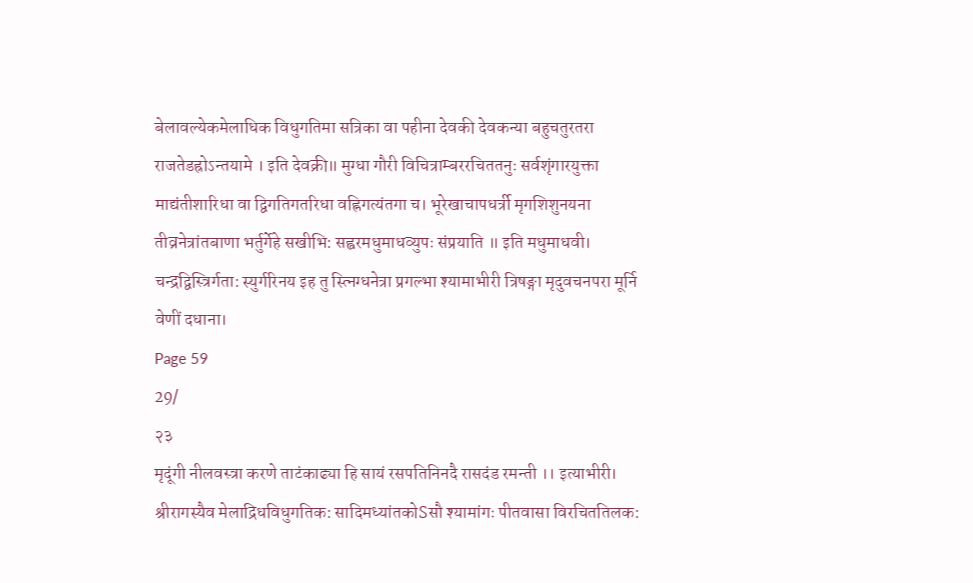बेलावल्येकमेलाधिक विधुगतिमा सत्रिका वा पहीना देवकी देवकन्या बहुचतुरतरा राजतेडह्रोऽन्तयामे । इति देवक्री॥ मुग्धा गौरी विचित्राम्बररचिततनुः सर्वशृंगारयुक्ता माद्यंतीशारिधा वा द्विगतिगतरिधा वह्निगत्यंतगा च। भूरेखाचापधर्त्री मृगशिशुनयना तीव्रनेत्रांतबाणा भर्तुर्गेहे सखीभि: सह्वरमधुमाधव्युपः संप्रयाति ॥ इति मधुमाधवी। चन्द्रद्विस्त्रिर्गता: स्युर्गरिनय इह तु स्त्निग्धनेत्रा प्रगल्भा श्यामाभीरी त्रिषङ्गा मृदुवचनपरा मूर्नि वेणीं दधाना।
Page 59
29/
२३
मृदूंगी नीलवस्त्रा करणे ताटंकाढ्या हि सायं रसपतिनिनदै रासदंड रमन्ती ।। इत्याभीरी। श्रीरागस्यैव मेलाद्रिधविधुगतिक: सादिमध्यांतकोSसौ श्यामांगः पीतवासा विरचिततिलक: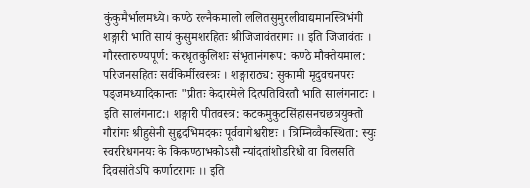कुंकुमैर्भालमध्ये। कण्ठे रल्नैकमालो ललितसुमुरलीवाद्यमानस्त्रिभंगी शङ्गारी भाति सायं कुसुमशरहितः श्रीजिजावंतरागः ।। इति जिजावंतः । गौरस्तारुण्यपूर्ण: करधृतकुलिशः संभृतानंगरूप: कण्ठे मौक्तेयमाल: परिजनसहितः सर्वकिर्मीरवस्त्रः । शङ्गाराठ्य: सुकामी मृदुवचनपरः पड्जमध्यादिकान्तः "प्रीतः केदारमेले दित्पतिविरतौ भाति सालंगनाटः । इति सालंगनाट:। शङ्गारी पीतवस्त्र: कटकमुकुटसिंहासनचछत्रयुक्तो गौरांगः श्रीहुसेनी सुहृदभिमदकः पूर्ववागेश्वरीष्टः । त्रिम्निव्वैकस्थिता: स्युः स्वररिधगनयः के किकण्ठाभकोऽसौ न्यांदतांशोडरिधो वा विलसति दिवसांतेऽपि कर्णाटरागः ।। इति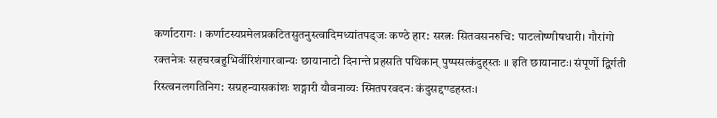कर्णाटरागः । कर्णाटस्यप्रमेलप्रकटितसुतनुस्त्वादिमध्यांतपड्जः कण्ठे हार: सरत्नः सितवसनरुचि: पाटलोष्णीषधारी। गौरांगो रक्तनेत्रः सहचरबहुभिर्वीरिशंगारवान्यः छायानाटो दिनान्ते प्रहसति पथिकान् पुष्पसत्कंदुह्स्तः ॥ इति छायानाटः। संपूर्णो द्विर्गती रिस्त्वनलगतिनिग: सग्रहन्यासकांशः शङ्गारी यौवनाव्यः स्मितपरवदनः कंदुसद्दण्डहस्तः।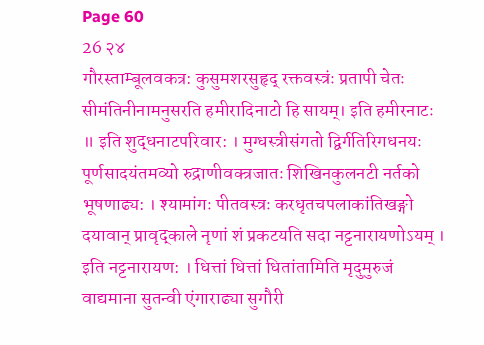Page 60
26 २४
गौरस्ताम्बूलवकत्र: कुसुमशरसुहृद् रक्तवस्त्रंः प्रतापी चेतः सीमंतिनीनामनुसरति हमीरादिनाटो हि सायम्। इति हमीरनाटः ॥ इति शुद्धनाटपरिवार: । मुग्धस्त्रीसंगतो द्विर्गतिरिगधनयः पूर्णसादयंतमव्यो रुद्राणीवक्त्रजातः शिखिनकुलनटी नर्तको भूषणाढ्य: । श्यामांगः पीतवस्त्रः करधृतचपलाकांतिखङ्गो दयावान् प्रावृद्काले नृणां शं प्रकटयति सदा नट्टनारायणोऽयम् । इति नट्टनारायण: । धित्तां धित्तां धितांतामिति मृदुमुरुजं वाद्यमाना सुतन्वी एंगाराढ्या सुगौरी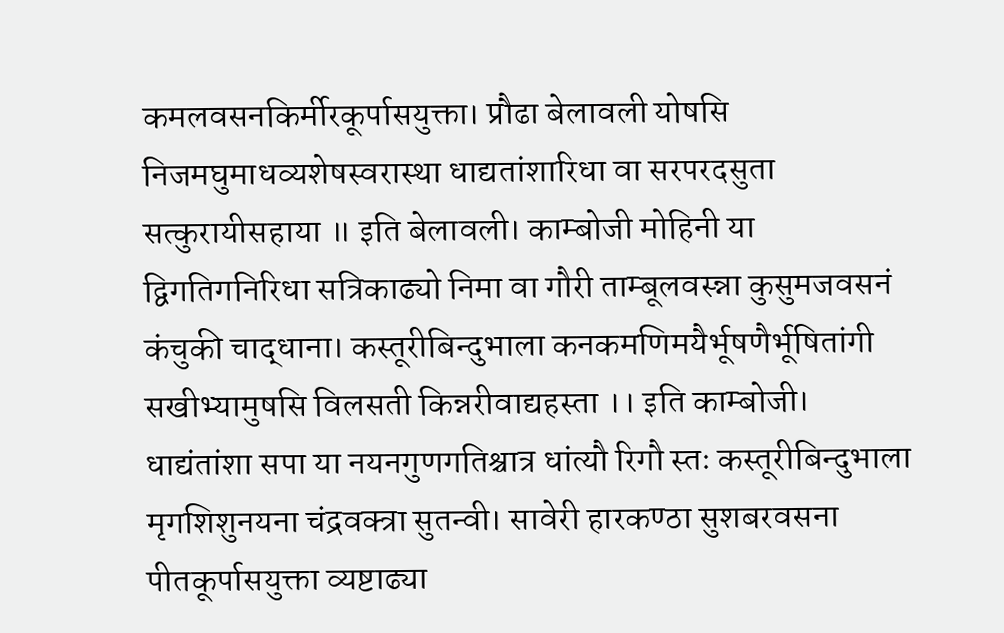कमलवसनकिर्मीरकूर्पासयुक्ता। प्रौढा बेलावली योषसि निजमघुमाधव्यशेषस्वरास्था धाद्यतांशारिधा वा सरपरदसुता सत्कुरायीसहाया ॥ इति बेलावली। काम्बोजी मोहिनी या द्विगतिगनिरिधा सत्रिकाढ्यो निमा वा गौरी ताम्बूलवस्न्ना कुसुमजवसनं कंचुकी चाद्धाना। कस्तूरीबिन्दुभाला कनकमणिमयैर्भूषणैर्भूषितांगी सखीभ्यामुषसि विलसती किन्नरीवाद्यहस्ता ।। इति काम्बोजी। धाद्यंतांशा सपा या नयनगुणगतिश्चात्र धांत्यौ रिगौ स्तः कस्तूरीबिन्दुभाला मृगशिशुनयना चंद्रवक्त्रा सुतन्वी। सावेरी हारकण्ठा सुशबरवसना पीतकूर्पासयुक्ता व्यष्टाढ्या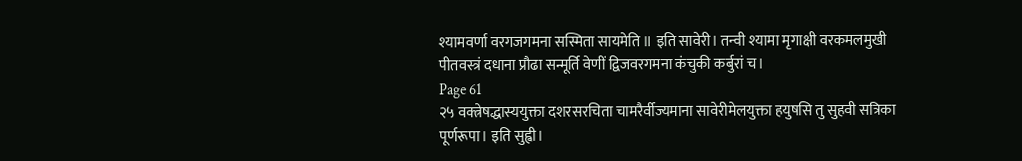श्यामवर्णा वरगजगमना सस्मिता सायमेति ॥ इति सावेरी। तन्वी श्यामा मृगाक्षी वरकमलमुखी पीतवस्त्रं दधाना प्रौढा सन्मूर्ति वेणीं द्विजवरगमना कंचुकी कर्बुरां च।
Page 61
२५ वक्त्रेषद्धास्ययुक्ता दशरसरचिता चामरैर्वीज्यमाना सावेरीमेलयुक्ता हयुषसि तु सुहवी सत्रिका पूर्णरूपा। इति सुह्वी।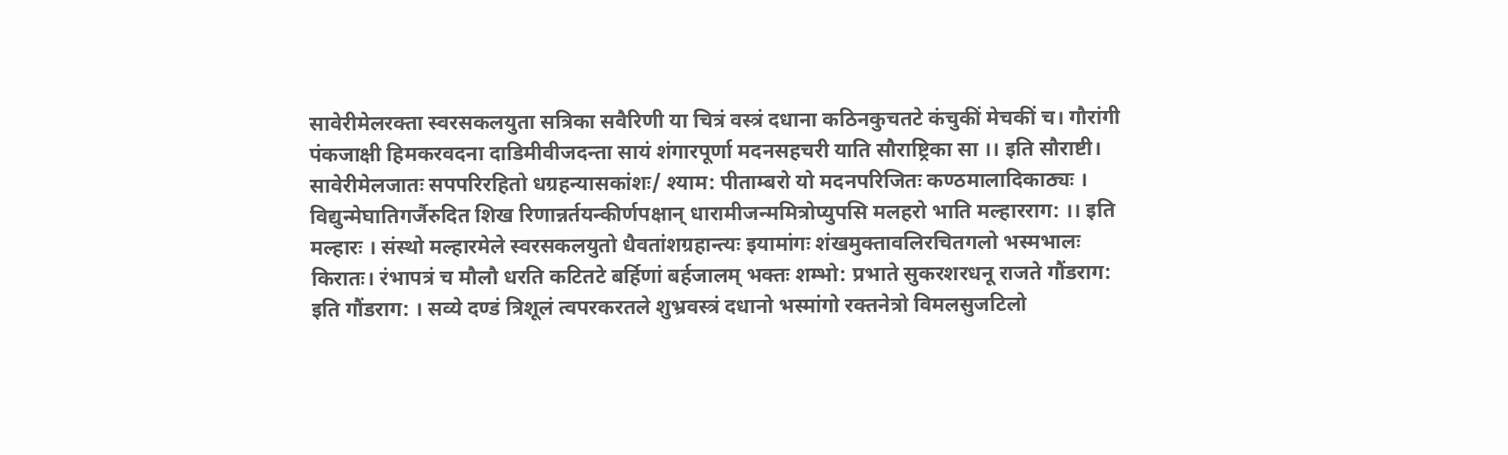सावेरीमेलरक्ता स्वरसकलयुता सत्रिका सवैरिणी या चित्रं वस्त्रं दधाना कठिनकुचतटे कंचुकीं मेचकीं च। गौरांगी पंकजाक्षी हिमकरवदना दाडिमीवीजदन्ता सायं शंगारपूर्णा मदनसहचरी याति सौराष्ट्रिका सा ।। इति सौराष्टी। सावेरीमेलजातः सपपरिरहितो धग्रहन्यासकांशः/ श्याम: पीताम्बरो यो मदनपरिजितः कण्ठमालादिकाठ्यः । विद्युन्मेघातिगर्जैरुदित शिख रिणान्नर्तयन्कीर्णपक्षान् धारामीजन्ममित्रोप्युपसि मलहरो भाति मल्हारराग: ।। इति मल्हारः । संस्थो मल्हारमेले स्वरसकलयुतो धैवतांशग्रहान्त्यः इयामांगः शंखमुक्तावलिरचितगलो भस्मभालः किरातः। रंभापत्रं च मौलौ धरति कटितटे बर्हिणां बर्हजालम् भक्तः शम्भो: प्रभाते सुकरशरधनू राजते गौंडराग: इति गौंडराग: । सव्ये दण्डं त्रिशूलं त्वपरकरतले शुभ्रवस्त्रं दधानो भस्मांगो रक्तनेत्रो विमलसुजटिलो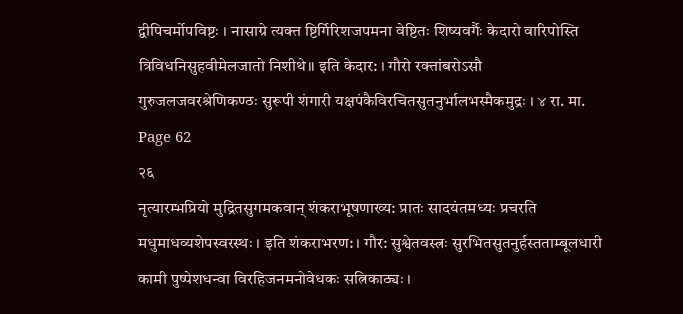द्वीपिचर्मोपविष्टः । नासाग्रे त्यक्त ष्टिर्गिरिशजपमना वेष्टितः शिष्यवर्गैः केदारो वारिपोस्ति त्रिविधनिसुहवीमेलजातो निशीथे॥ इति केदार: । गौरो रक्तांबरोऽसौ गुरुजलजवरश्रेणिकण्ठः सुरूपी शंगारी यक्षपंकैविरचितसुतनुर्भालभस्मैकमुद्रः । ४ रा. मा.
Page 62
२६
नृत्यारम्भप्रियो मुद्रितसुगमकवान् शंकराभूषणाख्य: प्रातः सादयंतमध्यः प्रचरति मधुमाधव्यशेपस्वरस्थः । इति शंकराभरण: । गौर: सुश्वेतवस्त्रः सुरभितसुतनुर्हस्तताम्बूलधारी कामी पुष्पेशधन्वा विरहिजनमनोवेधकः सत्निकाठ्यः ।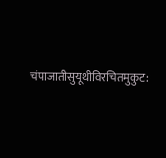चंपाजातीसुयूथीविरचितमुकुट: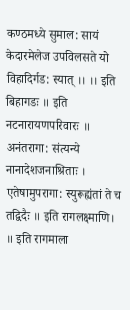कण्ठमध्ये सुमाल: सायं केदारमेलेज उपविलसते यो विहादिर्गड: स्यात् ।। ।। इति बिहागडः ॥ इति नटनारायणपरिवारः ॥ अनंतरागा: संत्यन्ये नानादेशजनाश्रिताः । एतेषामुपरागा: स्युरूह्यंतां ते च तद्विदैः ॥ इति रागलक्ष्माणि।
॥ इति रागमाला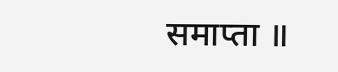समाप्ता ॥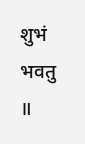शुभं भवतु ॥